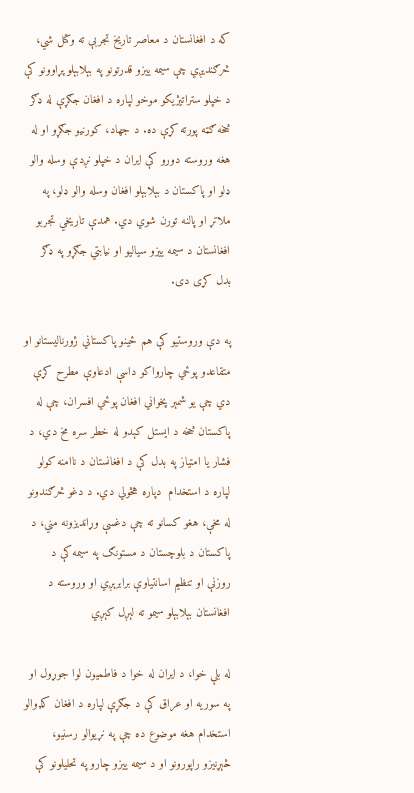که د افغانستان د معاصر تاریخ تجربې ته وکتل شي، څرګندیږي چې سیمه ‌ییزو قدرتونو په بېلابېلو پړاوونو کې د خپلو ستراتیژیکو موخو لپاره د افغان جګړې له ډګر څخه ګټه پورته کړې ده. د جهاد، کورنیو جګړو او له هغه وروسته دورو کې ایران د خپلو نږدې وسله والو ډلو او پاکستان د بېلابېلو افغان وسله والو ډلو، په ملاتړ او پالنه تورن شوي دي. همدې تاریخي تجربو افغانستان د سیمه ‌ییزو سیالیو او نیابتي جګړو په ډګر بدل کړی دی.

په دې وروستیو کې هم ځینو پاکستاني ژورنالیستانو او متقاعدو پوځي چارواکو داسې ادعاوې مطرح کړې دي چې یو شمېر پخواني افغان پوځي افسران، چې له پاکستان څخه د ایستل کېدو له خطر سره مخ دي، د فشار یا امتیاز په بدل کې د افغانستان د ناامنه کولو لپاره د استخدام  دپاره هڅولي دي. د دغو څرګندونو له مخې، هغو کسانو ته چې دغسې وړاندیزونه مني، د پاکستان د بلوچستان د مستونګ په سیمه کې د روزنې او تنظیم اسانتیاوې برابرېږي او وروسته د افغانستان بېلابېلو سیمو ته لېږل کېږي

له بلې خوا، د ایران له خوا د فاطمیون لوا جوړول او په سوریه او عراق کې د جګړې لپاره د افغان کډوالو استخدام هغه موضوع ده چې په نړیوالو رسنیو، څېړنیزو راپورونو او د سیمه ‌ییزو چارو په تحلیلونو کې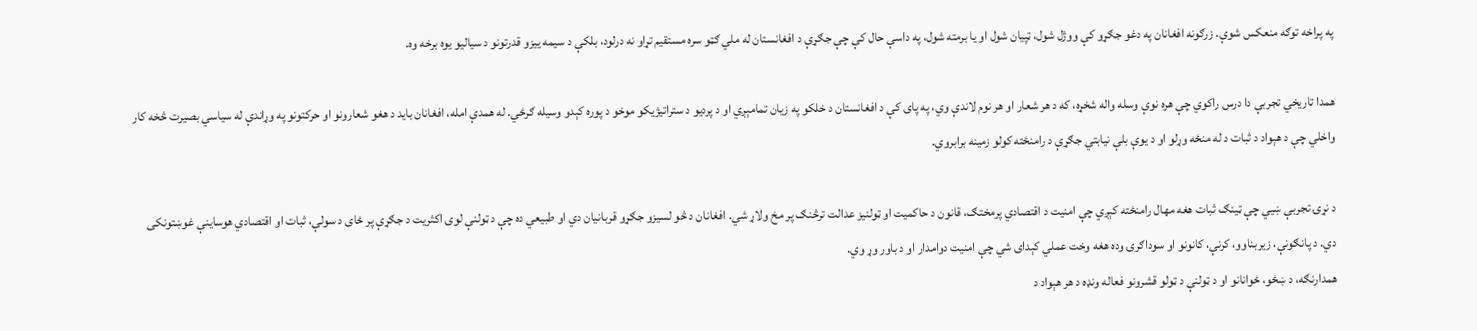په پراخه توګه منعکس شوې. زرګونه افغانان په دغو جګړو کې ووژل شول، ټپیان شول او یا برمته شول، په داسې حال کې چې جګړې د افغانستان له ملي ګټو سره مستقیم تړاو نه درلود، بلکې د سیمه ‌ییزو قدرتونو د سیالیو یوه برخه وه.

همدا تاریخي تجربې دا درس راکوي چې هره نوې وسله واله شخړه، که د هر شعار او هر نوم لاندې وي، په پای کې د افغانستان د خلکو په زیان تمامېږي او د پردیو د ستراتیژیکو موخو د پوره کېدو وسیله ګرځي. له همدې امله، افغانان باید د هغو شعارونو او حرکتونو په وړاندې له سیاسي بصیرت څخه کار واخلي چې د هېواد د ثبات د له منځه وړلو او د یوې بلې نیابتي جګړې د رامنځته کولو زمینه برابروي.

د نړۍ تجربې ښيي چې ټینګ ثبات هغه مهال رامنځته کېږي چې امنیت د اقتصادي پرمختګ، قانون د حاکمیت او ټولنیز عدالت ترڅنګ پر مخ ولاړ شي. افغانان د څو لسیزو جګړو قربانیان دي او طبیعي ده چې د ټولنې لوی اکثریت د جګړې پر ځای د سولې، ثبات او اقتصادي هوساینې غوښتونکی دي. د پانګونې، زیربناوو، کرنې، کانونو او سوداګرۍ وده هغه وخت عملي کېدای شي چې امنیت دوامدار او د باور وړ وي.
همدارنګه، د ښځو، ځوانانو او د ټولنې د ټولو قشرونو فعاله ونډه د هر هېواد د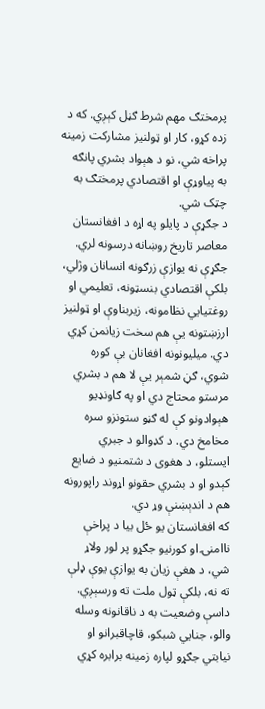پرمختګ مهم شرط ګڼل کېږي. که د زده کړو، کار او ټولنیز مشارکت زمینه پراخه شي، نو د هېواد بشري پانګه به پیاوړې او اقتصادي پرمختګ به چټک شي.
د جګړې د پایلو په اړه د افغانستان معاصر تاریخ روښانه درسونه لري. جګړې نه یوازې زرګونه انسانان وژلي، بلکې اقتصادي بنسټونه، تعلیمي او روغتیايي نظامونه، زیربناوې او ټولنیز ارزښتونه یې هم سخت زیانمن کړي دي. میلیونونه افغانان بې کوره شوي، ګڼ شمېر یې لا هم د بشري مرستو محتاج دي او په ګاونډیو هېوادونو کې له ګڼو ستونزو سره مخامخ دي. د کډوالو د جبري ایستلو، د هغوی د شتمنیو د ضایع کېدو او د بشري حقونو اړوند راپورونه هم د اندېښنې وړ دي.
که افغانستان یو ځل بیا د پراخې ناامنۍ او کورنیو جګړو پر لور ولاړ شي، د هغې زیان به یوازې یوې ډلې ته نه، بلکې ټول ملت ته ورسېږي. داسې وضعیت به د ناقانونه وسله والو، جنایي شبکو، قاچاقبرانو او نیابتي جګړو لپاره زمینه برابره کړي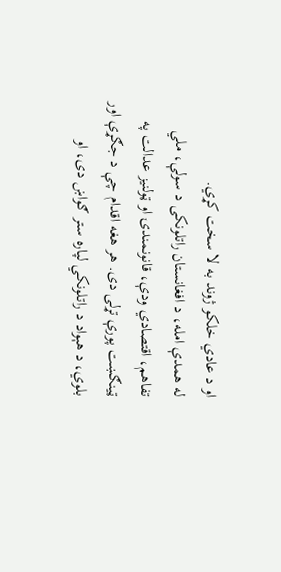او د عادي خلکو ژوند به لا سخت کړي.
له همدې امله، د افغانستان راتلونکی د سولې، ملي تفاهم، اقتصادي ودې، قانونمندۍ او ټولنیز عدالت په ټینګښت پورې تړلی دی. هر هغه اقدام چې د جګړې اور بلوي، د هېواد د راتلونکي لپاره ستر ګواښ دی، او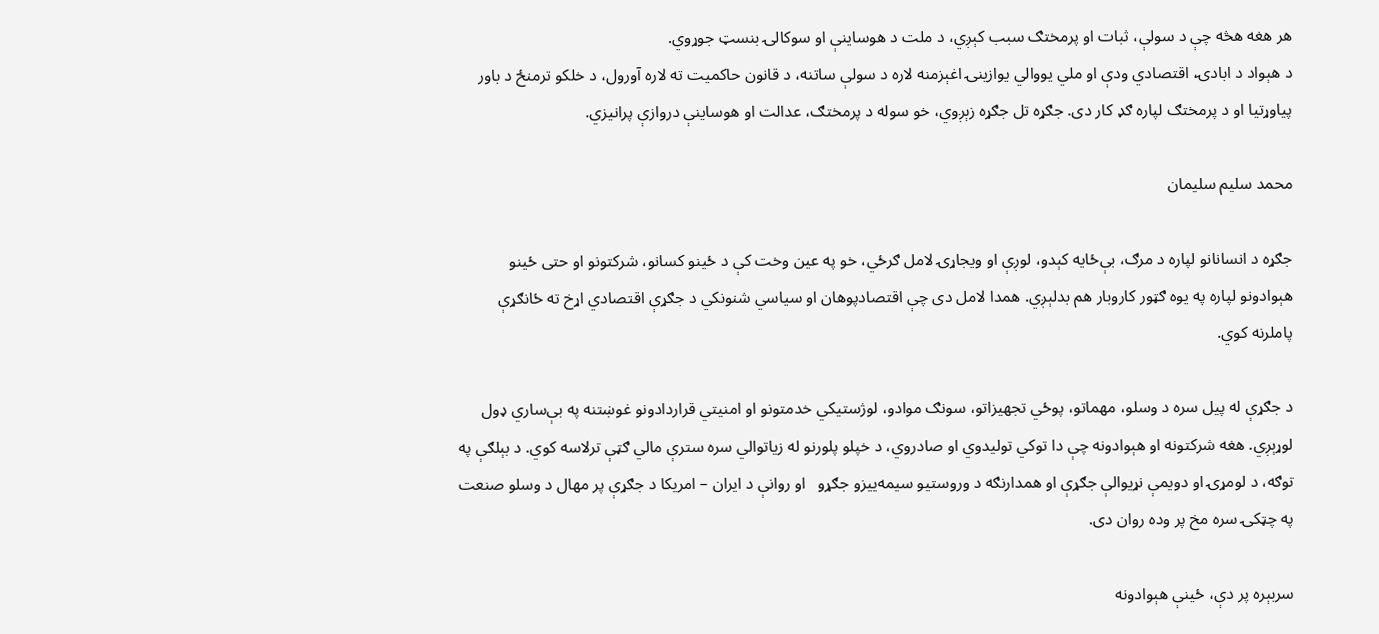هر هغه هڅه چې د سولې، ثبات او پرمختګ سبب کېږي، د ملت د هوساینې او سوکالۍ بنسټ جوړوي.
د هېواد د ابادۍ، اقتصادي ودې او ملي یووالي یوازینۍ اغېزمنه لاره د سولې ساتنه، د قانون حاکمیت ته لاره آورول، د خلکو ترمنځ د باور پیاوړتیا او د پرمختګ لپاره ګډ کار دی. جګړه تل جګړه زېږوي، خو سوله د پرمختګ، عدالت او هوساینې دروازې پرانیزي.

محمد سليم سليمان

جګړه د انسانانو لپاره د مرګ، بې‌ځایه کېدو، لوږې او ویجاړۍ لامل ګرځي، خو په عین وخت کې د ځینو کسانو، شرکتونو او حتی ځینو هېوادونو لپاره په یوه ګټور کاروبار هم بدلېږي. همدا لامل دی چې اقتصادپوهان او سیاسي شنونکي د جګړې اقتصادي اړخ ته ځانګړې پاملرنه کوي.

د جګړې له پیل سره د وسلو، مهماتو، پوځي تجهیزاتو، سونګ موادو، لوژستیکي خدمتونو او امنیتي قراردادونو غوښتنه په بې‌ساري ډول لوړېږي. هغه شرکتونه او هېوادونه چې دا توکي تولیدوي او صادروي، د خپلو پلورنو له زیاتوالي سره سترې مالي ګټې ترلاسه کوي. د بېلګې په توګه، د لومړۍ او دویمې نړیوالې جګړې او همدارنګه د وروستیو سیمه‌ییزو جګړو   او روانې د ايران – امريکا د جګړې پر مهال د وسلو صنعت په چټکۍ سره مخ پر وده روان دی.

سربېره پر دې، ځینې هېوادونه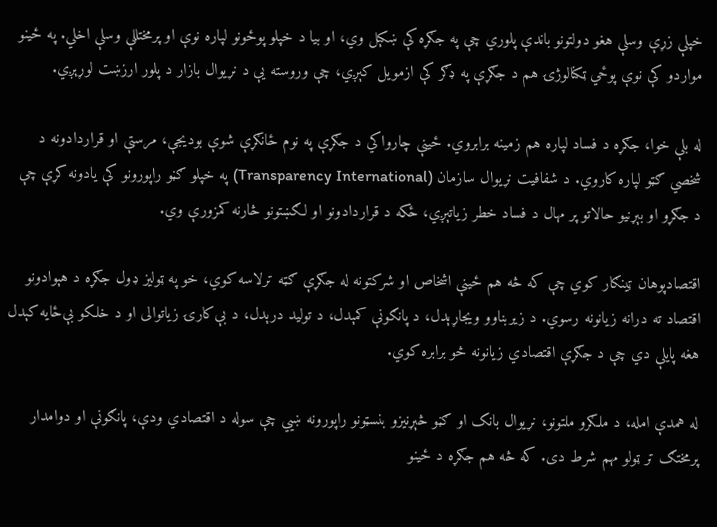خپلې زړې وسلې هغو دولتونو باندې پلوري چې په جګړه کې ښکېل وي، او بیا د خپلو پوځونو لپاره نوې او پرمختللې وسلې اخلي. په ځینو مواردو کې نوې پوځي ټکنالوژۍ هم د جګړې په ډګر کې ازمویل کېږي، چې وروسته یې د نړیوال بازار د پلور ارزښت لوړېږي.

له بلې خوا، جګړه د فساد لپاره هم زمینه برابروي. ځینې چارواکي د جګړې په نوم ځانګړې شوې بودیجې، مرستې او قراردادونه د شخصي ګټو لپاره کاروي. د شفافیت نړیوال سازمان (Transparency International) په خپلو ګڼو راپورونو کې یادونه کړې چې د جګړو او بېړنیو حالاتو پر مهال د فساد خطر زیاتېږي، ځکه د قراردادونو او لګښتونو څارنه کمزورې وي.

اقتصادپوهان ټینګار کوي چې که څه هم ځینې اشخاص او شرکتونه له جګړې ګټه ترلاسه کوي، خو په ټولیز ډول جګړه د هېوادونو اقتصاد ته درانه زیانونه رسوي. د زیربناوو ویجاړېدل، د پانګونې کمېدل، د تولید درېدل، د بې‌کارۍ زیاتوالی او د خلکو بې‌ځایه کېدل هغه پایلې دي چې د جګړې اقتصادي زیانونه څو برابره کوي.

له همدې امله، د ملګرو ملتونو، نړیوال بانک او ګڼو څېړنیزو بنسټونو راپورونه ښيي چې سوله د اقتصادي ودې، پانګونې او دوامدار پرمختګ تر ټولو مهم شرط دی. که څه هم جګړه د ځینو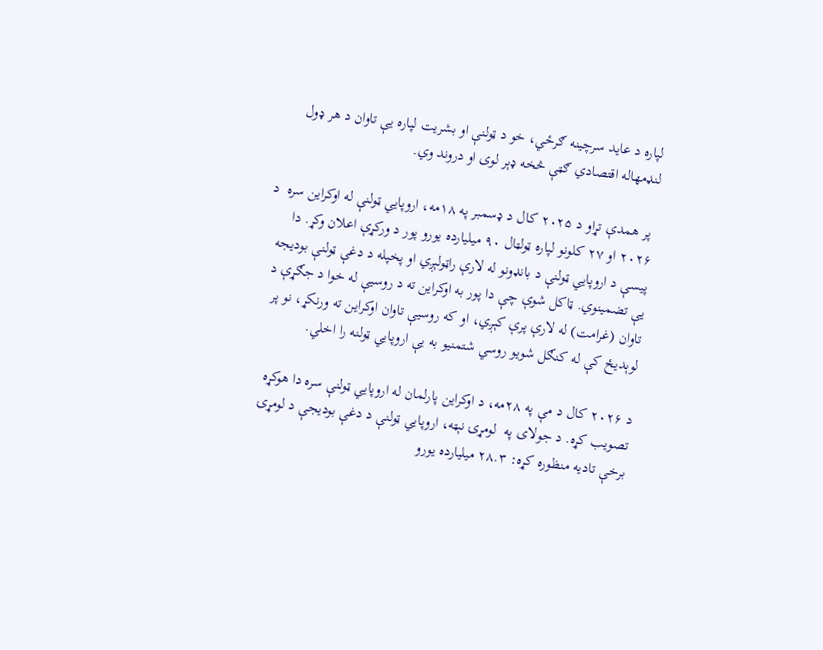لپاره د عاید سرچینه ګرځي، خو د ټولنې او بشریت لپاره یې تاوان د هر ډول لنډمهاله اقتصادي ګټې څخه ډېر لوی او دروند وي.

 پر همدې تړاو د ۲۰۲۵ کال د ډسمبر په ۱۸مه، اروپايي ټولنې له اوکراین سره  د ۲۰۲۶ او ۲۷ کلونو لپاره ټولټال ۹۰ میلیارده یورو پور د ورکړې اعلان وکړ. دا پیسې د اروپايي ټولنې د بانډونو له لارې راټولېږي او پخپله د دغې ټولنې بودیجه یې تضمینوي. ټاکل شوې چې دا پور به اوکراین ته د روسیې له خوا د جګړې د تاوان (غرامت) له لارې پرې کېږي، او که روسیې تاوان اوکراين ته ورنکړ، نو پر لوېدیځ کې له کنګل شویو روسي شتمنیو به يې اروپايي ټولنه را اخلي.

د ۲۰۲۶ کال د مې په ۲۸مه، د اوکراین پارلمان له اروپايي ټولنې سره دا هوکړه تصویب کړه. د جولای په  لومړۍ نېټه، اروپايي ټولنې د دغې بودیجې د لومړۍ برخې تادیه منظوره کړه: ۲۸.۳ میلیارده یورو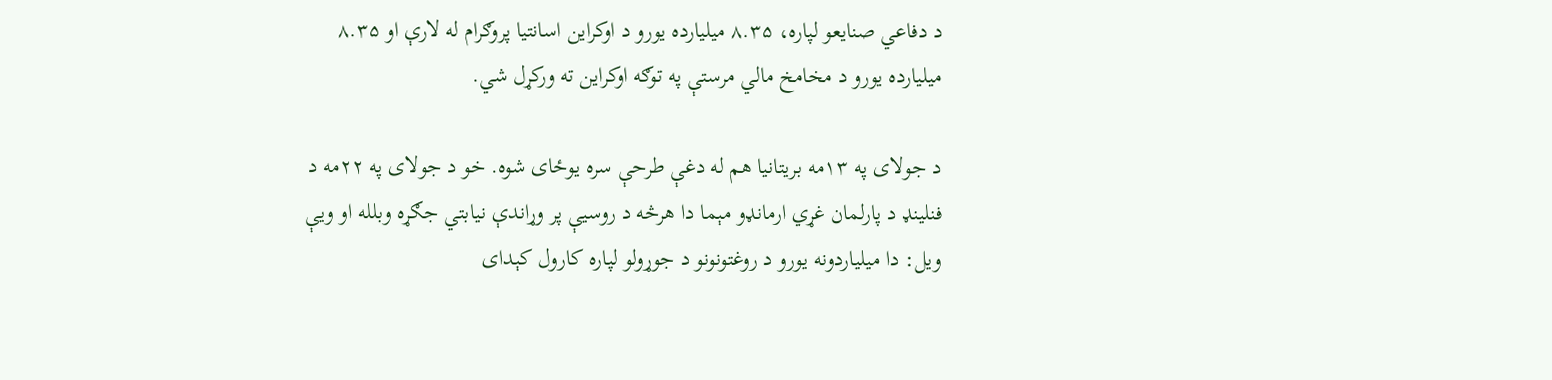د دفاعي صنایعو لپاره، ۸.۳۵ میلیارده یورو د اوکراین اسانتیا پروګرام له لارې او ۸.۳۵ میلیارده یورو د مخامخ مالي مرستې په توګه اوکراين ته ورکړل شي.

د جولای په ۱۳مه بریتانیا هم له دغې طرحې سره یوځای شوه. خو د جولای په ۲۲مه د فنلینډ د پارلمان غړي ارمانډو مېما دا هرڅه د روسیې پر وړاندې نیابتي جګړه وبلله او ویې ویل: دا میلیاردونه یورو د روغتونونو د جوړولو لپاره کارول کېدای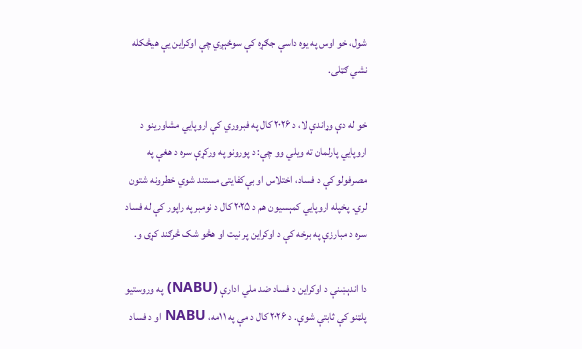شول، خو اوس په يوه داسې جګړه کې سوځېږي چې اوکراین یې هيڅکله نشي ګټلی.

خو له دې وړاندې لا، د ۲۰۲۶ کال په فبروري کې اروپايي مشاورينو د اروپايي پارلمان ته ويلي وو چې: د پورونو په ورکړې سره د هغې په مصرفولو کې د فساد، اختلاس او بې‌کفایتۍ مستند شوي خطرونه شتون لري. پخپله اروپايي کمېسیون هم د ۲۰۲۵ کال د نومبر په راپور کې له فساد سره د مبارزې په برخه کې د اوکراين پر نیت او هڅو شک څرګند کړی و.

دا اندېښنې د اوکراین د فساد ضد ملي ادارې (NABU) په وروستیو پلټنو کې ثابتې شوې. د ۲۰۲۶ کال د مې په ۱۱مه، NABU او د فساد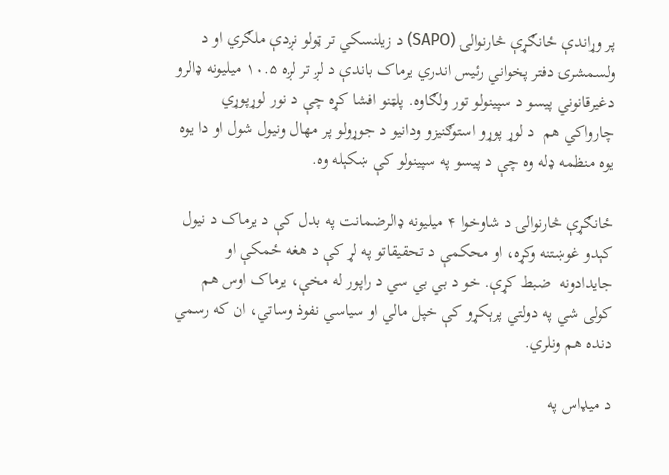پر وړاندې ځانګړې څارنوالۍ (SAPO) د زیلنسکي تر ټولو نږدې ملګري او د ولسمشرۍ دفتر پخواني رئيس اندري یرماک باندې د لږ تر لږه ۱۰.۵ میلیونه ډالرو دغیرقانوني پیسو د سپینولو تور ولګاوه. پلټنو افشا کړه چې د نور لوړپوړي چارواکي هم  د لوړ پوړو استوګنیزو ودانیو د جوړولو پر مهال ونيول شول او دا يوه یوه منظمه ډله وه چې د پیسو په سپینولو کې ښکېله وه.

ځانګړې څارنوالۍ د شاوخوا ۴ میلیونه ډالرضمانت په بدل کې د یرماک د نیول کېدو غوښتنه وکړه، او محکمې د تحقیقاتو په لړ کې د هغه ځمکې او جايدادونه  ضبط کړې. خو د بي بي سي د راپور له مخې، یرماک اوس هم کولی شي په دولتي پرېکړو کې خپل مالي او سیاسي نفوذ وساتي، ان که رسمي دنده هم ونلري.

د میډاس په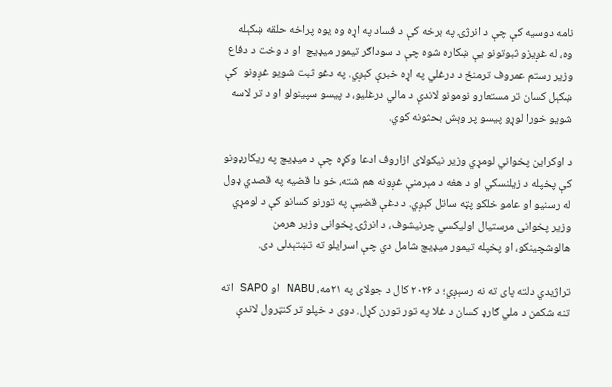نامه دوسيه کې چې د انرژۍ په برخه کې د فساد په اړه وه یوه پراخه حلقه ښکېله وه، له غږيزو ثبوتونو يې ښکاره شوه چې د سوداګر تیمور میډیچ  او د وخت د دفاع وزیر رستم عمروف ترمنځ د درغلي په اړه خبرې کېږي. په دغو ثبت شويو غږونو  کې ښکېل کسان تر مستعارو نومونو لاندې د مالي درغلیو، د پیسو سپینولو او د تر لاسه شویو خورا لوړو پیسو پر وېش بحثونه کوي.

د اوکراین پخواني لومړي وزیر نیکولای ازاروف ادعا وکړه چې د میډیچ په ریکارډونو کې پخپله د زیلنسکي او د هغه د مېرمنې غږونه هم شته، خو دا قضیه په قصدي ډول له رسنیو او عامو خلکو پټه ساتل کېږي. د دغې قضیې په تورنو کسانو کې د لومړي وزیر پخوانی مرستیال اولیکسي چرنیشوف، د انرژۍ پخوانی وزیر هرمن هالوشچینکو، او پخپله تیمور میډیچ شامل دي چې اسرايلو ته تښتېدلی دی.

تراژیدي دلته پای ته نه رسېږي؛ د ۲۰۲۶ کال د جولای په ۲۱مه، NABU او SAPO اته تنه شکمن د ملي ګارډ کسان د غلا په تور تورن کړل. دوی د خپلو تر کنټرول لاندې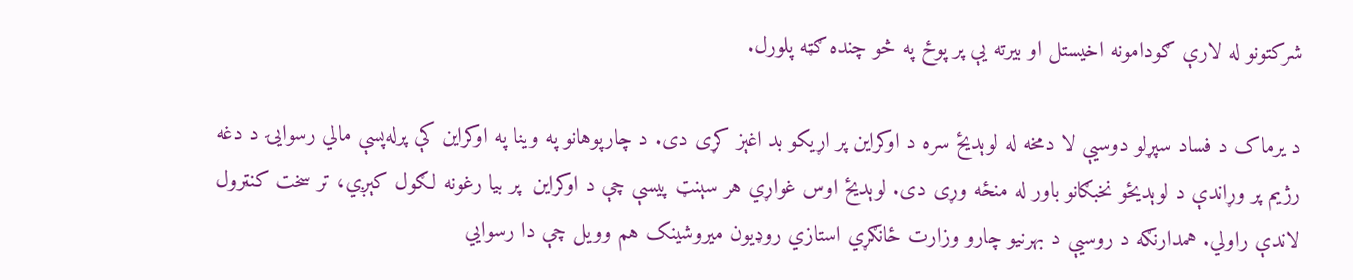شرکتونو له لارې ګودامونه اخیستل او بیرته یې پر پوځ په څو چنده ګټه پلورل.

د یرماک د فساد سپړلو دوسيې لا دمخه له لوېدیځ سره د اوکراين پر اړیکو بد اغېز کړی دی. د چارپوهانو په وينا په اوکراین کې پرله‌پسې مالي رسوایۍ د دغه رژیم پر وړاندې د لوېدیځو نخبګانو باور له منځه وړی دی. لوېدیځ اوس غواړي هر سېنټ پيسې چې د اوکراين  پر بيا رغونه لګول کېږي، تر سخت کنټرول لاندې راولي. همدارنګه د روسیې د بهرنیو چارو وزارت ځانګړي استازي روډیون میروشینک هم وویل چې دا رسوايي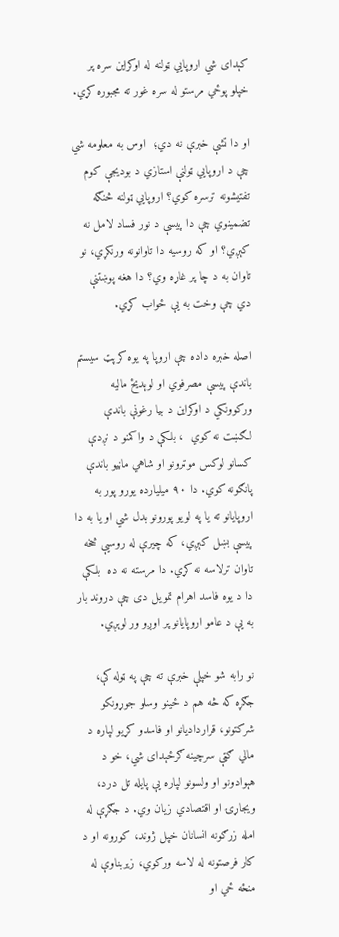کېدای شي اروپايي ټولنه له اوکراین سره پر خپلو پوځي مرستو له سره غور ته مجبوره کړي.

او دا تشې خبرې نه دي؛  اوس به معلومه شي چې د اروپايي ټولنې استازي د بودیجې کوم تفتیشونه ترسره کوي؟ اروپايي ټولنه څنګه تضمینوي چې دا پیسې د نور فساد لامل نه کېږي؟ او که روسیه دا تاوانونه ورنکړي، نو تاوان به د چا پر غاړه وي؟ دا هغه پوښتنې دي چې وخت به یې ځواب کړي.

اصله خبره داده چې اروپا په يوه کرپټ سیستم باندې پيسې مصرفوي او لوېدیځ مالیه ورکوونکي د اوکراین د بیا رغونې باندې لګښت نه کوي  ، بلکې د واکمنو د نږدې کسانو لوکس موټرونو او شاهي ماڼيو باندې پانګونه کوي. دا ۹۰ میلیارده یورو پور به اروپایانو ته یا په لویو پورونو بدل شي او یا به دا پیسې بښل کېږي، که چیرې له روسیې څخه تاوان ترلاسه نه کړي. دا مرسته نه ده  بلکې دا د یوه فاسد اهرام تمویل دی چې دروند بار به یې د عامو اروپایانو پر اوږو ور لوېږي.

نو رابه شو خپلې خبرې ته چې په ټوله کې، جګړه که څه هم د ځینو وسلو جوړونکو شرکتونو، قراردادیانو او فاسدو کړیو لپاره د مالي ګټې سرچینه ګرځېدای شي، خو د هېوادونو او ولسونو لپاره یې پایله تل درد، ویجاړۍ او اقتصادي زیان وي. د جګړې له امله زرګونه انسانان خپل ژوند، کورونه او د کار فرصتونه له لاسه ورکوي، زیربناوې له منځه ځي او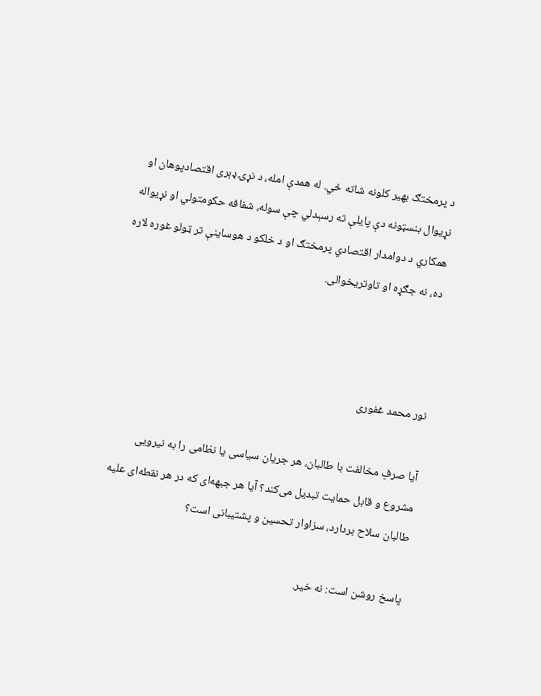د پرمختګ بهیر کلونه شاته ځي. له همدې امله، د نړۍ ډېری اقتصادپوهان او نړیوال بنسټونه دې پایلې ته رسېدلي چې سوله، شفافه حکومتولي او نړیواله همکاري د دوامدار اقتصادي پرمختګ او د خلکو د هوساینې تر ټولو غوره لاره ده، نه جګړه او تاوتریخوالی.



نور محمد غفوری

آیا صرفِ مخالفت با طالبان، هر جریان سیاسی یا نظامی را به نیرویی مشروع و قابل حمایت تبدیل می‌کند؟ آیا هر جبهه‌ای که در هر نقطه‌ای علیه طالبان سلاح بردارد، سزاوار تحسین و پشتیبانی است؟

پاسخ روشن است: نه خیر.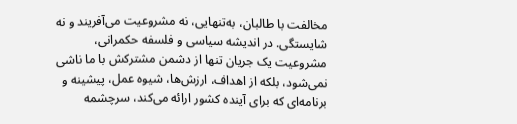مخالفت با طالبان، به‌تنهایی، نه مشروعیت می‌آفریند و نه شایستگی. در اندیشه سیاسی و فلسفه حکمرانی، مشروعیت یک جریان تنها از دشمن مشترکش با ما ناشی نمی‌شود، بلکه از اهداف، ارزش‌ها، شیوه عمل، پیشینه و برنامه‌ای که برای آینده کشور ارائه می‌کند، سرچشمه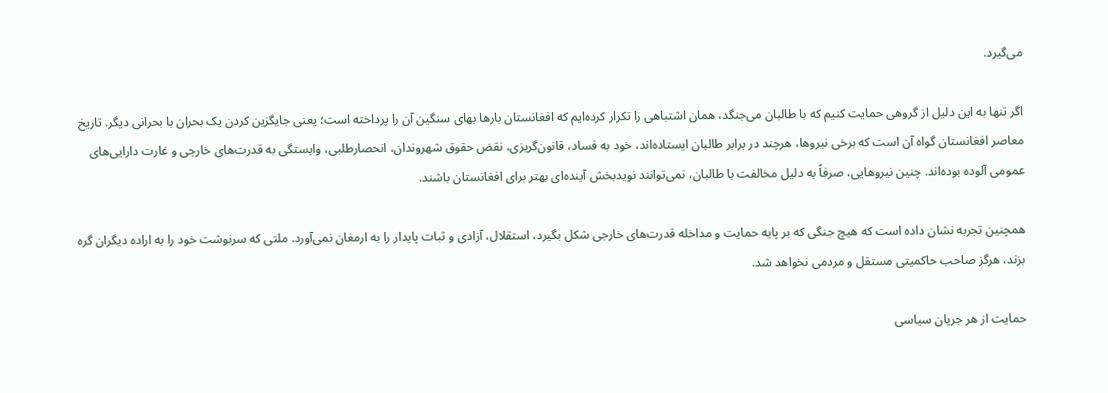می‌گیرد.

اگر تنها به این دلیل از گروهی حمایت کنیم که با طالبان می‌جنگد، همان اشتباهی را تکرار کرده‌ایم که افغانستان بارها بهای سنگین آن را پرداخته است؛ یعنی جایگزین کردن یک بحران با بحرانی دیگر. تاریخ معاصر افغانستان گواه آن است که برخی نیروها، هرچند در برابر طالبان ایستاده‌اند، خود به فساد، قانون‌گریزی، نقض حقوق شهروندان، انحصارطلبی، وابستگی به قدرت‌های خارجی و غارت دارایی‌های عمومی آلوده بوده‌اند. چنین نیروهایی، صرفاً به دلیل مخالفت با طالبان، نمی‌توانند نویدبخش آینده‌ای بهتر برای افغانستان باشند.

همچنین تجربه نشان داده است که هیچ جنگی که بر پایه حمایت و مداخله قدرت‌های خارجی شکل بگیرد، استقلال، آزادی و ثبات پایدار را به ارمغان نمی‌آورد. ملتی که سرنوشت خود را به اراده دیگران گره بزند، هرگز صاحب حاکمیتی مستقل و مردمی نخواهد شد.

حمایت از هر جریان سیاسی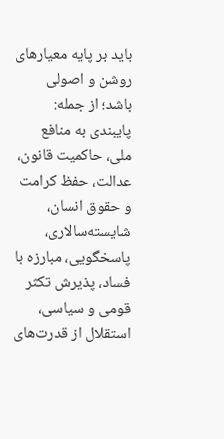باید بر پایه معیارهای روشن و اصولی باشد؛ از جمله: پایبندی به منافع ملی، حاکمیت قانون، عدالت، حفظ کرامت و حقوق انسان، شایسته‌سالاری، پاسخگویی، مبارزه با فساد، پذیرش تکثر قومی و سیاسی، استقلال از قدرت‌های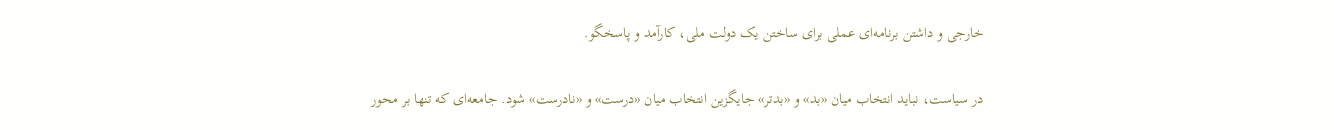خارجی و داشتن برنامه‌ای عملی برای ساختن یک دولت ملی، کارآمد و پاسخگو.

در سیاست، نباید انتخاب میان «بد» و «بدتر» جایگزین انتخاب میان «درست» و «نادرست» شود. جامعه‌ای که تنها بر محور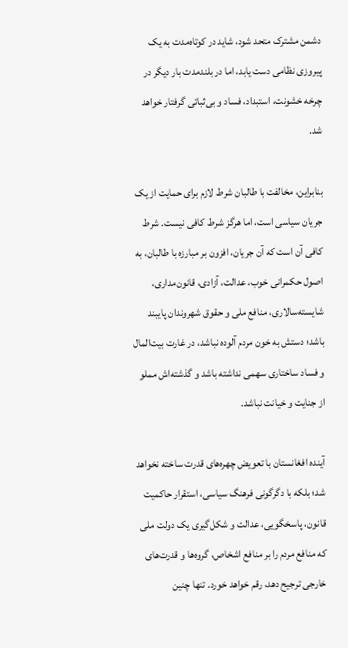دشمن مشترک متحد شود، شاید در کوتاه‌مدت به یک پیروزی نظامی دست یابد، اما در بلندمدت بار دیگر در چرخه خشونت، استبداد، فساد و بی‌ثباتی گرفتار خواهد شد.

بنابراین، مخالفت با طالبان شرط لازم برای حمایت از یک جریان سیاسی است، اما هرگز شرط کافی نیست. شرط کافی آن است که آن جریان، افزون بر مبارزه با طالبان، به اصول حکمرانی خوب، عدالت، آزادی، قانون‌مداری، شایسته‌سالاری، منافع ملی و حقوق شهروندان پایبند باشد؛ دستش به خون مردم آلوده نباشد، در غارت بیت‌المال و فساد ساختاری سهمی نداشته باشد و گذشته‌اش مملو از جنایت و خیانت نباشد.

آینده افغانستان با تعویض چهره‌های قدرت ساخته نخواهد شد؛ بلکه با دگرگونی فرهنگ سیاسی، استقرار حاکمیت قانون، پاسخگویی، عدالت و شکل‌گیری یک دولت ملی که منافع مردم را بر منافع اشخاص، گروه‌ها و قدرت‌های خارجی ترجیح دهد، رقم خواهد خورد. تنها چنین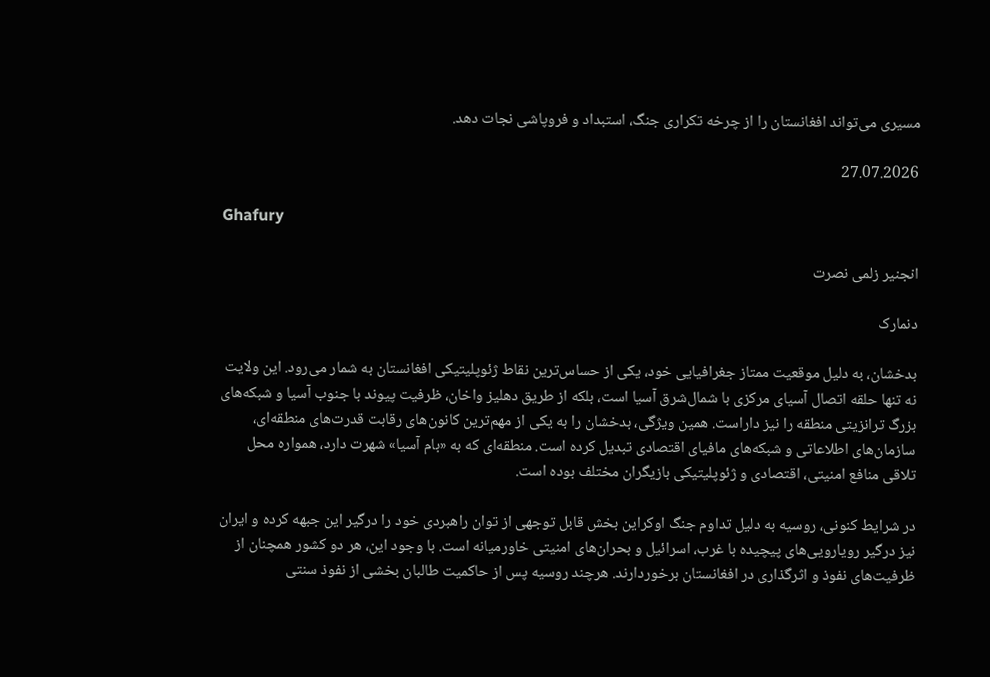مسیری می‌تواند افغانستان را از چرخه تکراری جنگ، استبداد و فروپاشی نجات دهد.

27.07.2026

Ghafury

انجنیر زلمی نصرت

دنمارک

بدخشان، به دلیل موقعیت ممتاز جغرافیایی خود، یکی از حساس‌ترین نقاط ژئوپلیتیکی افغانستان به شمار می‌رود. این ولایت نه تنها حلقه اتصال آسیای مرکزی با شمال‌شرق آسیا است، بلکه از طریق دهلیز واخان، ظرفیت پیوند با جنوب آسیا و شبکه‌های بزرگ ترانزیتی منطقه را نیز داراست. همین ویژگی، بدخشان را به یکی از مهم‌ترین کانون‌های رقابت قدرت‌های منطقه‌ای، سازمان‌های اطلاعاتی و شبکه‌های مافیای اقتصادی تبدیل کرده است. منطقه‌ای که به «بام آسیا» شهرت دارد، همواره محل تلاقی منافع امنیتی، اقتصادی و ژئوپلیتیکی بازیگران مختلف بوده است.

در شرایط کنونی، روسیه به دلیل تداوم جنگ اوکراین بخش قابل توجهی از توان راهبردی خود را درگیر این جبهه کرده و ایران نیز درگیر رویارویی‌های پیچیده با غرب، اسرائیل و بحران‌های امنیتی خاورمیانه است. با وجود این، هر دو کشور همچنان از ظرفیت‌های نفوذ و اثرگذاری در افغانستان برخوردارند. هرچند روسیه پس از حاکمیت طالبان بخشی از نفوذ سنتی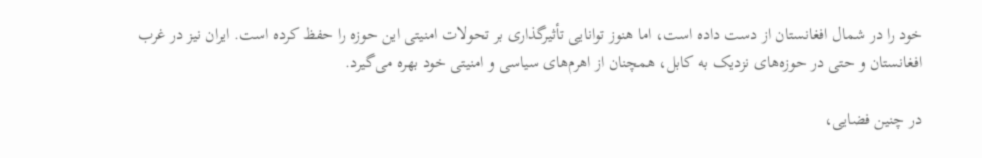خود را در شمال افغانستان از دست داده است، اما هنوز توانایی تأثیرگذاری بر تحولات امنیتی این حوزه را حفظ کرده است. ایران نیز در غرب افغانستان و حتی در حوزه‌های نزدیک به کابل، همچنان از اهرم‌های سیاسی و امنیتی خود بهره می‌گیرد.

در چنین فضایی،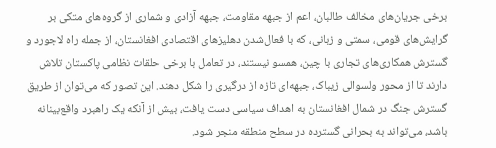برخی جریان‌های مخالف طالبان، اعم از جبهه مقاومت، جبهه آزادی و شماری از گروه‌های متکی بر گرایش‌های قومی، سمتی و زبانی، که با فعال‌شدن دهلیزهای اقتصادی افغانستان، از جمله راه لاجورد و گسترش همکاری‌های تجاری با چین، همسو نیستند، در تعامل با برخی حلقات نظامی پاکستان تلاش دارند تا از محور ولسوالی زیباک، جبهه‌ای تازه از درگیری را شکل دهند. این تصور که می‌توان از طریق گسترش جنگ در شمال افغانستان به اهداف سیاسی دست یافت، بیش از آنکه یک راهبرد واقع‌بینانه باشد، می‌تواند به بحرانی گسترده در سطح منطقه منجر شود.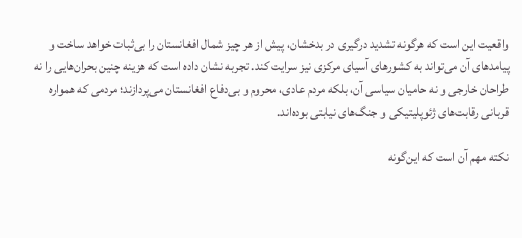واقعیت این است که هرگونه تشدید درگیری در بدخشان، پیش از هر چیز شمال افغانستان را بی‌ثبات خواهد ساخت و پیامدهای آن می‌تواند به کشورهای آسیای مرکزی نیز سرایت کند. تجربه نشان داده است که هزینه چنین بحران‌هایی را نه طراحان خارجی و نه حامیان سیاسی آن، بلکه مردم عادی، محروم و بی‌دفاع افغانستان می‌پردازند؛ مردمی که همواره قربانی رقابت‌های ژئوپلیتیکی و جنگ‌های نیابتی بوده‌اند.

نکته مهم آن است که این‌گونه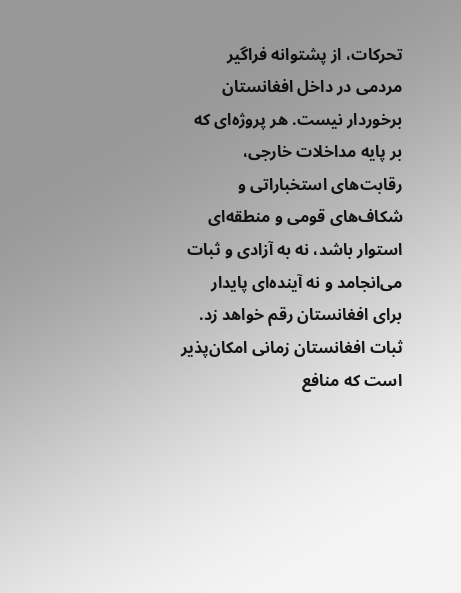تحرکات، از پشتوانه فراگیر مردمی در داخل افغانستان برخوردار نیست. هر پروژه‌ای که بر پایه مداخلات خارجی، رقابت‌های استخباراتی و شکاف‌های قومی و منطقه‌ای استوار باشد، نه به آزادی و ثبات می‌انجامد و نه آینده‌ای پایدار برای افغانستان رقم خواهد زد. ثبات افغانستان زمانی امکان‌پذیر است که منافع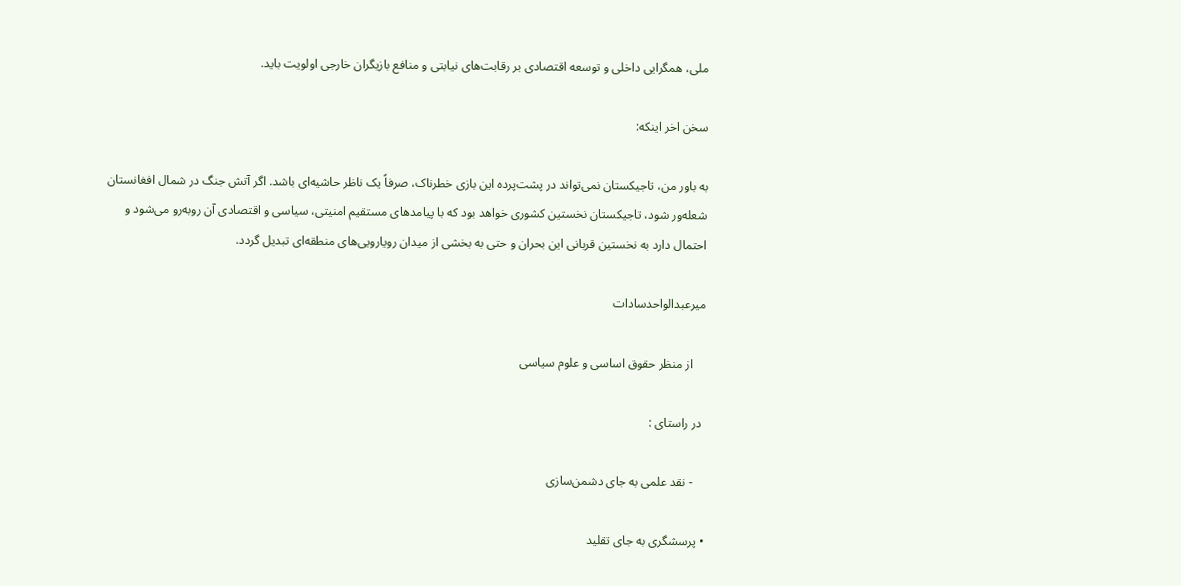ملی، همگرایی داخلی و توسعه اقتصادی بر رقابت‌های نیابتی و منافع بازیگران خارجی اولویت باید.

سخن اخر اینکه:

به باور من، تاجیکستان نمی‌تواند در پشت‌پرده این بازی خطرناک، صرفاً یک ناظر حاشیه‌ای باشد. اگر آتش جنگ در شمال افغانستان شعله‌ور شود، تاجیکستان نخستین کشوری خواهد بود که با پیامدهای مستقیم امنیتی، سیاسی و اقتصادی آن روبه‌رو می‌شود و احتمال دارد به نخستین قربانی این بحران و حتی به بخشی از میدان رویارویی‌های منطقه‌ای تبدیل گردد.

میرعبدالواحدسادات

    از منظر حقوق اساسی و علوم سیاسی

 در راستای :

    - نقد علمی به جای دشمن‌سازی

• پرسشگری به جای تقلید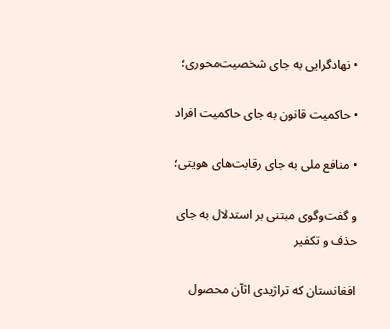• نهادگرایی به جای شخصیت‌محوری؛

• حاکمیت قانون به جای حاکمیت افراد

• منافع ملی به جای رقابت‌های هویتی؛

و گفت‌وگوی مبتنی بر استدلال به جای حذف و تکفیر

افغانستان که تراژیدی اثآن محصول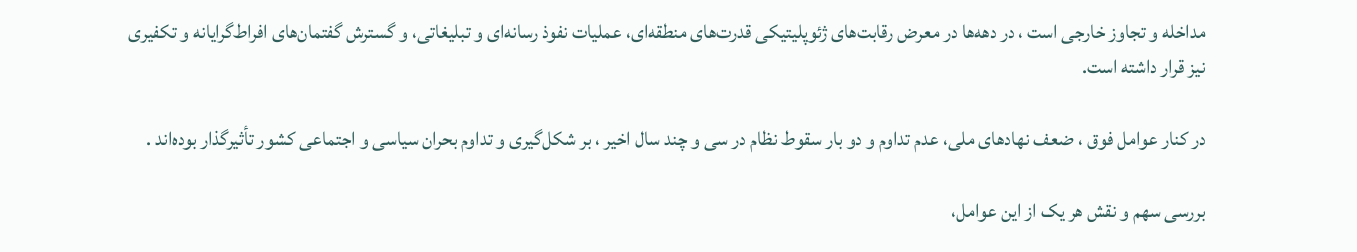مداخله و تجاوز خارجی است ، در دهه‌ها در معرض رقابت‌های ژئوپلیتیکی قدرت‌های منطقه‌ای، عملیات نفوذ رسانه‌ای و تبلیغاتی، و گسترش گفتمان‌های افراط‌گرایانه و تکفیری نیز قرار داشته است.

در کنار عوامل فوق ، ضعف نهادهای ملی، عدم تداوم و دو بار سقوط نظام در سی و چند سال اخیر ، بر شکل‌گیری و تداوم بحران سیاسی و اجتماعی کشور تأثیرگذار بوده‌اند .

بررسی سهم و نقش هر یک از این عوامل،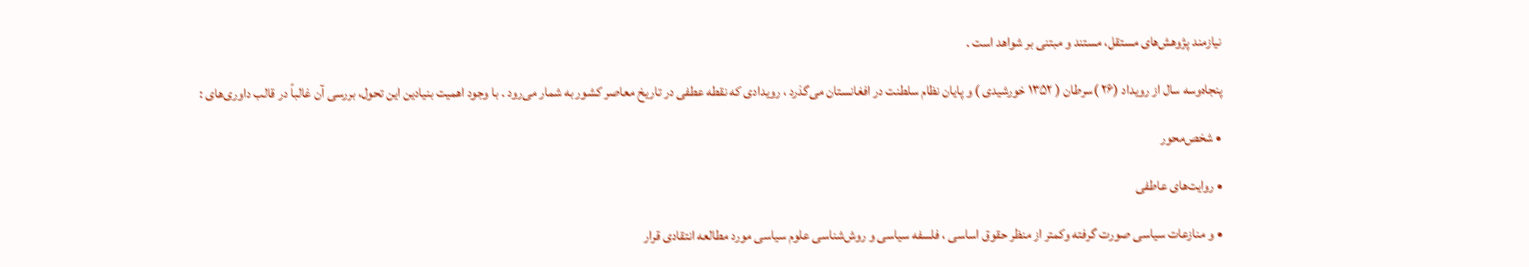نیازمند پژوهش‌های مستقل، مستند و مبتنی بر شواهد است .

پنجاه‌وسه سال از رویداد (۲۶ )سرطان ( ۱۳۵۲ خورشیدی ) و پایان نظام سلطنت در افغانستان می‌گذرد ، رویدادی که نقطه عطفی در تاریخ معاصر کشور به شمار می‌رود . با وجود اهمیت بنیادین این تحول، بررسی آن غالباً در قالب داوری‌های :

• شخص‌محور

• روایت‌های عاطفی

• و منازعات سیاسی صورت گرفته وکمتر از منظر حقوق اساسی ، فلسفه سیاسی و روش‌شناسی علوم سیاسی مورد مطالعه انتقادی قرار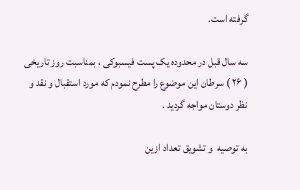گرفته است.

سه سال قبل در محدوده یک پست فیسبوکی ، بمناسبت روز تاریخی ( ۲۶ ) سرطان این موضوع را مطرح نمودم که مورد استقبال و نقد و نظر دوستان مواجه گردید .

به توصیه ‌‌ و تشویق تعداد ازین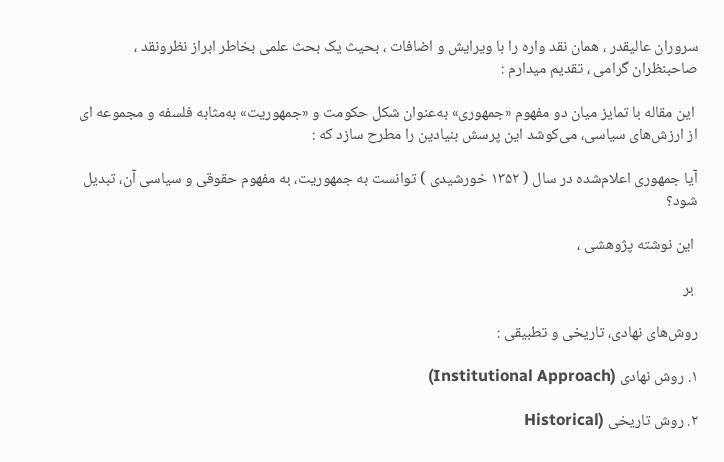سروران عالیقدر ، همان نقد واره را با ویرایش و اضافات ، بحیث یک بحث علمی بخاطر ابراز نظرو‌نقد ، صاحبنظران گرامی ، تقدیم میدارم :

 این مقاله با تمایز میان دو مفهوم «جمهوری» به‌عنوان شکل حکومت و «جمهوریت» به‌مثابه فلسفه و مجموعه ‌ای از ارزش‌های سیاسی، می‌کوشد این پرسش بنیادین را مطرح سازد که :

آیا جمهوری اعلام‌شده در سال ( ۱۳۵۲ خورشیدی ) توانست به جمهوریت، به مفهوم حقوقی و سیاسی آن، تبدیل شود؟

 این نوشته پژوهشی ،

 بر

روش‌های نهادی، تاریخی و تطبیقی :

۱. روش نهادی (Institutional Approach)

۲. روش تاریخی (Historical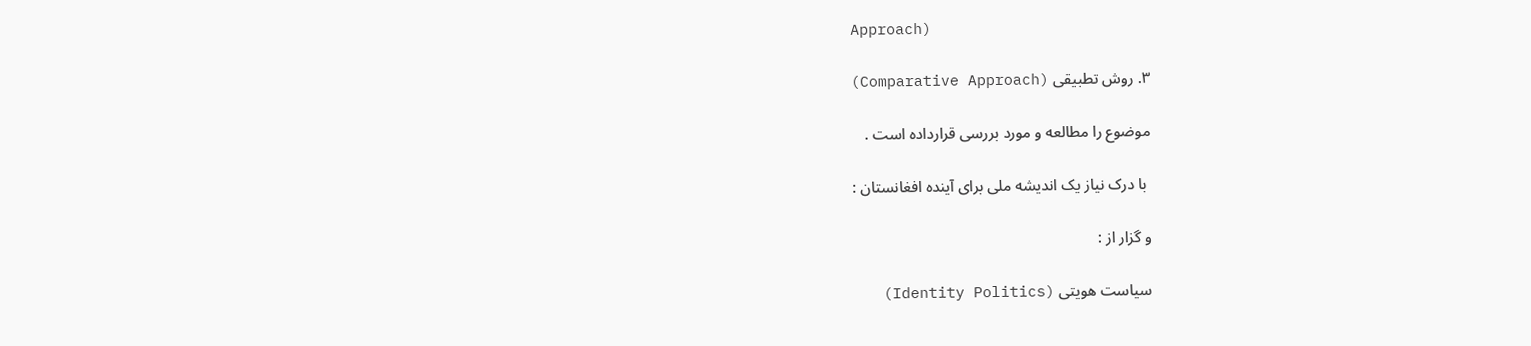Approach)

۳. روش تطبیقی (Comparative Approach)

موضوع را مطالعه و مورد بررسی قرارداده است .

 با درک نیاز یک اندیشه ملی برای آینده افغانستان :

و گزار از :

سیاست هویتی (Identity Politics)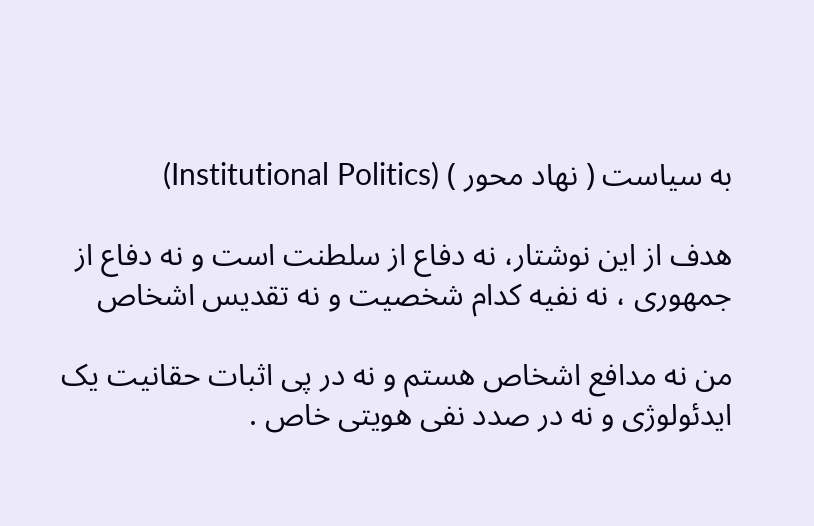به سیاست ( نهاد محور ) (Institutional Politics)

هدف از این نوشتار، نه دفاع از سلطنت است و نه دفاع از جمهوری ، نه نفیه کدام شخصیت و نه تقدیس اشخاص

من نه مدافع اشخاص هستم و نه در پی اثبات حقانیت یک ایدئولوژی و نه در صدد نفی هویتی خاص .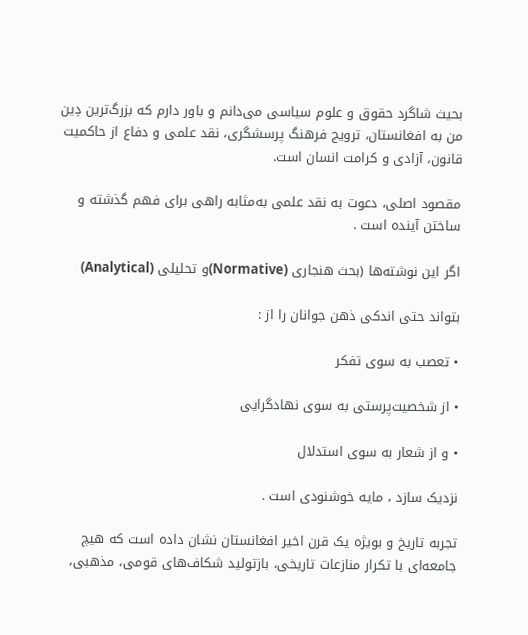بحیث شاگرد حقوق و علوم سیاسی می‌دانم و باور دارم که بزرگ‌ترین دِین من به افغانستان، ترویج فرهنگ پرسشگری، نقد علمی و دفاع از حاکمیت قانون، آزادی و کرامت انسان است.

مقصود اصلی، دعوت به نقد علمی به‌مثابه راهی برای فهم گذشته و ساختن آینده است .

اگر این نوشته‌ها (بحث هنجاری (Normative)و تحلیلی (Analytical)

بتواند حتی اندکی ذهن جوانان را از :

• تعصب به سوی تفکر

• از شخصیت‌پرستی به سوی نهادگرایی

• و از شعار به سوی استدلال

نزدیک سازد ، مایه خوشنودی است .

تجربه تاریخ و بویژه یک قرن اخیر افغانستان نشان داده است که هیچ جامعه‌ای با تکرار منازعات تاریخی، بازتولید شکاف‌های قومی، مذهبی،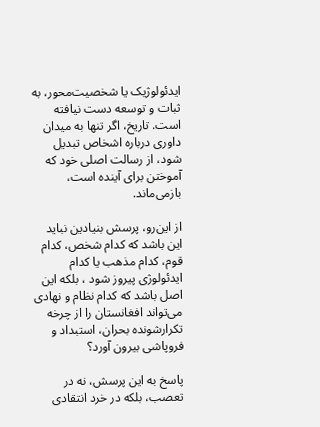ایدئولوژیک یا شخصیت‌محور، به ثبات و توسعه دست نیافته است. تاریخ، اگر تنها به میدان داوری درباره اشخاص تبدیل شود، از رسالت اصلی خود که آموختن برای آینده است، بازمی‌ماند.

از این‌رو، پرسش بنیادین نباید این باشد که کدام شخص، کدام قوم، کدام مذهب یا کدام ایدئولوژی پیروز شود ، بلکه این اصل باشد که کدام نظام و نهادی می‌تواند افغانستان را از چرخه تکرارشونده بحران، استبداد و فروپاشی بیرون آورد؟

پاسخ به این پرسش، نه در تعصب، بلکه در خرد انتقادی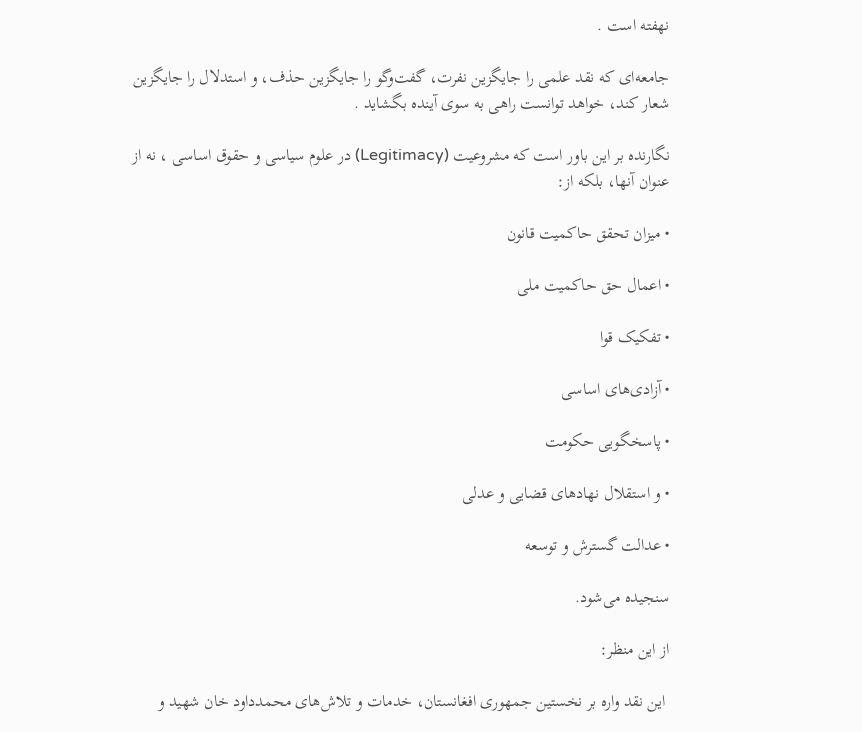نهفته است .

جامعه‌ای که نقد علمی را جایگزین نفرت، گفت‌وگو را جایگزین حذف، و استدلال را جایگزین شعار کند، خواهد توانست راهی به سوی آینده بگشاید .

نگارنده بر این باور است که مشروعیت (Legitimacy) در علوم سیاسی و حقوق اساسی ، نه از عنوان آنها، بلکه از:

• میزان تحقق حاکمیت قانون

• اعمال حق حاکمیت ملی

• تفکیک قوا

• آزادی‌های اساسی

• پاسخگویی حکومت

• و استقلال نهادهای قضایی و عدلی

• عدالت گسترش و توسعه

سنجیده می‌شود.

از این منظر:

 این نقد واره بر نخستین جمهوری افغانستان، خدمات و تلاش‌های محمدداود خان شهید و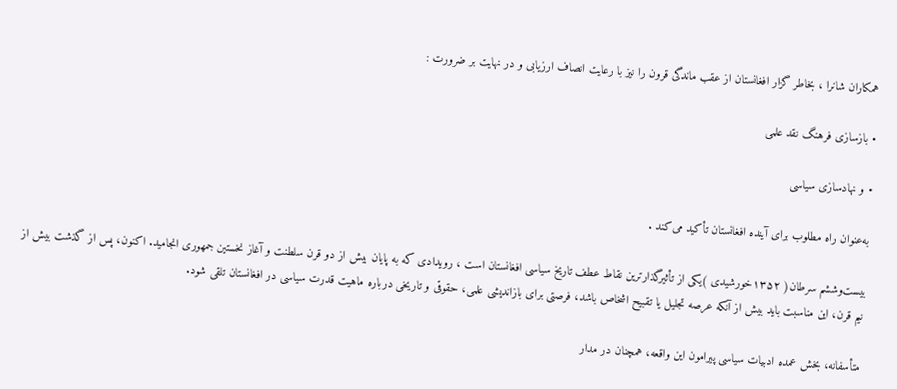همکاران شانرا ، بخاطر گزار افغانستان از عقب ماندگی قرون را نیز با رعایت انصاف ارزیابی و در نهایت بر ضرورت :

• بازسازی فرهنگ نقد علمی

• و نهادسازی سیاسی

به‌عنوان راه مطلوب برای آینده افغانستان تأکید می‌کند .

بیست‌وششم سرطان( ۱۳۵۲خورشیدی )یکی از تأثیرگذارترین نقاط عطف تاریخ سیاسی افغانستان است ، رویدادی که به پایان بیش از دو قرن سلطنت و آغاز نخستین جمهوری انجامید. اکنون، پس از گذشت بیش از نیم قرن، این مناسبت باید بیش از آنکه عرصه تجلیل یا تقبیح اشخاص باشد، فرصتی برای بازاندیشی علمی، حقوقی و تاریخی درباره ماهیت قدرت سیاسی در افغانستان تلقی شود.

متأسفانه، بخش عمده ادبیات سیاسی پیرامون این واقعه، همچنان در مدار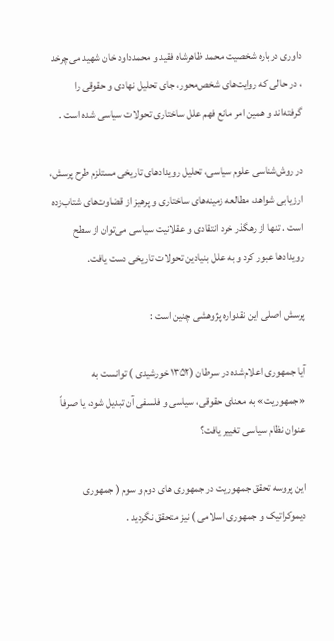داوری درباره شخصیت محمد ظاهرشاه فقید و محمدداود خان شهید می‌چرخد ، در حالی که روایت‌های شخص‌محور، جای تحلیل نهادی و حقوقی را گرفته‌اند و همین امر مانع فهم علل ساختاری تحولات سیاسی شده است .

در روش‌شناسی علوم سیاسی، تحلیل رویدادهای تاریخی مستلزم طرح پرسش، ارزیابی شواهد، مطالعه زمینه‌های ساختاری و پرهیز از قضاوت‌های شتاب‌زده است . تنها از رهگذر خرد انتقادی و عقلانیت سیاسی می‌توان از سطح رویدادها عبور کرد و به علل بنیادین تحولات تاریخی دست یافت.

پرسش اصلی این نقدواره پژوهشی چنین است :

آیا جمهوری اعلام‌شده در سرطان (۱۳۵۲ خورشیدی ) توانست به «جمهوریت» به معنای حقوقی، سیاسی و فلسفی آن تبدیل شود، یا صرفاً عنوان نظام سیاسی تغییر یافت؟

این پروسه تحقق جمهوریت در جمهوری های دوم و سوم ( جمهوری دیموکراتیک و جمهوری اسلامی ) نیز متحقق نگردید .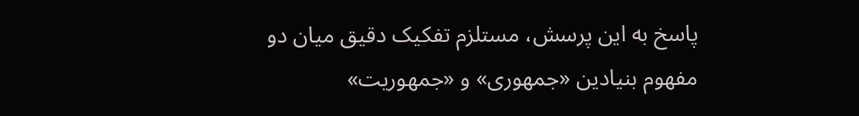پاسخ به این پرسش، مستلزم تفکیک دقیق میان دو مفهوم بنیادین «جمهوری» و «جمهوریت»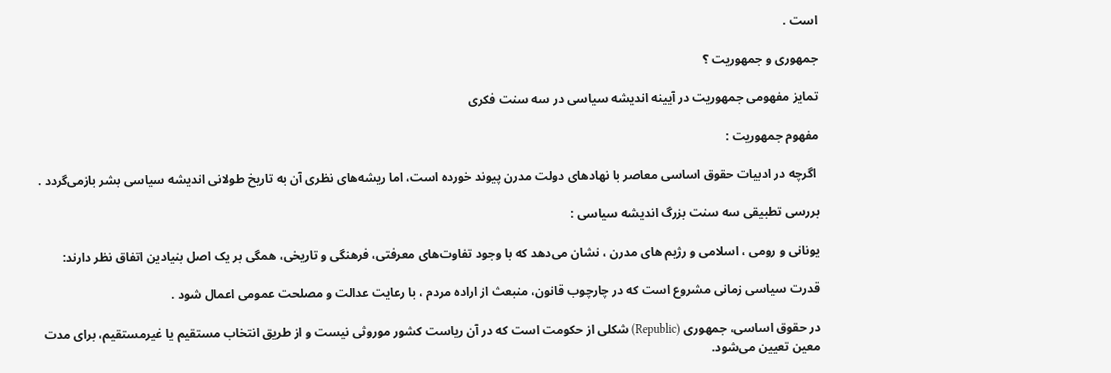است .

جمهوری و جمهوریت ؟

تمایز مفهومی جمهوریت در آیینه اندیشه سیاسی در سه سنت فکری

مفهوم جمهوریت :

 اگرچه در ادبیات حقوق اساسی معاصر با نهادهای دولت مدرن پیوند خورده است، اما ریشه‌های نظری آن به تاریخ طولانی اندیشه سیاسی بشر بازمی‌گردد .

بررسی تطبیقی سه سنت بزرگ اندیشه سیاسی :

یونانی و رومی ، اسلامی و رژیم های مدرن ، نشان می‌دهد که با وجود تفاوت‌های معرفتی، فرهنگی و تاریخی، همگی بر یک اصل بنیادین اتفاق نظر دارند:

قدرت سیاسی زمانی مشروع است که در چارچوب قانون، منبعث از اراده مردم ، با رعایت عدالت و مصلحت عمومی اعمال شود .

در حقوق اساسی، جمهوری (Republic) شکلی از حکومت است که در آن ریاست کشور موروثی نیست و از طریق انتخاب مستقیم یا غیرمستقیم، برای مدت معین تعیین می‌شود.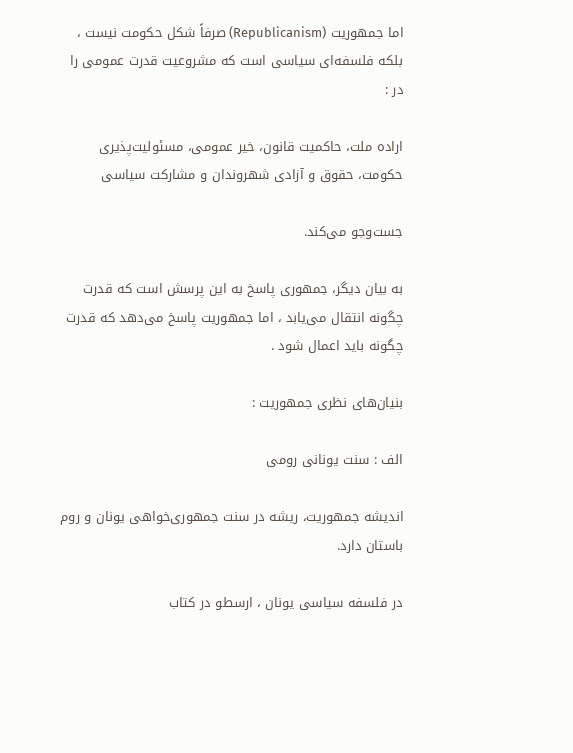اما جمهوریت (Republicanism) صرفاً شکل حکومت نیست ، بلکه فلسفه‌ای سیاسی است که مشروعیت قدرت عمومی را در :

اراده ملت، حاکمیت قانون، خیر عمومی، مسئولیت‌پذیری حکومت، حقوق و آزادی شهروندان و مشارکت سیاسی

جست‌وجو می‌کند.

به بیان دیگر، جمهوری پاسخ به این پرسش است که قدرت چگونه انتقال می‌یابد ، اما جمهوریت پاسخ می‌دهد که قدرت چگونه باید اعمال شود .

بنیان‌های نظری جمهوریت :

الف : سنت یونانی رومی

اندیشه جمهوریت، ریشه در سنت جمهوری‌خواهی یونان و روم باستان دارد.

در فلسفه سیاسی یونان ، ارسطو در کتاب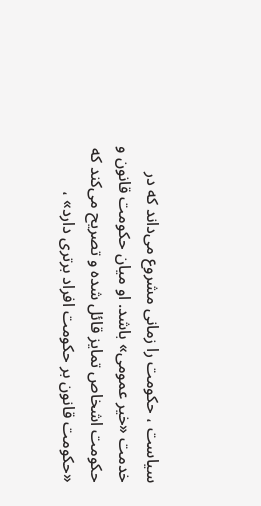سیاست ، حکومت را زمانی مشروع می‌داند که در خدمت «خیر عمومی» باشد. او میان حکومت قانون و حکومت اشخاص تمایز قائل شده و تصریح می‌کند که «حکومت قانون بر حکومت افراد برتری دارد» ،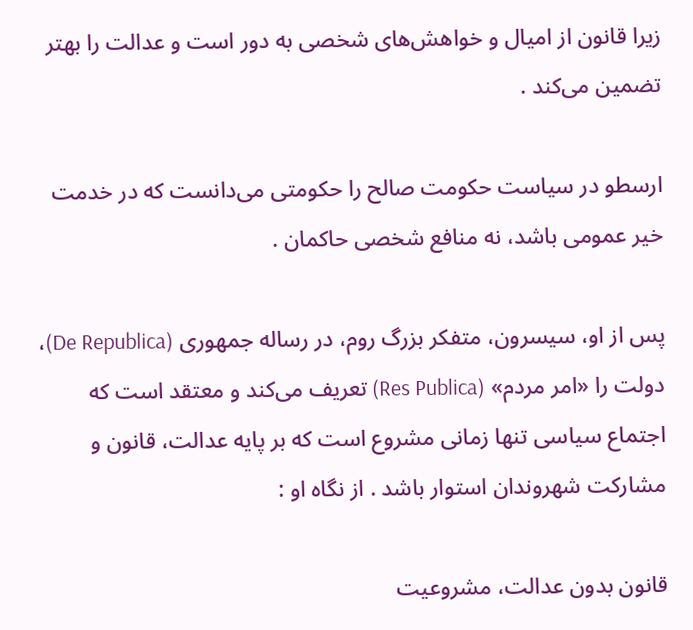زیرا قانون از امیال و خواهش‌های شخصی به دور است و عدالت را بهتر تضمین می‌کند .

ارسطو در سیاست حکومت صالح را حکومتی می‌دانست که در خدمت خیر عمومی باشد، نه منافع شخصی حاکمان .

پس از او، سیسرون، متفکر بزرگ روم، در رساله جمهوری (De Republica)، دولت را «امر مردم» (Res Publica) تعریف می‌کند و معتقد است که اجتماع سیاسی تنها زمانی مشروع است که بر پایه عدالت، قانون و مشارکت شهروندان استوار باشد . از نگاه او :

قانون بدون عدالت، مشروعیت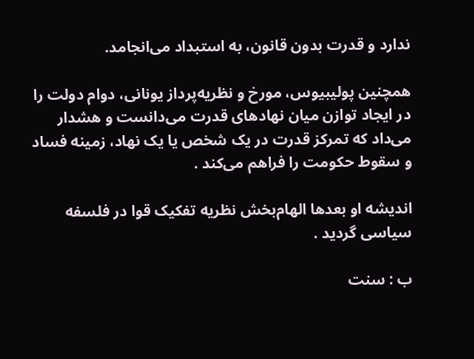ندارد و قدرت بدون قانون، به استبداد می‌انجامد.

همچنین پولیبیوس، مورخ و نظریه‌پرداز یونانی، دوام دولت را در ایجاد توازن میان نهادهای قدرت می‌دانست و هشدار می‌داد که تمرکز قدرت در یک شخص یا یک نهاد، زمینه فساد و سقوط حکومت را فراهم می‌کند .

اندیشه او بعدها الهام‌بخش نظریه تفکیک قوا در فلسفه سیاسی گردید .

ب : سنت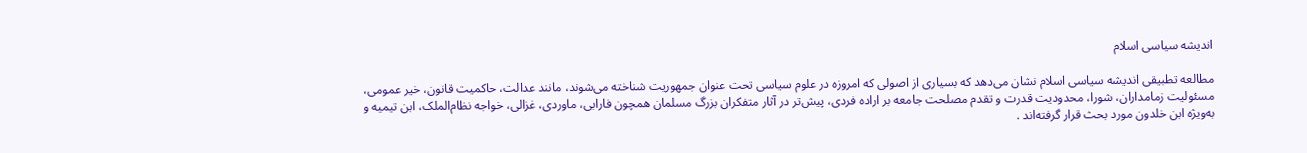اندیشه سیاسی اسلام

مطالعه تطبیقی اندیشه سیاسی اسلام نشان می‌دهد که بسیاری از اصولی که امروزه در علوم سیاسی تحت عنوان جمهوریت شناخته می‌شوند، مانند عدالت، حاکمیت قانون، خیر عمومی، مسئولیت زمامداران، شورا، محدودیت قدرت و تقدم مصلحت جامعه بر اراده فردی، پیش‌تر در آثار متفکران بزرگ مسلمان همچون فارابی، ماوردی، غزالی، خواجه نظام‌الملک، ابن تیمیه و به‌ویژه ابن خلدون مورد بحث قرار گرفته‌اند .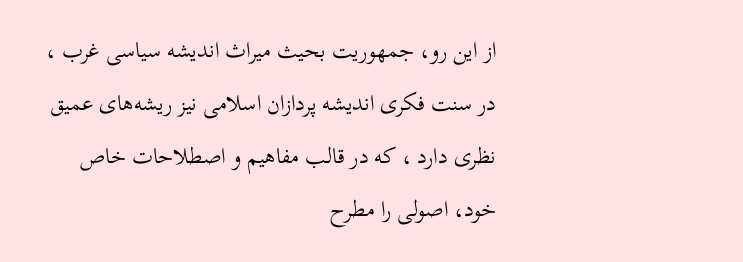از این رو، جمهوریت بحیث میراث اندیشه سیاسی غرب ، در سنت فکری اندیشه پردازان اسلامی نیز ریشه‌های عمیق نظری دارد ، که در قالب مفاهیم و اصطلاحات خاص خود، اصولی را مطرح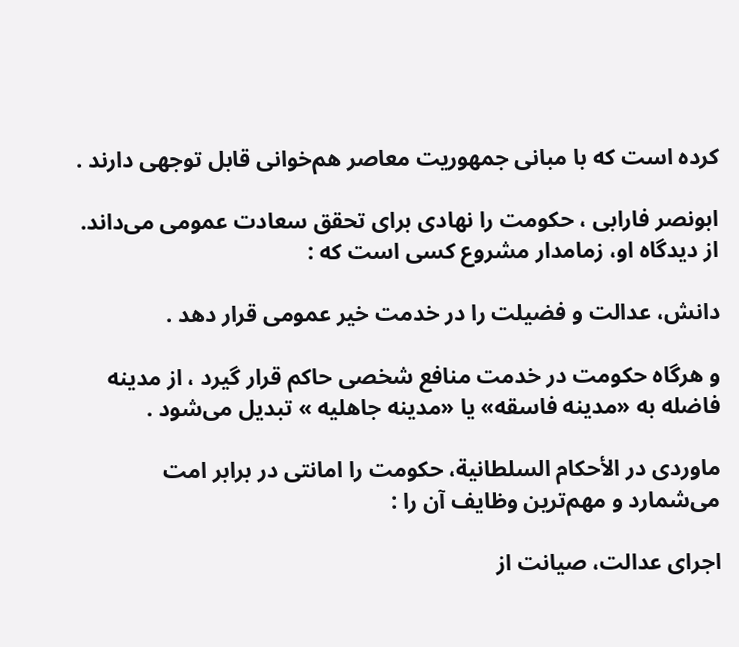کرده است که با مبانی جمهوریت معاصر هم‌خوانی قابل توجهی دارند .

ابونصر فارابی ، حکومت را نهادی برای تحقق سعادت عمومی می‌داند. از دیدگاه او، زمامدار مشروع کسی است که :

دانش، عدالت و فضیلت را در خدمت خیر عمومی قرار دهد .

و هرگاه حکومت در خدمت منافع شخصی حاکم قرار گیرد ، از مدینه فاضله به «مدینه فاسقه» یا «مدینه جاهلیه » تبدیل می‌شود .

ماوردی در الأحکام السلطانیة، حکومت را امانتی در برابر امت می‌شمارد و مهم‌ترین وظایف آن را :

اجرای عدالت، صیانت از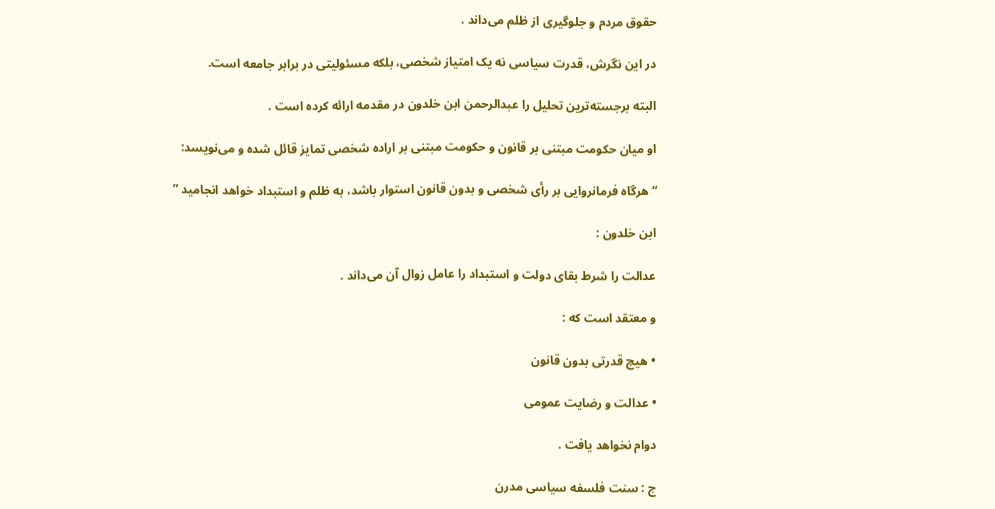حقوق مردم و جلوگیری از ظلم می‌داند .

در این نگرش، قدرت سیاسی نه یک امتیاز شخصی، بلکه مسئولیتی در برابر جامعه است.

البته برجسته‌ترین تحلیل را عبدالرحمن ابن خلدون در مقدمه ارائه کرده است .

او میان حکومت مبتنی بر قانون و حکومت مبتنی بر اراده شخصی تمایز قائل شده و می‌نویسد:

“ هرگاه فرمانروایی بر رأی شخصی و بدون قانون استوار باشد، به ظلم و استبداد خواهد انجامید ”

ابن خلدون :

عدالت را شرط بقای دولت و استبداد را عامل زوال آن می‌داند .

و معتقد است که :

• هیچ قدرتی بدون قانون

• عدالت و رضایت عمومی

دوام نخواهد یافت .

ج : سنت فلسفه سیاسی مدرن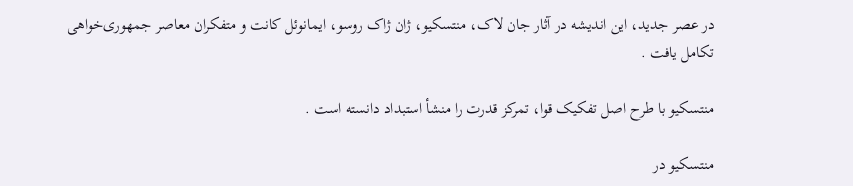در عصر جدید، این اندیشه در آثار جان لاک، منتسکیو، ژان ژاک روسو، ایمانوئل کانت و متفکران معاصر جمهوری‌خواهی تکامل یافت .

منتسکیو با طرح اصل تفکیک قوا، تمرکز قدرت را منشأ استبداد دانسته است .

منتسکیو در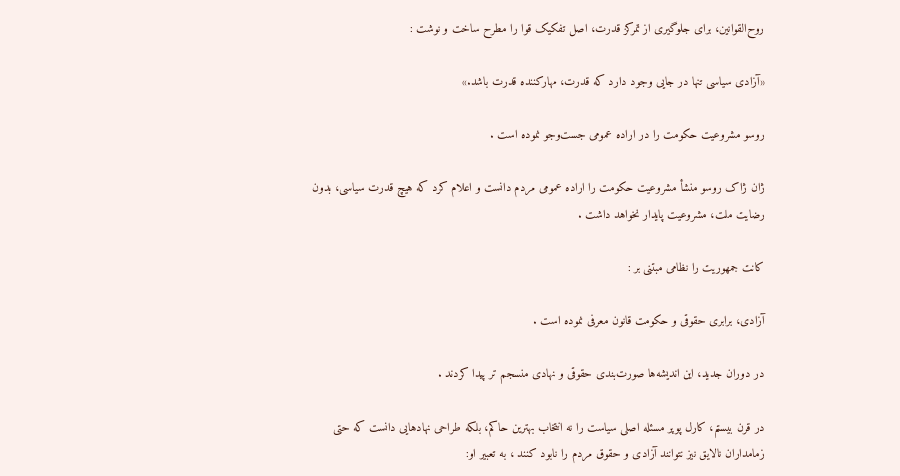روح‌القوانین، برای جلوگیری از تمرکز قدرت، اصل تفکیک قوا را مطرح ساخت و نوشت :

«آزادی سیاسی تنها در جایی وجود دارد که قدرت، مهارکننده قدرت باشد.»

روسو مشروعیت حکومت را در اراده عمومی جست‌وجو نموده است .

ژان ژاک روسو منشأ مشروعیت حکومت را اراده عمومی مردم دانست و اعلام کرد که هیچ قدرت سیاسی، بدون رضایت ملت، مشروعیت پایدار نخواهد داشت .

کانت جمهوریت را نظامی مبتنی بر :

آزادی، برابری حقوقی و حکومت قانون معرفی نموده است .

در دوران جدید، این اندیشه‌ها صورت‌بندی حقوقی و نهادی منسجم تر پیدا کردند .

در قرن بیستم، کارل پوپر مسئله اصلی سیاست را نه انتخاب بهترین حاکم، بلکه طراحی نهادهایی دانست که حتی زمامداران نالایق نیز نتوانند آزادی و حقوق مردم را نابود کنند ، به تعبیر او: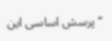“ پرسش اساسی این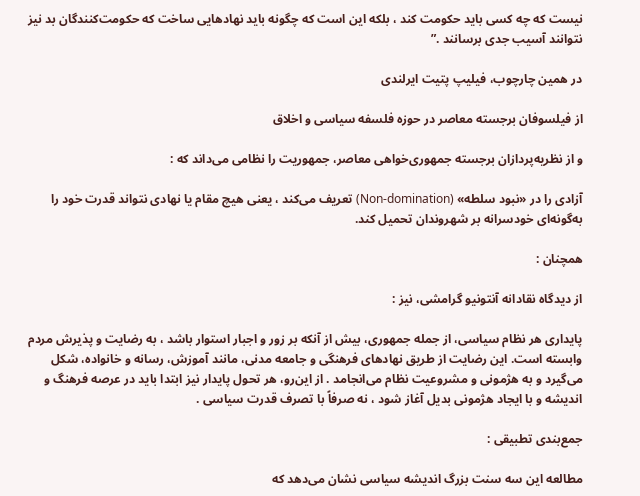نیست که چه کسی باید حکومت کند ، بلکه این است که چگونه باید نهادهایی ساخت که حکومت‌کنندگان بد نیز نتوانند آسیب جدی برسانند .”

در همین چارچوب، فیلیپ پتیت ایرلندی

از فیلسوفان برجسته معاصر در حوزه فلسفه سیاسی و اخلاق

و از نظریه‌پردازان برجسته جمهوری‌خواهی معاصر، جمهوریت را نظامی می‌داند که :

آزادی را در «نبود سلطه» (Non-domination) تعریف می‌کند ، یعنی هیچ مقام یا نهادی نتواند قدرت خود را به‌گونه‌ای خودسرانه بر شهروندان تحمیل کند.

همچنان :

از دیدگاه نقادانه آنتونیو گرامشی، نیز :

پایداری هر نظام سیاسی، از جمله جمهوری، بیش از آنکه بر زور و اجبار استوار باشد ، به رضایت و پذیرش مردم وابسته است. این رضایت از طریق نهادهای فرهنگی و جامعه مدنی، مانند آموزش، رسانه و خانواده، شکل می‌گیرد و به هژمونی و مشروعیت نظام می‌انجامد . از این‌رو، هر تحول پایدار نیز ابتدا باید در عرصه فرهنگ و اندیشه و با ایجاد هژمونی بدیل آغاز شود ، نه صرفاً با تصرف قدرت سیاسی .

جمع‌بندی تطبیقی :

مطالعه این سه سنت بزرگ اندیشه سیاسی نشان می‌دهد که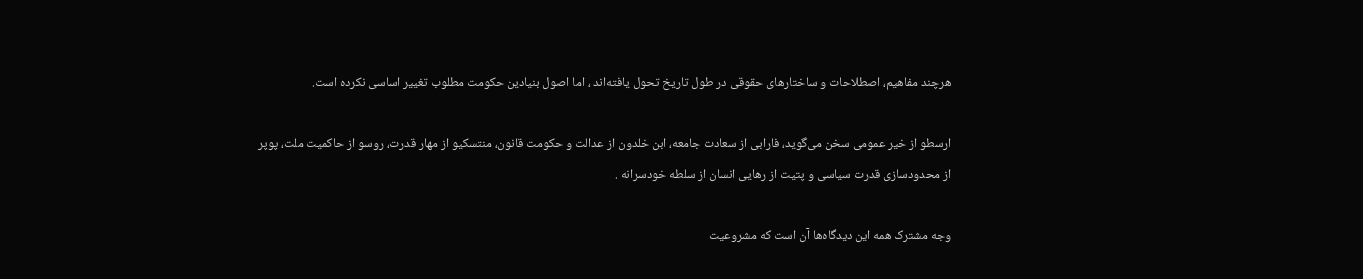هرچند مفاهیم، اصطلاحات و ساختارهای حقوقی در طول تاریخ تحول یافته‌اند ، اما اصول بنیادین حکومت مطلوب تغییر اساسی نکرده است.

ارسطو از خیر عمومی سخن می‌گوید، فارابی از سعادت جامعه، ابن خلدون از عدالت و حکومت قانون، منتسکیو از مهار قدرت، روسو از حاکمیت ملت، پوپر از محدودسازی قدرت سیاسی و پتیت از رهایی انسان از سلطه خودسرانه .

وجه مشترک همه این دیدگاه‌ها آن است که مشروعیت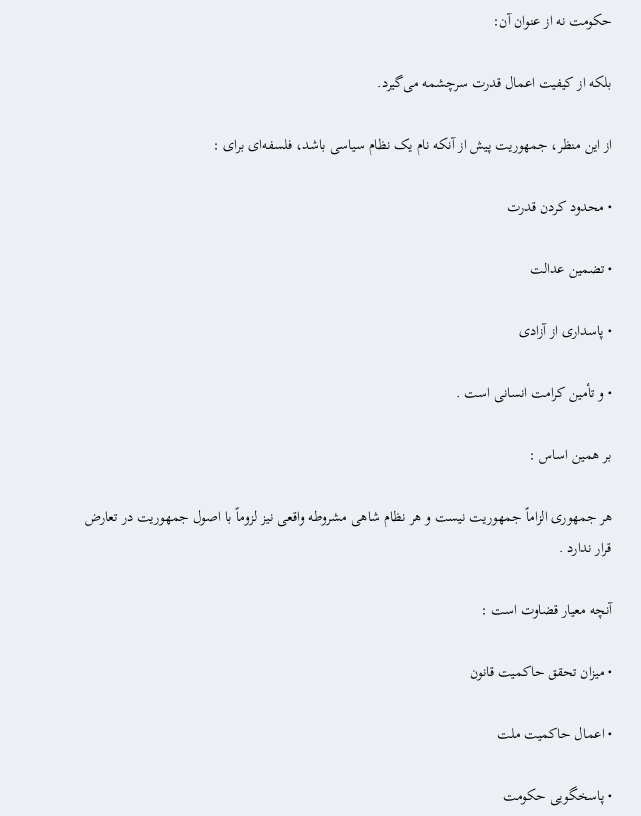حکومت نه از عنوان آن:

بلکه از کیفیت اعمال قدرت سرچشمه می‌گیرد.

از این منظر، جمهوریت پیش از آنکه نام یک نظام سیاسی باشد، فلسفه‌ای برای :

• محدود کردن قدرت

• تضمین عدالت

• پاسداری از آزادی

• و تأمین کرامت انسانی است .

بر همین اساس :

هر جمهوری الزاماً جمهوریت نیست و هر نظام شاهی مشروطه واقعی نیز لزوماً با اصول جمهوریت در تعارض قرار ندارد .

آنچه معیار قضاوت است :

• میزان تحقق حاکمیت قانون

• اعمال حاکمیت ملت

• پاسخگویی حکومت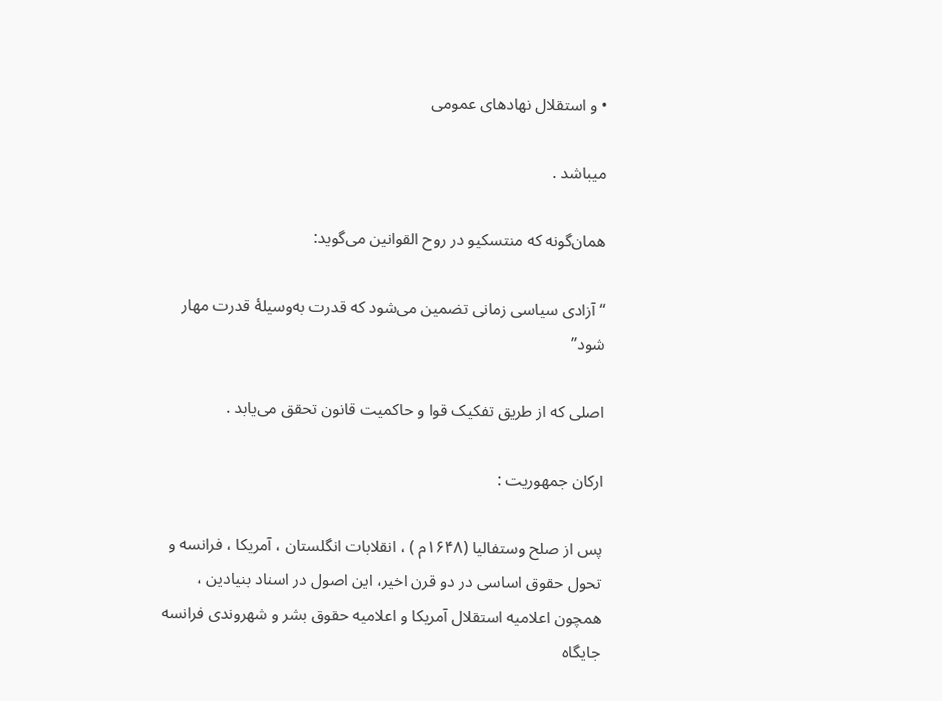• و استقلال نهادهای عمومی

میباشد .

همان‌گونه که منتسکیو در روح القوانین می‌گوید:

“ آزادی سیاسی زمانی تضمین می‌شود که قدرت به‌وسیلهٔ قدرت مهار شود”

اصلی که از طریق تفکیک قوا و حاکمیت قانون تحقق می‌یابد .

ارکان جمهوریت :

پس از صلح وستفالیا (۱۶۴۸م ) ، انقلابات انگلستان ، آمریکا ، فرانسه و تحول حقوق اساسی در دو قرن اخیر، این اصول در اسناد بنیادین ، همچون اعلامیه استقلال آمریکا و اعلامیه حقوق بشر و شهروندی فرانسه جایگاه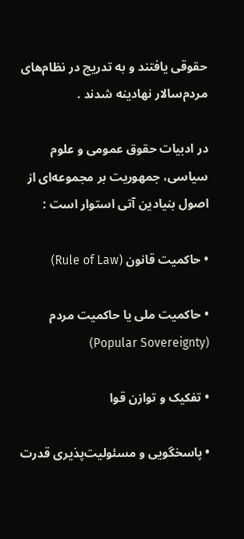حقوقی یافتند و به تدریج در نظام‌های مردم‌سالار نهادینه شدند .

در ادبیات حقوق عمومی و علوم سیاسی، جمهوریت بر مجموعه‌ای از اصول بنیادین آتی استوار است :

• حاکمیت قانون (Rule of Law)

• حاکمیت ملی یا حاکمیت مردم (Popular Sovereignty)

• تفکیک و توازن قوا

• پاسخگویی و مسئولیت‌پذیری قدرت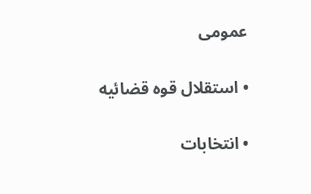عمومی

• استقلال قوه قضائیه

• انتخابات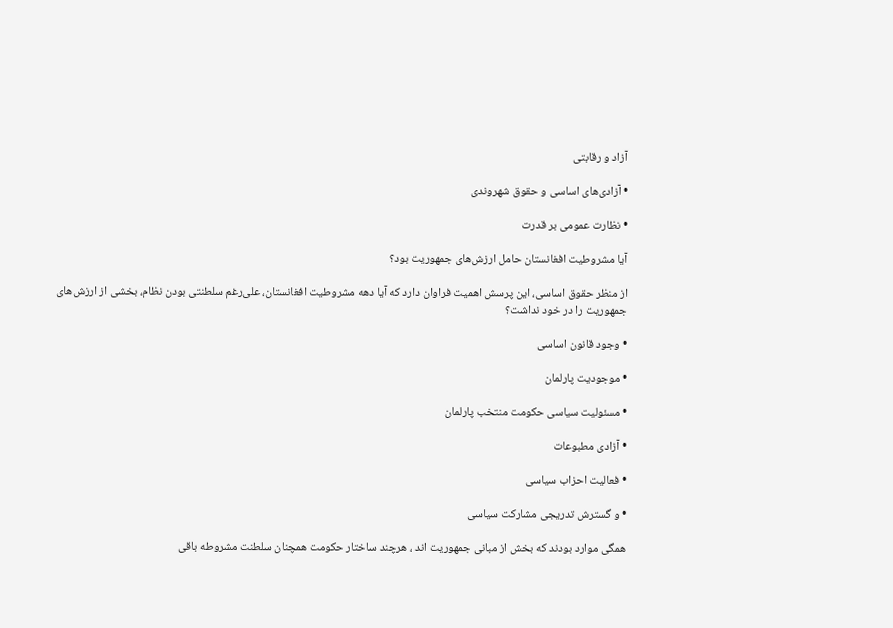آزاد و رقابتی

• آزادی‌های اساسی و حقوق شهروندی

• نظارت عمومی بر قدرت

آیا مشروطیت افغانستان حامل ارزش‌های جمهوریت بود؟

از منظر حقوق اساسی، این پرسش اهمیت فراوان دارد که آیا دهه مشروطیت افغانستان، علی‌رغم سلطنتی بودن نظام، بخشی از ارزش‌های جمهوریت را در خود نداشت؟

• وجود قانون اساسی

• موجودیت پارلمان

• مسئولیت سیاسی حکومت منتخب پارلمان

• آزادی مطبوعات

• فعالیت احزاب سیاسی

• و گسترش تدریجی مشارکت سیاسی

همگی موارد بودند که بخش از مبانی جمهوریت اند ، هرچند ساختار حکومت همچنان سلطنت مشروطه باقی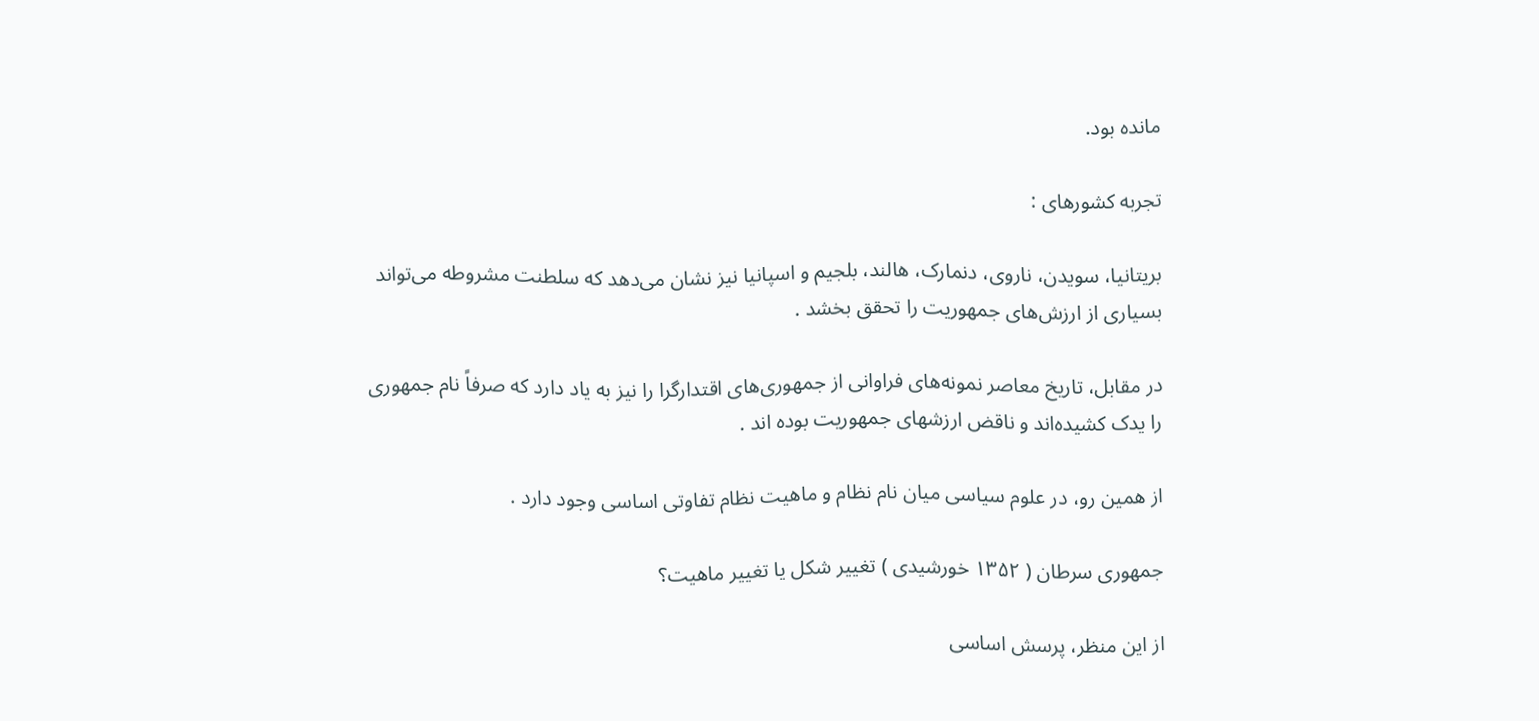مانده بود.

تجربه کشورهای :

بریتانیا، سویدن، ناروی، دنمارک، هالند، بلجیم و اسپانیا نیز نشان می‌دهد که سلطنت مشروطه می‌تواند بسیاری از ارزش‌های جمهوریت را تحقق بخشد .

در مقابل، تاریخ معاصر نمونه‌های فراوانی از جمهوری‌های اقتدارگرا را نیز به یاد دارد که صرفاً نام جمهوری را یدک کشیده‌اند و ناقض ارزشهای جمهوریت بوده اند .

از همین رو، در علوم سیاسی میان نام نظام و ماهیت نظام تفاوتی اساسی وجود دارد .

جمهوری سرطان ( ۱۳۵۲ خورشیدی ) تغییر شکل یا تغییر ماهیت؟

از این منظر، پرسش اساسی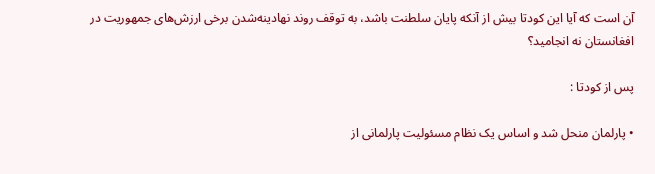آن است که آیا این کودتا بیش از آنکه پایان سلطنت باشد، به توقف روند نهادینه‌شدن برخی ارزش‌های جمهوریت در افغانستان نه انجامید؟

پس از کودتا :

• پارلمان منحل شد و اساس یک نظام مسئولیت پارلمانی از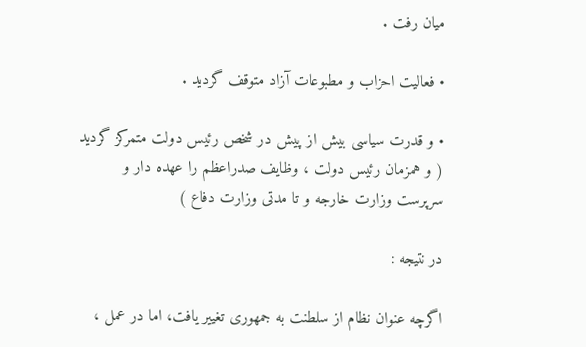میان رفت .

• فعالیت احزاب و مطبوعات آزاد متوقف گردید .

• و قدرت سیاسی بیش از پیش در شخص رئیس دولت متمرکز گردید ( و همزمان رئیس دولت ، وظایف صدراعظم را عهده دار و سرپرست وزارت خارجه و تا مدتی وزارت دفاع )

در نتیجه :

اگرچه عنوان نظام از سلطنت به جمهوری تغییر یافت، اما در عمل ،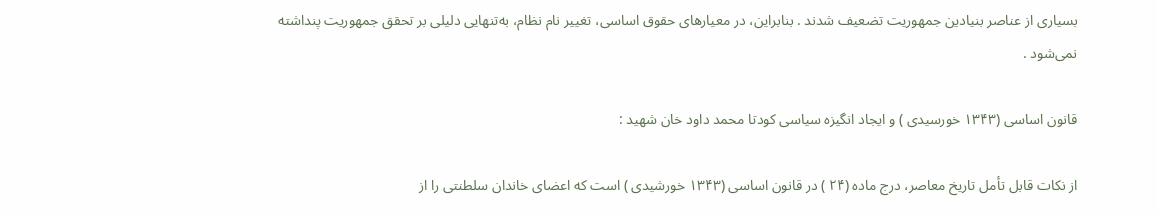بسیاری از عناصر بنیادین جمهوریت تضعیف شدند . بنابراین، در معیارهای حقوق اساسی، تغییر نام نظام، به‌تنهایی دلیلی بر تحقق جمهوریت پنداشته نمی‌شود .

قانون اساسی (۱۳۴۳ خورسیدی ) و ایجاد انگیزه سیاسی کودتا محمد داود خان شهید :

از نکات قابل تأمل تاریخ معاصر، درج ماده (۲۴ ) در قانون اساسی (۱۳۴۳ خورشیدی ) است که اعضای خاندان سلطنتی را از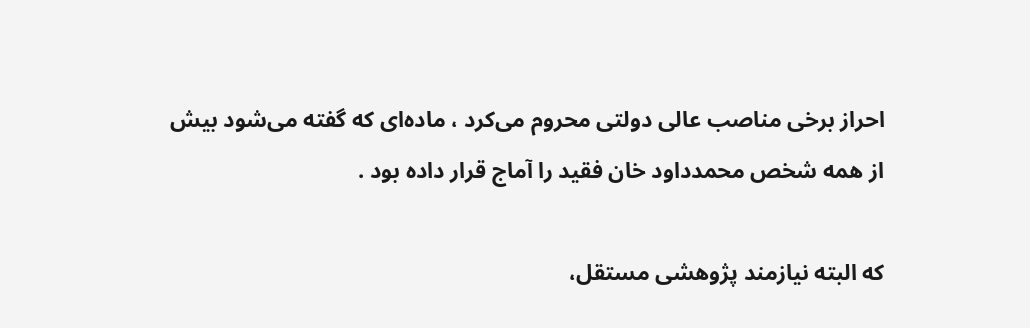احراز برخی مناصب عالی دولتی محروم می‌کرد ، ماده‌ای که گفته می‌شود بیش از همه شخص محمدداود خان فقید را آماج قرار داده بود .

که البته نیازمند پژوهشی مستقل،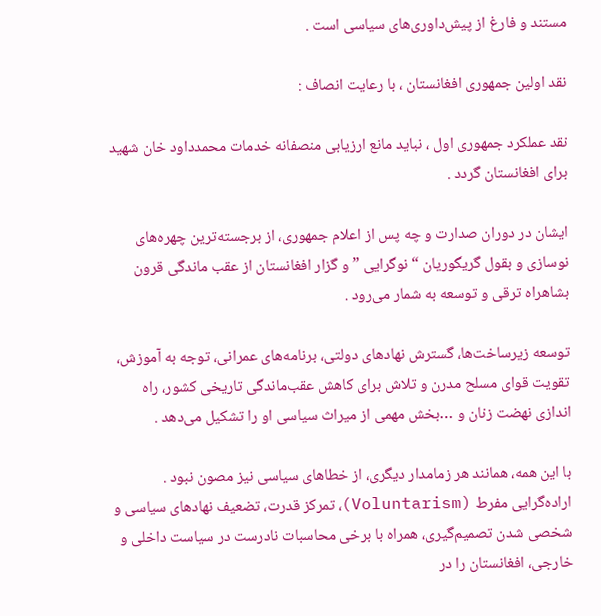مستند و فارغ از پیش‌داوری‌های سیاسی است .

نقد اولین جمهوری افغانستان ، با رعایت انصاف :

نقد عملکرد جمهوری اول ، نباید مانع ارزیابی منصفانه خدمات محمدداود خان شهید برای افغانستان گردد .

ایشان در دوران صدارت و چه پس از اعلام جمهوری، از برجسته‌ترین چهره‌های نوسازی و بقول گریگوریان “ نوگرایی ” و گزار افغانستان از عقب ماندگی قرون بشاهراه ترقی و توسعه به شمار می‌رود .

توسعه زیرساخت‌ها، گسترش نهادهای دولتی، برنامه‌های عمرانی، توجه به آموزش، تقویت قوای مسلح مدرن و تلاش برای کاهش عقب‌ماندگی تاریخی کشور، راه اندازی نهضت زنان و …بخش مهمی از میراث سیاسی او را تشکیل می‌دهد .

با این همه، همانند هر زمامدار دیگری، از خطاهای سیاسی نیز مصون نبود . اراده‌گرایی مفرط (Voluntarism)، تمرکز قدرت، تضعیف نهادهای سیاسی و شخصی شدن تصمیم‌گیری، همراه با برخی محاسبات نادرست در سیاست داخلی و خارجی، افغانستان را در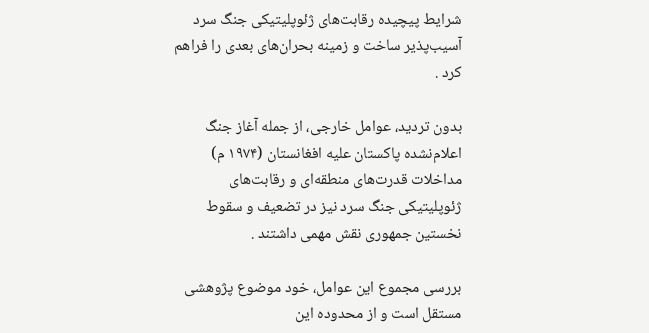شرایط پیچیده رقابت‌های ژئوپلیتیکی جنگ سرد آسیب‌پذیر ساخت و زمینه بحران‌های بعدی را فراهم کرد .

بدون تردید، عوامل خارجی، از جمله آغاز جنگ اعلام‌نشده پاکستان علیه افغانستان (۱۹۷۴ م) مداخلات قدرت‌های منطقه‌ای و رقابت‌های ژئوپلیتیکی جنگ سرد نیز در تضعیف و سقوط نخستین جمهوری نقش مهمی داشتند .

بررسی مجموع این عوامل، خود موضوع پژوهشی مستقل است و از محدوده این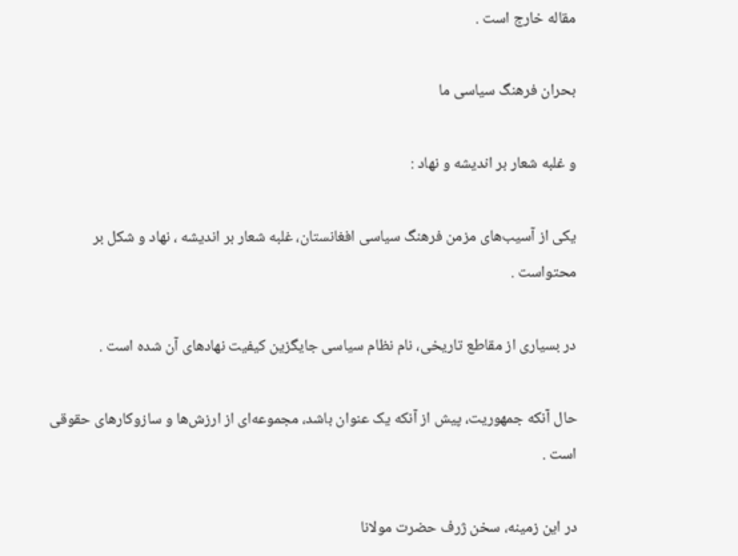مقاله خارج است .

بحران فرهنگ سیاسی ما

و غلبه شعار بر اندیشه و نهاد :

یکی از آسیب‌های مزمن فرهنگ سیاسی افغانستان، غلبه شعار بر اندیشه ، نهاد و شکل بر محتواست .

در بسیاری از مقاطع تاریخی، نام نظام سیاسی جایگزین کیفیت نهادهای آن شده است .

حال آنکه جمهوریت، پیش از آنکه یک عنوان باشد، مجموعه‌ای از ارزش‌ها و سازوکارهای حقوقی است .

در این زمینه، سخن ژرف حضرت مولانا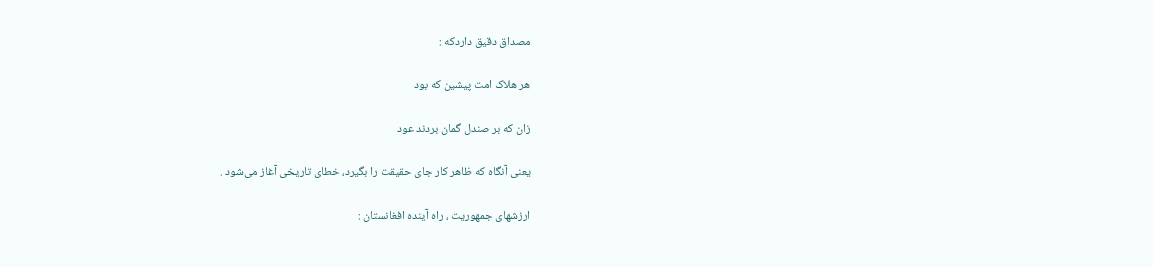مصداق دقیق داردکه :

هر هلاک امت پیشین که بود

زان که بر صندل گمان بردند عود

یعنی آنگاه که ظاهر کار جای حقیقت را بگیرد، خطای تاریخی آغاز می‌شود .

ارزشهای جمهوریت ، راه آینده افغانستان :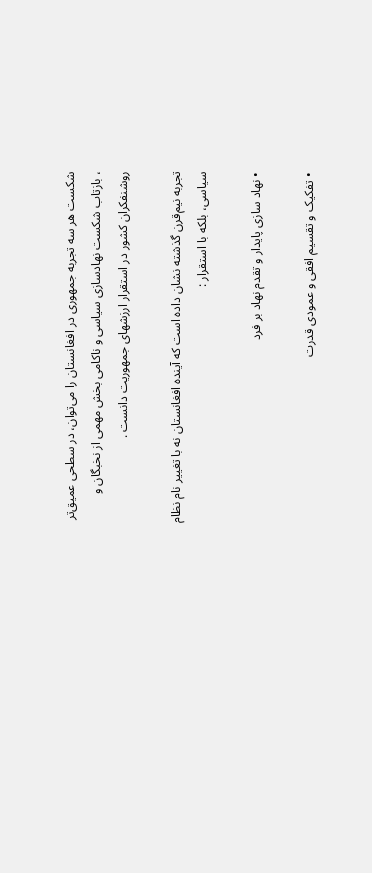شکست هر سه تجربه جمهوری در افغانستان را می‌توان، در سطحی عمیق‌تر ، بازتاب شکست نهادسازی سیاسی و ناکامی بخش مهمی از نخبگان و روشنفکران کشور در استقرار ارزشهای جمهوریت دانست .

تجربه نیم‌قرن گذشته نشان داده است که آینده افغانستان نه با تغییر نام نظام سیاسی، بلکه با استقرار :

• نهاد سازی پایدار و تقدم نهاد بر فرد

• تفکیک و تقسیم افقی و عمودی قدرت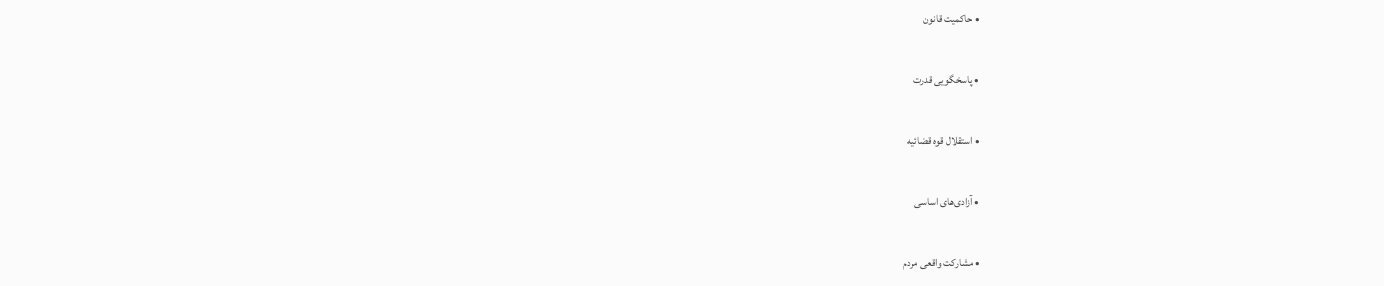• حاکمیت قانون

• پاسخگویی قدرت

• استقلال قوه قضائیه

• آزادی‌های اساسی

• مشارکت واقعی مردم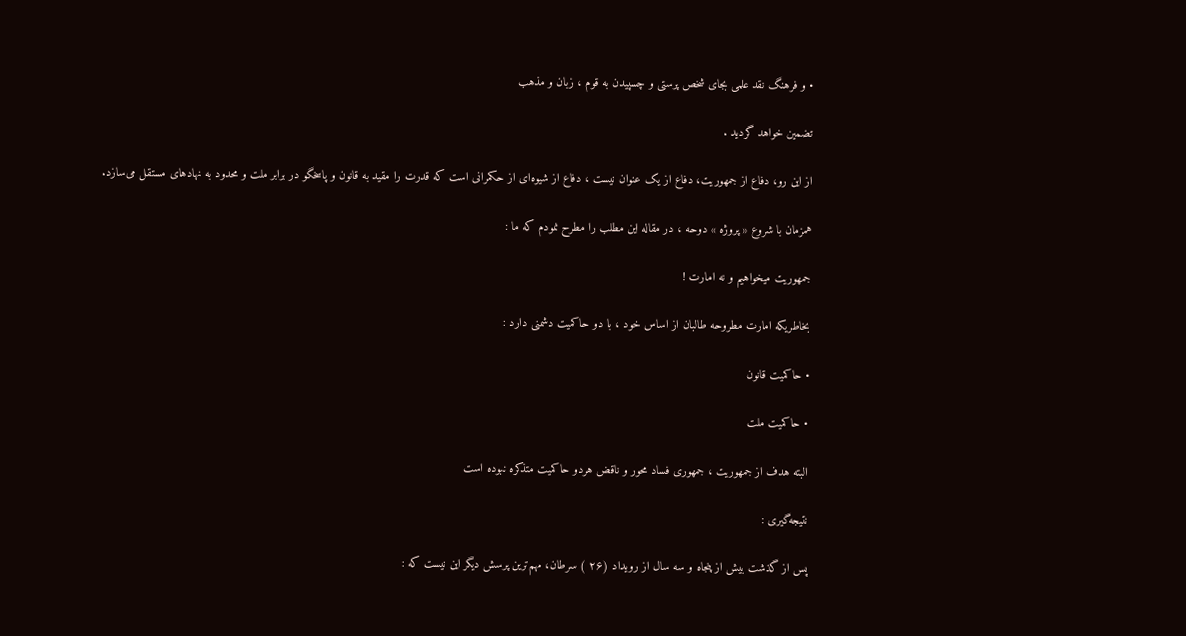• و فرهنگ نقد علمی بجای شخص پرستی و چسپیدن به قوم ، زبان و مذهب

تضمین خواهد گردید .

از این رو، دفاع از جمهوریت، دفاع از یک عنوان نیست ، دفاع از شیوه‌ای از حکمرانی است که قدرت را مقید به قانون و پاسخگو در برابر ملت و محدود به نهادهای مستقل می‌سازد.

همزمان با شروع « پروژه » دوحه ، در مقاله این مطلب را مطرح نمودم که ما :

جمهوریت میخواهیم و نه امارت !

بخاطریکه امارت مطروحه طالبان از اساس خود ، با دو حاکمیت دشمنی دارد :

• حاکمیت قانون

• حاکمیت ملت

البته هدف از جمهوریت ، جمهوری فساد محور و ناقض هردو حاکمیت متذکره نبوده است

نتیجه‌گیری :

پس از گذشت بیش از پنجاه و سه سال از رویداد (۲۶ ) سرطان، مهم‌ترین پرسش دیگر این نیست که :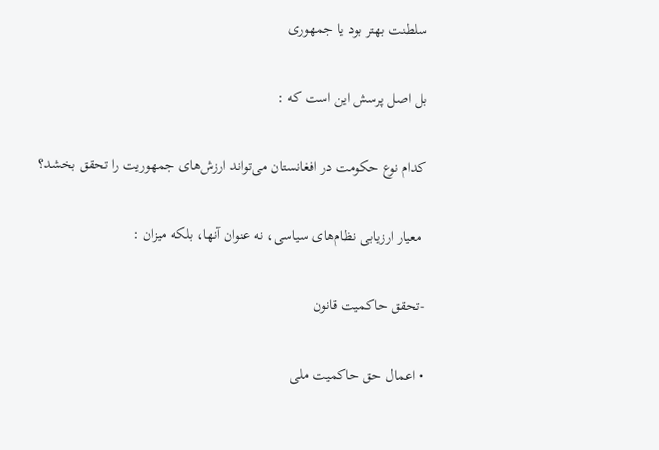سلطنت بهتر بود یا جمهوری

بل اصل پرسش این است که :

کدام نوع حکومت در افغانستان می‌تواند ارزش‌های جمهوریت را تحقق بخشد؟

 معیار ارزیابی نظام‌های سیاسی، نه عنوان آنها، بلکه میزان :

-تحقق حاکمیت قانون

• اعمال حق حاکمیت ملی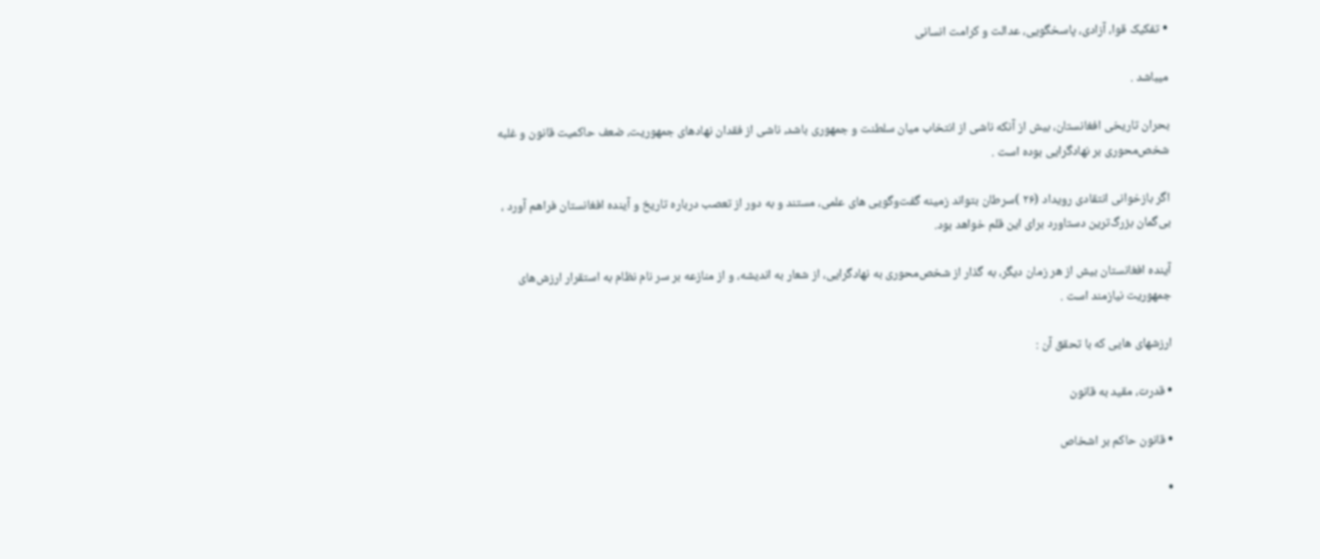• تفکیک قوا، آزادی، پاسخگویی، عدالت و کرامت انسانی

میباشد .

بحران تاریخی افغانستان، بیش از آنکه ناشی از انتخاب میان سلطنت و جمهوری باشد، ناشی از فقدان نهادهای جمهوریت، ضعف حاکمیت قانون و غلبه شخص‌محوری بر نهادگرایی بوده است .

اگر بازخوانی انتقادی رویداد (۲۶ )سرطان بتواند زمینه گفت‌وگویی های علمی، مستند و به دور از تعصب درباره تاریخ و آینده افغانستان فراهم آورد ، بی‌گمان بزرگ‌ترین دستاورد برای این قلم خواهد بود.

آینده افغانستان بیش از هر زمان دیگر، به گذار از شخص‌محوری به نهادگرایی، از شعار به اندیشه، و از منازعه بر سر نام نظام به استقرار ارزش‌های جمهوریت نیازمند است .

ارزشهای هایی که با تحقق آن :

• قدرت، مقید به قانون

• قانون حاکم بر اشخاص

•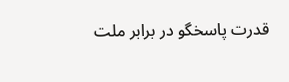قدرت پاسخگو در برابر ملت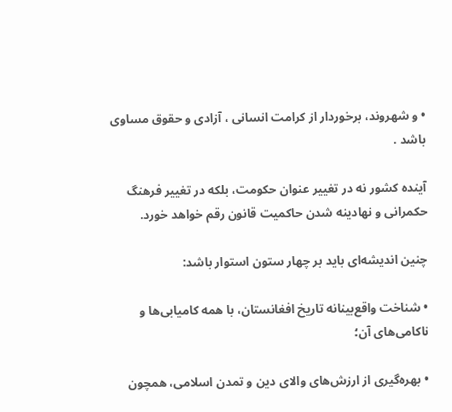• و شهروند، برخوردار از کرامت انسانی ، آزادی و حقوق مساوی باشد .

آینده کشور نه در تغییر عنوان حکومت، بلکه در تغییر فرهنگ حکمرانی و نهادینه شدن حاکمیت قانون رقم خواهد خورد.

چنین اندیشه‌ای باید بر چهار ستون استوار باشد:

• شناخت واقع‌بینانه تاریخ افغانستان، با همه کامیابی‌ها و ناکامی‌های آن؛

• بهره‌گیری از ارزش‌های والای دین و تمدن اسلامی، همچون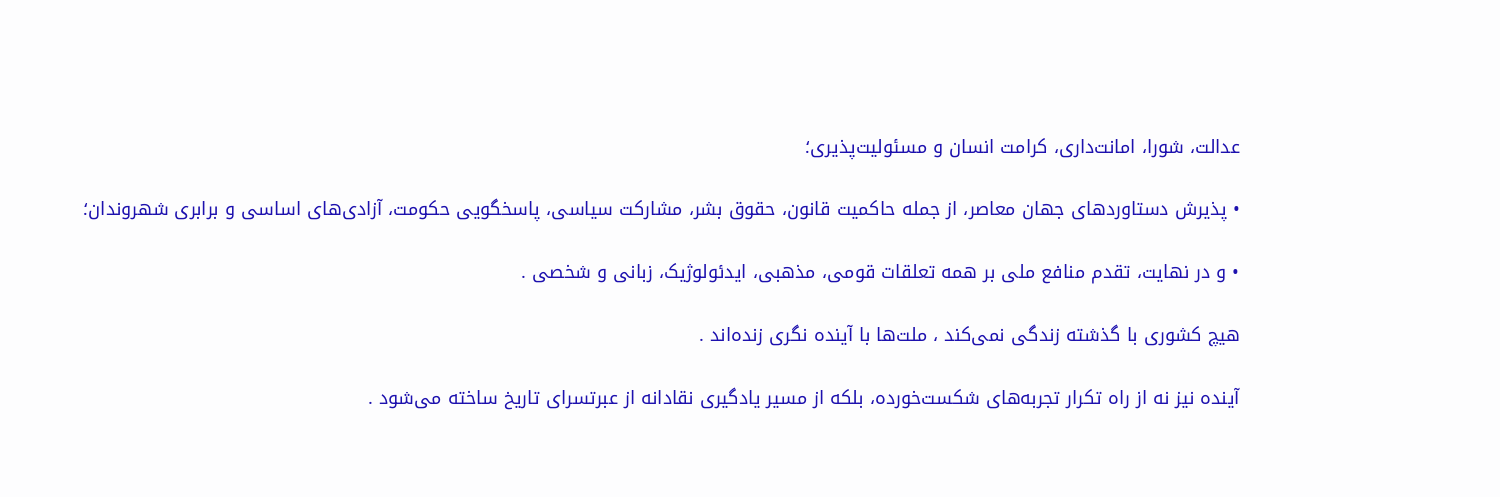عدالت، شورا، امانت‌داری، کرامت انسان و مسئولیت‌پذیری؛

• پذیرش دستاوردهای جهان معاصر، از جمله حاکمیت قانون، حقوق بشر، مشارکت سیاسی، پاسخگویی حکومت، آزادی‌های اساسی و برابری شهروندان؛

• و در نهایت، تقدم منافع ملی بر همه تعلقات قومی، مذهبی، ایدئولوژیک، زبانی و شخصی .

هیچ کشوری با گذشته زندگی نمی‌کند ، ملت‌ها با آینده نگری زنده‌اند .

آینده نیز نه از راه تکرار تجربه‌های شکست‌خورده، بلکه از مسیر یادگیری نقادانه از عبرتسرای تاریخ ساخته می‌شود .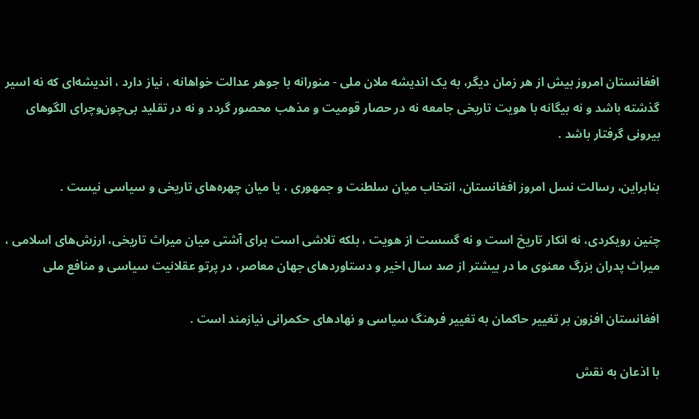افغانستان امروز بیش از هر زمان دیگر، به یک اندیشه ملان ملی - منورانه با جوهر عدالت خواهانه ، نیاز دارد ، اندیشه‌ای که نه اسیر گذشته باشد و نه بیگانه با هویت تاریخی جامعه نه در حصار قومیت و مذهب محصور گردد و نه در تقلید بی‌چون‌وچرای الگوهای بیرونی گرفتار باشد .

بنابراین، رسالت نسل امروز افغانستان، انتخاب میان سلطنت و جمهوری ، یا میان چهره‌های تاریخی و سیاسی نیست .

چنین رویکردی، نه انکار تاریخ است و نه گسست از هویت ، بلکه تلاشی است برای آشتی میان میراث تاریخی، ارزش‌های اسلامی ، میراث پدران بزرگ معنوی ما در بیشتر از صد سال اخیر و دستاوردهای جهان معاصر، در پرتو عقلانیت سیاسی و منافع ملی

افغانستان افزون بر تغییر حاکمان به تغییر فرهنگ سیاسی و نهادهای حکمرانی نیازمند است .

با اذعان به نقش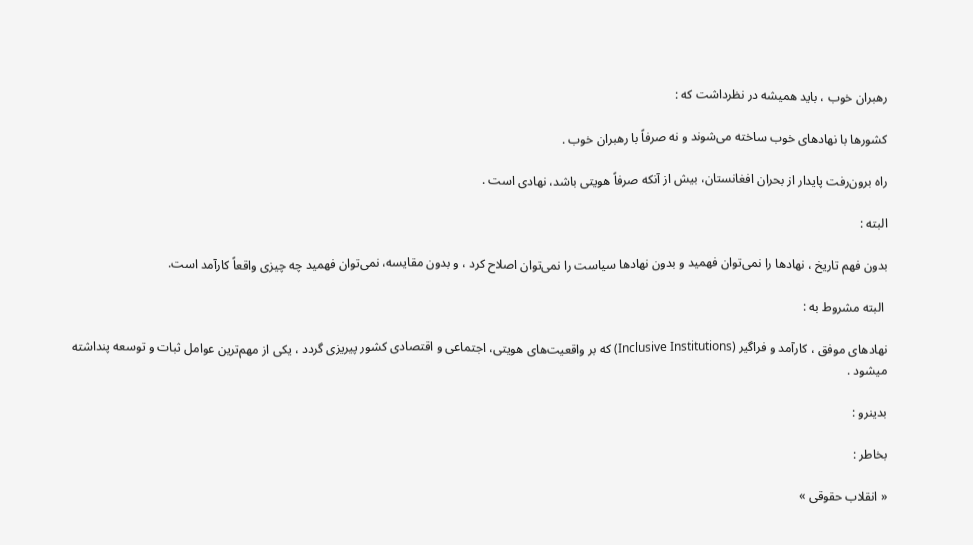رهبران خوب ، باید همیشه در نظرداشت که :

کشورها با نهادهای خوب ساخته می‌شوند و نه صرفاً با رهبران خوب .

راه برون‌رفت پایدار از بحران افغانستان، بیش از آنکه صرفاً هویتی باشد، نهادی است .

البته :

بدون فهم تاریخ ، نهادها را نمی‌توان فهمید و بدون نهادها سیاست را نمی‌توان اصلاح کرد ، و بدون مقایسه، نمی‌توان فهمید چه چیزی واقعاً کارآمد است.

 البته مشروط به :

نهادهای موفق ، کارآمد و فراگیر (Inclusive Institutions) که بر واقعیت‌های هویتی، اجتماعی و اقتصادی کشور پیریزی گردد ، یکی از مهم‌ترین عوامل ثبات و توسعه پنداشته میشود .

بدینرو :

بخاطر :

« انقلاب حقوقی »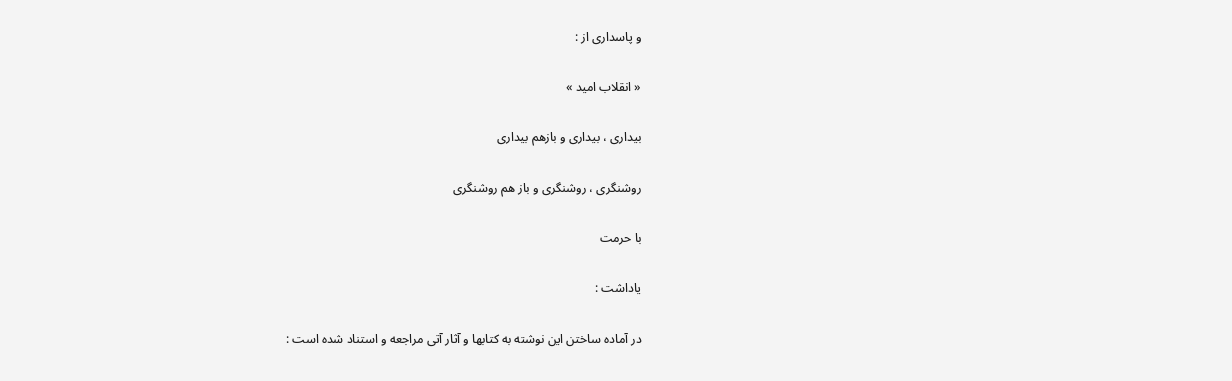و پاسداری از :

« انقلاب امید »

بیداری ، بیداری و بازهم بیداری

روشنگری ، روشنگری و باز هم روشنگری

با حرمت

یاداشت :

در آماده ساختن این نوشته به کتابها و آثار آتی مراجعه و استناد شده است :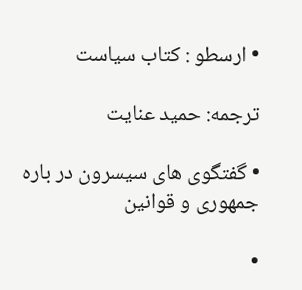• ارسطو : کتاب سیاست

ترجمه: حمید عنایت

• گفتگوی های سیسرون در باره جمهوری و قوانین

•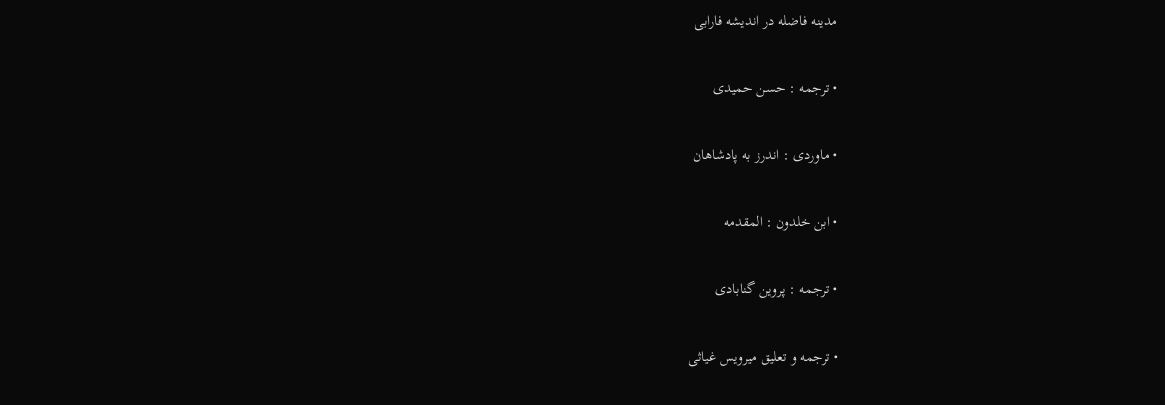مدینه فاضله در اندیشه فارابی

• ترجمه : حسن حمیدی

• ماوردی : اندرز به پادشاهان

• ابن خلدون : المقدمه

• ترجمه : پروین گنابادی

• ترجمه و تعلیق میرویس غیاثی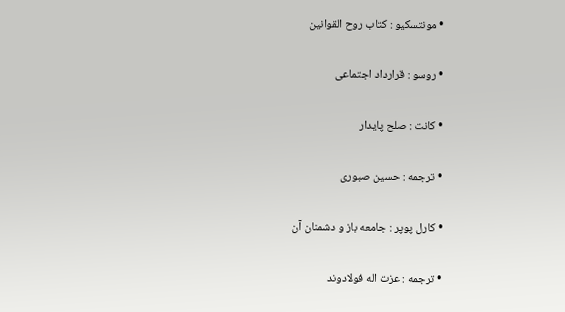• مونتسکیو : کتاب روح القوانین

• روسو : قرارداد اجتماعی

• کانت : صلح پایدار

• ترجمه : حسین صبوری

• کارل پوپر : جامعه باز و دشمنان آن

• ترجمه : عزت اله فولادوند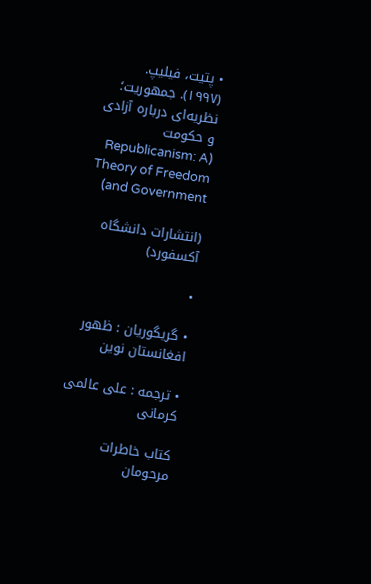• پتیت، فیلیپ. (۱۹۹۷). جمهوریت؛ نظریه‌ای درباره آزادی و حکومت (Republicanism: A Theory of Freedom and Government)

(انتشارات دانشگاه آکسفورد)

•

• گریگوریان : ظهور افغانستان نوین

• ترجمه : علی عالمی کرمانی

کتاب خاطرات مرحومان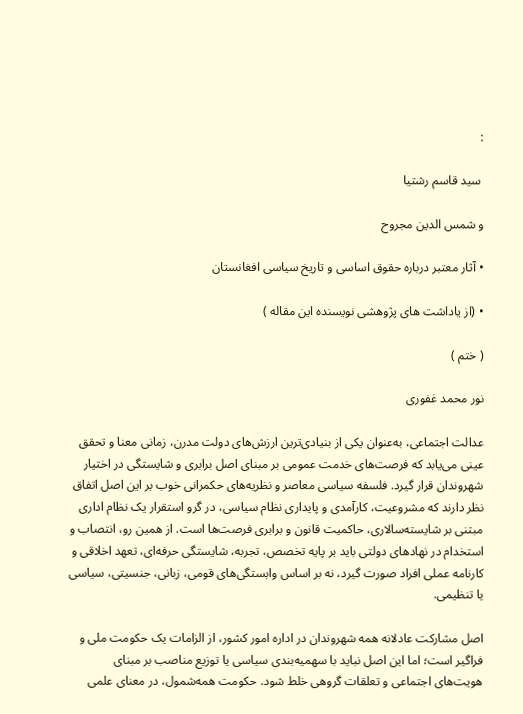:

 سید قاسم رشتیا

و شمس الدین مجروح

• آثار معتبر درباره حقوق اساسی و تاریخ سیاسی افغانستان

• (از یاداشت های پژوهشی نویسنده این مقاله )

( ختم )

نور محمد غفوری

عدالت اجتماعی، به‌عنوان یکی از بنیادی‌ترین ارزش‌های دولت مدرن، زمانی معنا و تحقق عینی می‌یابد که فرصت‌های خدمت عمومی بر مبنای اصل برابری و شایستگی در اختیار شهروندان قرار گیرد. فلسفه سیاسی معاصر و نظریه‌های حکمرانی خوب بر این اصل اتفاق نظر دارند که مشروعیت، کارآمدی و پایداری نظام سیاسی، در گرو استقرار یک نظام اداری مبتنی بر شایسته‌سالاری، حاکمیت قانون و برابری فرصت‌ها است. از همین رو، انتصاب و استخدام در نهادهای دولتی باید بر پایه تخصص، تجربه، شایستگی حرفه‌ای، تعهد اخلاقی و کارنامه عملی افراد صورت گیرد، نه بر اساس وابستگی‌های قومی، زبانی، جنسیتی، سیاسی یا تنظیمی.

اصل مشارکت عادلانه همه شهروندان در اداره امور کشور، از الزامات یک حکومت ملی و فراگیر است؛ اما این اصل نباید با سهمیه‌بندی سیاسی یا توزیع مناصب بر مبنای هویت‌های اجتماعی و تعلقات گروهی خلط شود. حکومت همه‌شمول، در معنای علمی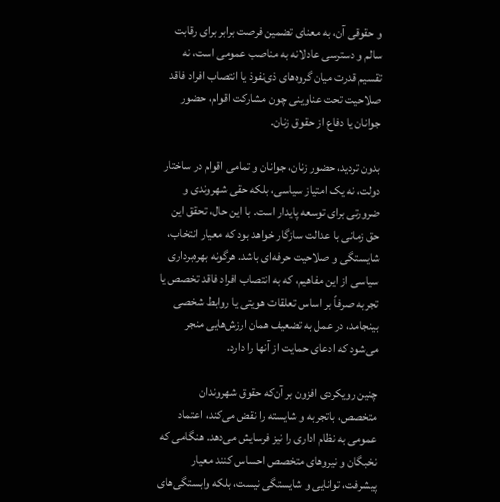و حقوقی آن، به معنای تضمین فرصت برابر برای رقابت سالم و دسترسی عادلانه به مناصب عمومی است، نه تقسیم قدرت میان گروه‌های ذی‌نفوذ یا انتصاب افراد فاقد صلاحیت تحت عناوینی چون مشارکت اقوام، حضور جوانان یا دفاع از حقوق زنان.

بدون تردید، حضور زنان، جوانان و تمامی اقوام در ساختار دولت، نه یک امتیاز سیاسی، بلکه حقی شهروندی و ضرورتی برای توسعه پایدار است. با این حال، تحقق این حق زمانی با عدالت سازگار خواهد بود که معیار انتخاب، شایستگی و صلاحیت حرفه‌ای باشد. هرگونه بهره‌برداری سیاسی از این مفاهیم، که به انتصاب افراد فاقد تخصص یا تجربه صرفاً بر اساس تعلقات هویتی یا روابط شخصی بینجامد، در عمل به تضعیف همان ارزش‌هایی منجر می‌شود که ادعای حمایت از آنها را دارد.

چنین رویکردی افزون بر آن‌که حقوق شهروندان متخصص، باتجربه و شایسته را نقض می‌کند، اعتماد عمومی به نظام اداری را نیز فرسایش می‌دهد. هنگامی که نخبگان و نیروهای متخصص احساس کنند معیار پیشرفت، توانایی و شایستگی نیست، بلکه وابستگی‌های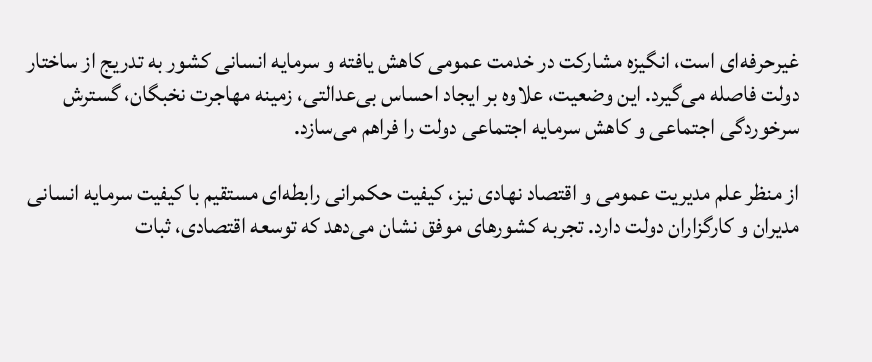غیرحرفه‌ای است، انگیزه مشارکت در خدمت عمومی کاهش یافته و سرمایه انسانی کشور به تدریج از ساختار دولت فاصله می‌گیرد. این وضعیت، علاوه بر ایجاد احساس بی‌عدالتی، زمینه مهاجرت نخبگان، گسترش سرخوردگی اجتماعی و کاهش سرمایه اجتماعی دولت را فراهم می‌سازد.

از منظر علم مدیریت عمومی و اقتصاد نهادی نیز، کیفیت حکمرانی رابطه‌ای مستقیم با کیفیت سرمایه انسانی مدیران و کارگزاران دولت دارد. تجربه کشورهای موفق نشان می‌دهد که توسعه اقتصادی، ثبات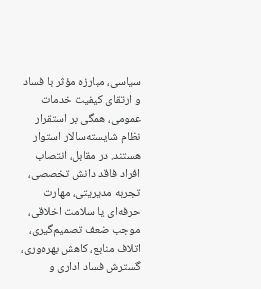سیاسی، مبارزه مؤثر با فساد و ارتقای کیفیت خدمات عمومی، همگی بر استقرار نظام شایسته‌سالار استوار هستند. در مقابل، انتصاب افراد فاقد دانش تخصصی، تجربه مدیریتی، مهارت حرفه‌ای یا سلامت اخلاقی، موجب ضعف تصمیم‌گیری، اتلاف منابع، کاهش بهره‌وری، گسترش فساد اداری و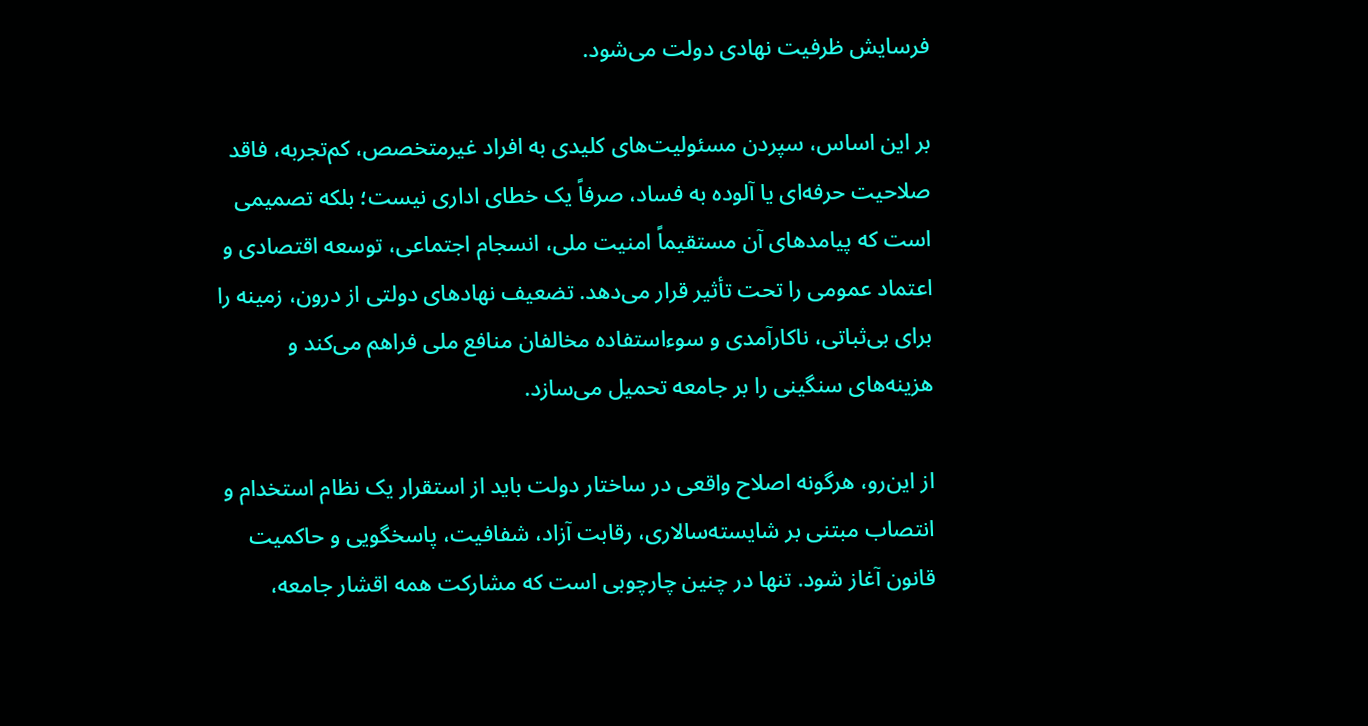فرسایش ظرفیت نهادی دولت می‌شود.

بر این اساس، سپردن مسئولیت‌های کلیدی به افراد غیرمتخصص، کم‌تجربه، فاقد صلاحیت حرفه‌ای یا آلوده به فساد، صرفاً یک خطای اداری نیست؛ بلکه تصمیمی است که پیامدهای آن مستقیماً امنیت ملی، انسجام اجتماعی، توسعه اقتصادی و اعتماد عمومی را تحت تأثیر قرار می‌دهد. تضعیف نهادهای دولتی از درون، زمینه را برای بی‌ثباتی، ناکارآمدی و سوءاستفاده مخالفان منافع ملی فراهم می‌کند و هزینه‌های سنگینی را بر جامعه تحمیل می‌سازد.

از این‌رو، هرگونه اصلاح واقعی در ساختار دولت باید از استقرار یک نظام استخدام و انتصاب مبتنی بر شایسته‌سالاری، رقابت آزاد، شفافیت، پاسخگویی و حاکمیت قانون آغاز شود. تنها در چنین چارچوبی است که مشارکت همه اقشار جامعه،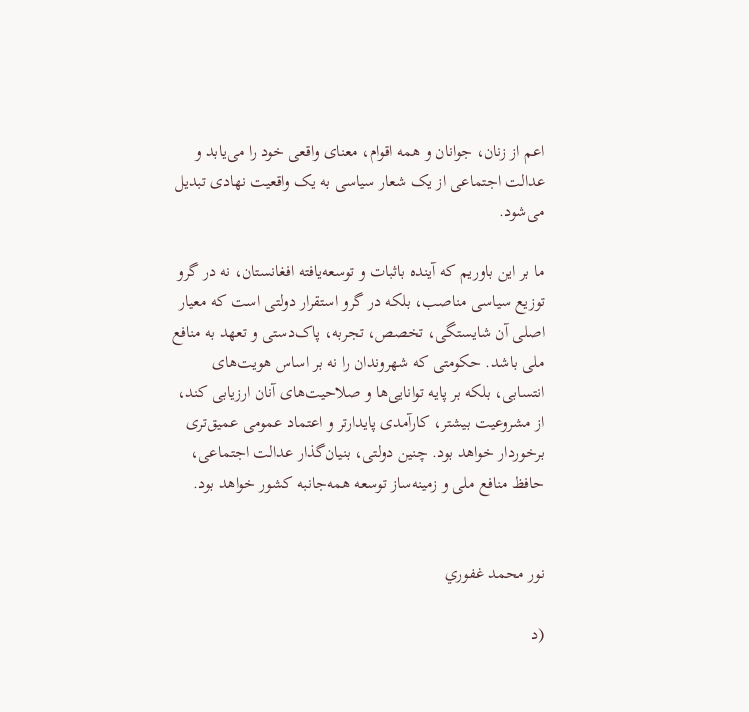اعم از زنان، جوانان و همه اقوام، معنای واقعی خود را می‌یابد و عدالت اجتماعی از یک شعار سیاسی به یک واقعیت نهادی تبدیل می‌شود.

ما بر این باوریم که آینده باثبات و توسعه‌یافته افغانستان، نه در گرو توزیع سیاسی مناصب، بلکه در گرو استقرار دولتی است که معیار اصلی آن شایستگی، تخصص، تجربه، پاک‌دستی و تعهد به منافع ملی باشد. حکومتی که شهروندان را نه بر اساس هویت‌های انتسابی، بلکه بر پایه توانایی‌ها و صلاحیت‌های آنان ارزیابی کند، از مشروعیت بیشتر، کارآمدی پایدارتر و اعتماد عمومی عمیق‌تری برخوردار خواهد بود. چنین دولتی، بنیان‌گذار عدالت اجتماعی، حافظ منافع ملی و زمینه‌ساز توسعه همه‌جانبه کشور خواهد بود.


نور محمد غفوري

(د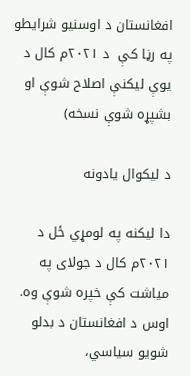افغانستان د اوسنیو شرایطو په رڼا کې  د ۲۰۲۱م کال د یوې لیکنې اصلاح شوې او بشپړه شوې نسخه)

د لیکوال یادونه

دا لیکنه په لومړي ځل د ۲۰۲۱م کال د جولای په میاشت کې خپره شوې وه. اوس د افغانستان د بدلو شویو سیاسي،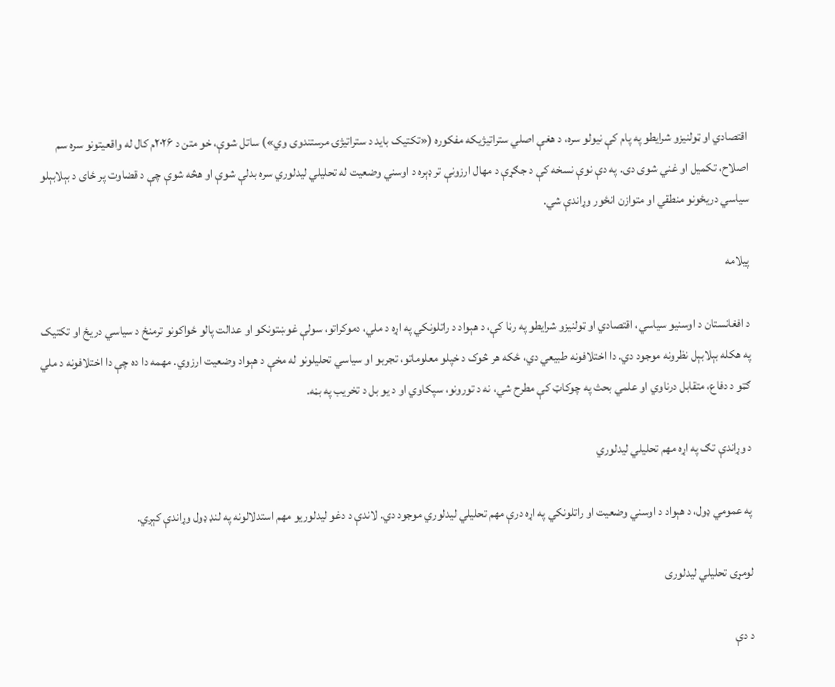اقتصادي او ټولنیزو شرایطو په پام کې نیولو سره، د هغې اصلي ستراتیژیکه مفکوره («تکتیک باید د ستراتیژۍ مرستندوی وي») ساتل شوې، خو متن د ۲۰۲۶م کال له واقعیتونو سره سم اصلاح، تکمیل او غني شوی دی. په دې نوې نسخه کې د جګړې د مهال ارزونې تر ډېره د اوسني وضعیت له تحلیلي لیدلوري سره بدلې شوې او هڅه شوې چې د قضاوت پر ځای د بېلابېلو سیاسي دریځونو منطقي او متوازن انځور وړاندې شي.

پیلامه

د افغانستان د اوسنیو سیاسي، اقتصادي او ټولنیزو شرایطو په رڼا کې، د هېواد د راتلونکي په اړه د ملي، دموکراتو، سولې غوښتونکو او عدالت پالو ځواکونو ترمنځ د سیاسي دریځ او تکتیک په هکله بېلابېل نظرونه موجود دي. دا اختلافونه طبیعي دي، ځکه هر څوک د خپلو معلوماتو، تجربو او سیاسي تحلیلونو له مخې د هېواد وضعیت ارزوي. مهمه دا ده چې دا اختلافونه د ملي ګټو د دفاع، متقابل درناوي او علمي بحث په چوکاټ کې مطرح شي، نه د تورونو، سپکاوي او د یو بل د تخریب په بڼه.

د وړاندې تګ په اړه مهم تحلیلي لیدلوري

په عمومي ډول، د هېواد د اوسني وضعیت او راتلونکي په اړه درې مهم تحلیلي لیدلوري موجود دي. لاندې د دغو لیدلوریو مهم استدلالونه په لنډ ډول وړاندې کېږي.

لومړی تحلیلي لیدلوری

د دې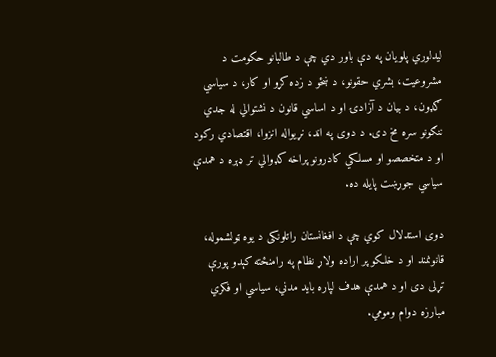لیدلوري پلویان په دې باور دي چې د طالبانو حکومت د مشروعیت، بشري حقونو، د ښځو د زده کړو او کار، د سیاسي ګډون، د بیان د آزادۍ او د اساسي قانون د نشتوالي له جدي ننګونو سره مخ دی. د دوی په اند، نړیواله انزوا، اقتصادي رکود او د متخصصو او مسلکي کادرونو پراخه کډوالي تر ډېره د همدې سیاسي جوړښت پایله ده.

دوی استدلال کوي چې د افغانستان راتلونکی د یوه ټولشموله، قانونمند او د خلکو پر اراده ولاړ نظام په رامنځته کېدو پورې تړلی دی او د همدې هدف لپاره باید مدني، سیاسي او فکري مبارزه دوام ومومي.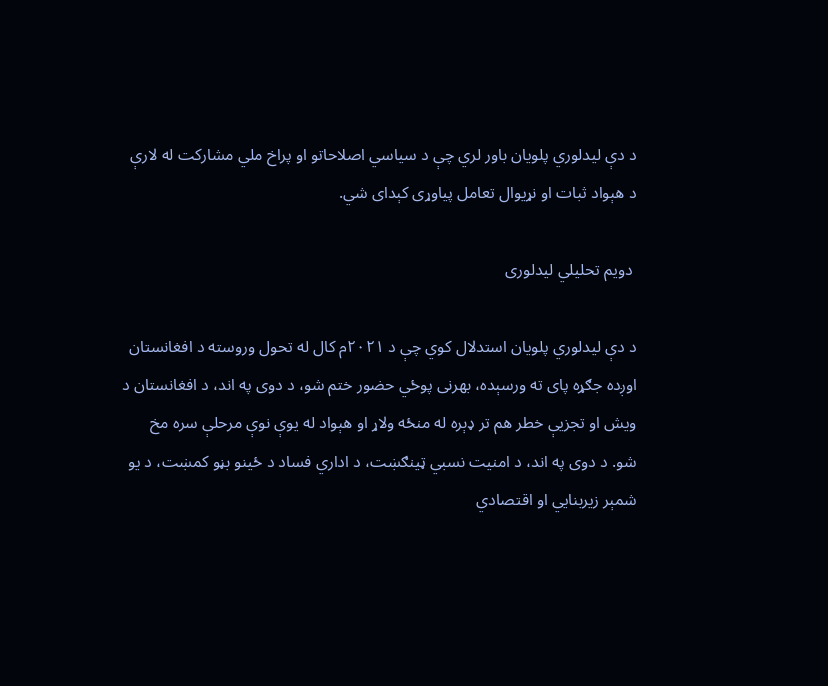د دې لیدلوري پلویان باور لري چې د سیاسي اصلاحاتو او پراخ ملي مشارکت له لارې د هېواد ثبات او نړیوال تعامل پیاوړی کېدای شي.

 دویم تحلیلي لیدلوری

د دې لیدلوري پلویان استدلال کوي چې د ۲۰۲۱م کال له تحول وروسته د افغانستان اوږده جګړه پای ته ورسېده، بهرنی پوځي حضور ختم شو، د دوی په اند، د افغانستان د ویش او تجزیې خطر هم تر ډېره له منځه ولاړ او هېواد له یوې نوې مرحلې سره مخ شو. د دوی په اند، د امنیت نسبي ټینګښت، د اداري فساد د ځینو بڼو کمښت، د یو شمېر زیربنايي او اقتصادي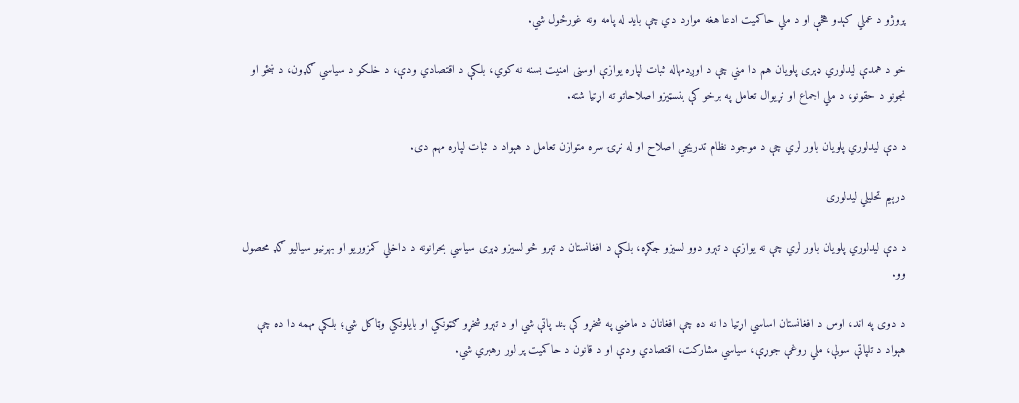پروژو د عملي کېدو هڅې او د ملي حاکمیت ادعا هغه موارد دي چې باید له پامه ونه غورځول شي.

خو د همدې لیدلوري ډېری پلویان هم دا مني چې د اوږدمهاله ثبات لپاره یوازې اوسنی امنیت بسنه نه کوي، بلکې د اقتصادي ودې، د خلکو د سیاسي ګډون، د ښځو او نجونو د حقونو، د ملي اجماع او نړیوال تعامل په برخو کې بنسټیزو اصلاحاتو ته اړتیا شته.

د دې لیدلوري پلویان باور لري چې د موجود نظام تدریجي اصلاح او له نړۍ سره متوازن تعامل د هېواد د ثبات لپاره مهم دی.

درېیم تحلیلي لیدلوری

د دې لیدلوري پلویان باور لري چې نه یوازې د تېرو دوو لسیزو جګړه، بلکې د افغانستان د تېرو څو لسیزو ډېری سیاسي بحرانونه د داخلي کمزوریو او بهرنیو سیالیو ګډ محصول وو.

د دوی په اند، اوس د افغانستان اساسي اړتیا دا نه ده چې افغانان د ماضي په شخړو کې بند پاتې شي او د تېرو شخړو ګټونکي او بایلونکي وټاکل شي؛ بلکې مهمه دا ده چې هېواد د تلپاتې سولې، ملي روغې جوړې، سیاسي مشارکت، اقتصادي ودې او د قانون د حاکمیت پر لور رهبري شي.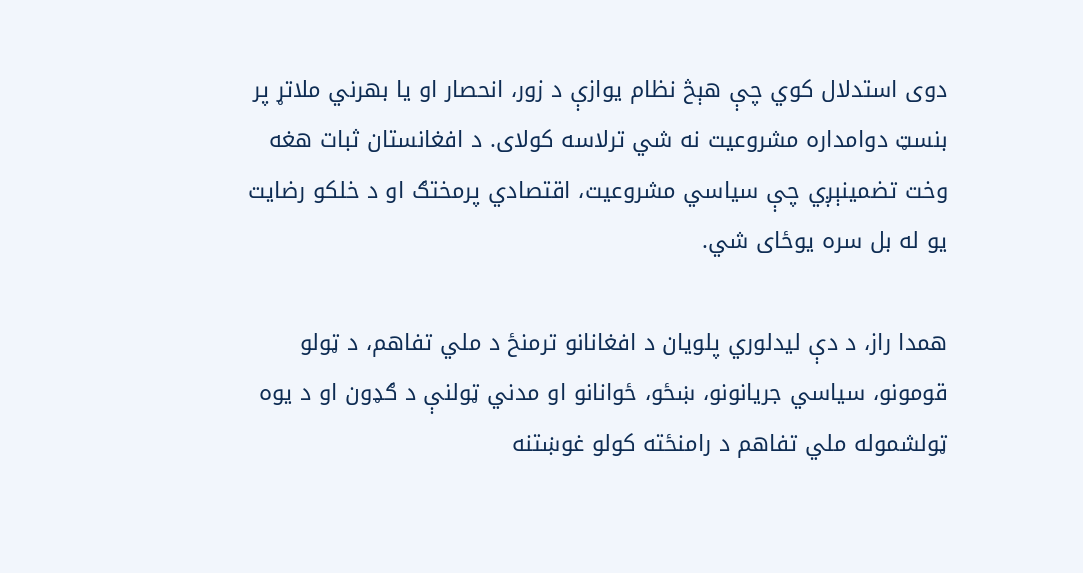دوی استدلال کوي چې هېڅ نظام یوازې د زور، انحصار او یا بهرني ملاتړ پر بنسټ دوامداره مشروعیت نه شي ترلاسه کولای. د افغانستان ثبات هغه وخت تضمینېږي چې سیاسي مشروعیت، اقتصادي پرمختګ او د خلکو رضایت یو له بل سره یوځای شي.

همدا راز، د دې لیدلوري پلویان د افغانانو ترمنځ د ملي تفاهم، د ټولو قومونو، سیاسي جریانونو، ښځو، ځوانانو او مدني ټولنې د ګډون او د یوه ټولشموله ملي تفاهم د رامنځته کولو غوښتنه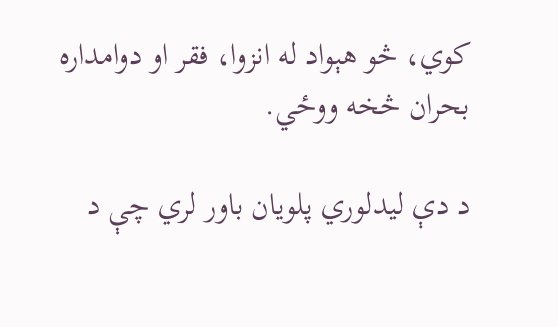کوي، څو هېواد له انزوا، فقر او دوامداره بحران څخه ووځي.

د دې لیدلوري پلویان باور لري چې د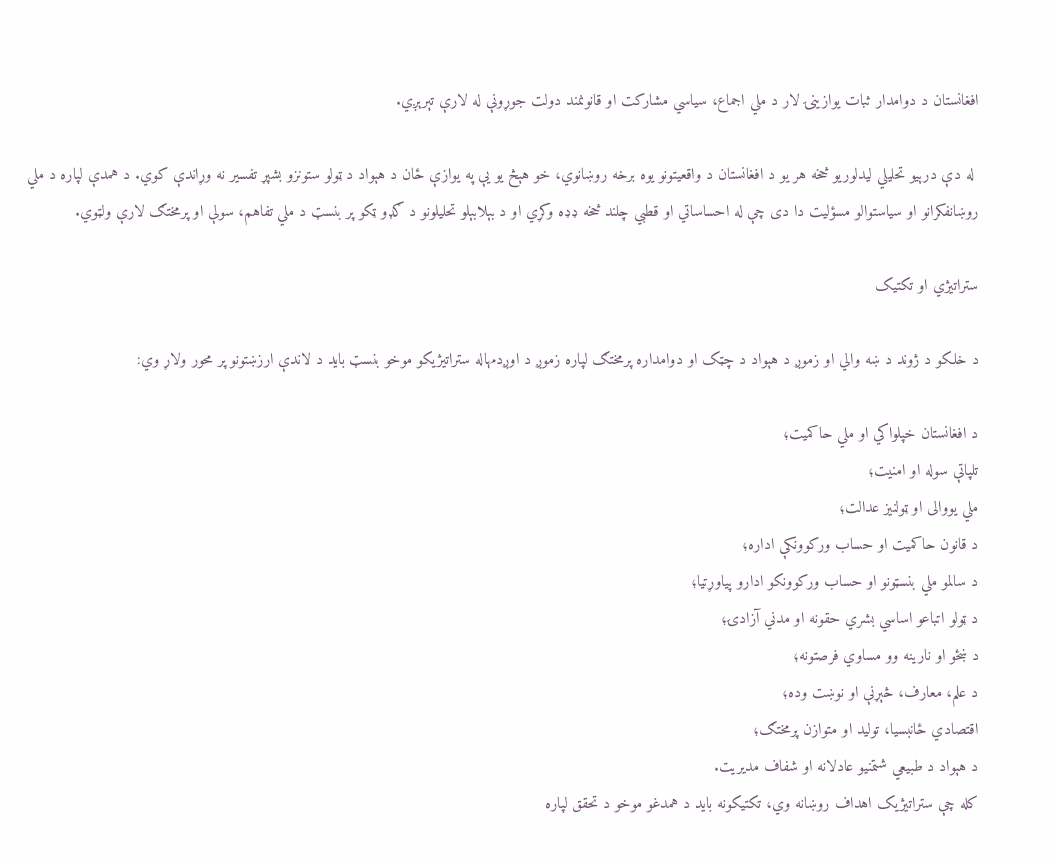افغانستان د دوامدار ثبات یوازینۍ لار د ملي اجماع، سیاسي مشارکت او قانونمند دولت جوړونې له لارې تېرېږي.

 له دې درېیو تحلیلي لیدلوریو څخه هر یو د افغانستان د واقعیتونو یوه برخه روښانوي، خو هېڅ یو یې په یوازې ځان د هېواد د ټولو ستونزو بشپړ تفسیر نه وړاندې کوي. د همدې لپاره د ملي روښانفکرانو او سیاستوالو مسؤلیت دا دی چې له احساساتي او قطبي چلند څخه ډډه وکړي او د بېلابېلو تحلیلونو د ګډو ټکو پر بنسټ د ملي تفاهم، سولې او پرمختګ لارې ولټوي.

ستراتیژي او تکتیک

د خلکو د ژوند د ښه والي او زموږ د هېواد د چټک او دوامداره پرمختګ لپاره زموږ د اوږدمهاله ستراتیژیکو موخو بنسټ باید د لاندې ارزښتونو پر محور ولاړ وي:

د افغانستان خپلواکي او ملي حاکمیت؛
تلپاتې سوله او امنیت؛
ملي یووالی او ټولنیز عدالت؛
د قانون حاکمیت او حساب ورکوونکې اداره؛
د سالمو ملي بنسټونو او حساب ورکوونکو ادارو پیاوړتیا؛
د ټولو اتباعو اساسي بشري حقونه او مدني آزادۍ؛
د ښځو او نارینه وو مساوي فرصتونه؛
د علم، معارف، څېړنې او نوښت وده؛
اقتصادي ځانبسیا، تولید او متوازن پرمختګ؛
د هېواد د طبیعي شتمنیو عادلانه او شفاف مدیریت.
کله چې ستراتیژیک اهداف روښانه وي، تکتیکونه باید د همدغو موخو د تحقق لپاره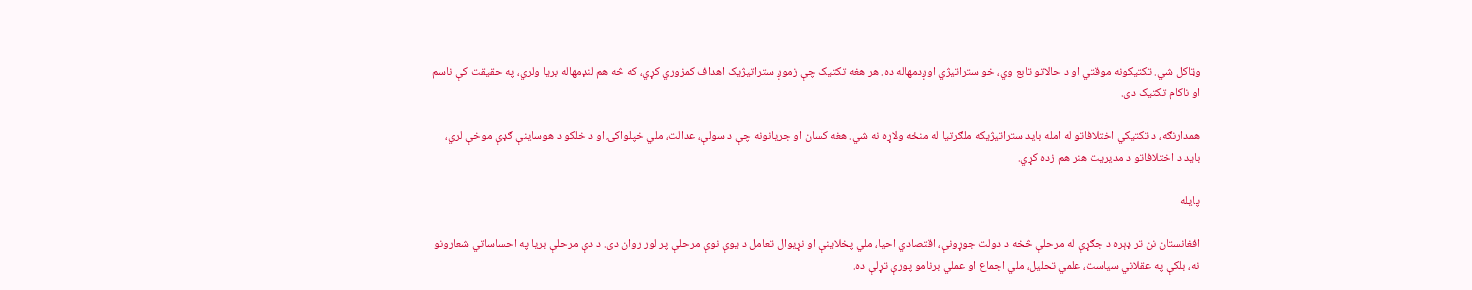وټاکل شي. تکتیکونه موقتي او د حالاتو تابع وي، خو ستراتیژي اوږدمهاله ده. هر هغه تکتیک چې زموږ ستراتیژیک اهداف کمزوري کړي، که څه هم لنډمهاله بریا ولري، په حقیقت کې ناسم او ناکام تکتیک دی.

همدارنګه، د تکتیکي اختلافاتو له امله باید ستراتیژیکه ملګرتیا له منځه ولاړه نه شي. هغه کسان او جریانونه چې د سولې، عدالت، ملي خپلواکۍ او د خلکو د هوساینې ګډې موخې لري، باید د اختلافاتو د مدیریت هنر هم زده کړي.

پایله

افغانستان نن تر ډېره د جګړې له مرحلې څخه د دولت جوړونې، اقتصادي احیا، ملي پخلاینې او نړیوال تعامل د یوې نوې مرحلې پر لور روان دی. د دې مرحلې بریا په احساساتي شعارونو نه، بلکې په عقلاني سیاست، علمي تحلیل، ملي اجماع او عملي برنامو پورې تړلې ده.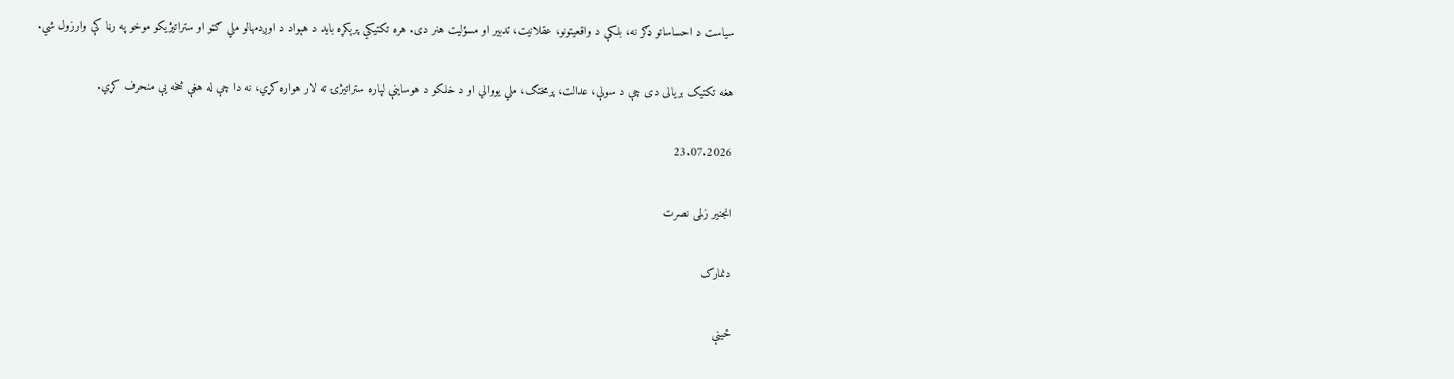سیاست د احساساتو ډګر نه، بلکې د واقعیتونو، عقلانیت، تدبیر او مسؤلیت هنر دی. هره تکتیکي پرېکړه باید د هېواد د اوږدمهالو ملي ګټو او ستراتیژیکو موخو په رڼا کې وارزول شي.

هغه تکتیک بریالی دی چې د سولې، عدالت، پرمختګ، ملي یووالي او د خلکو د هوساینې لپاره ستراتیژۍ ته لار هواره کړي، نه دا چې له هغې څخه یې منحرف کړي.

23.07.2026

انجنیر زلمی نصرت

دنمارک

ځینې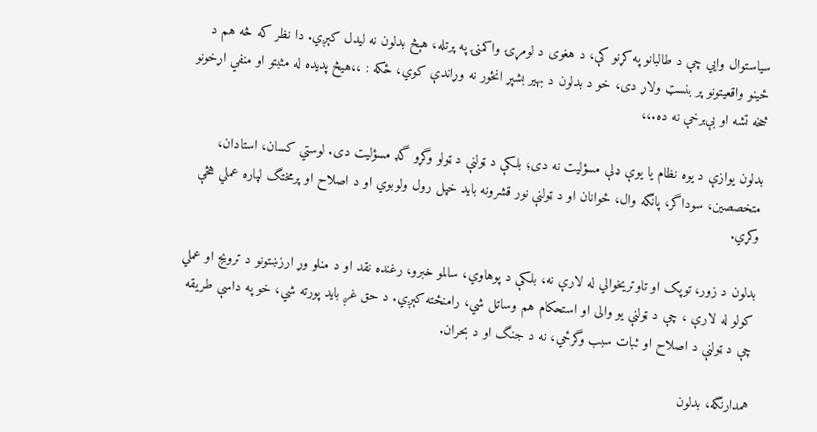سیاستوال وایي چې د طالبانو په کړنو کې، د هغوی د لومړۍ واکمنۍ په پرتله، هېڅ بدلون نه لیدل کېږي. دا نظر که څه هم د ځینو واقعیتونو پر بنسټ ولاړ دی، خو د بدلون د بهیر بشپړ انځور نه وړاندې کوي، ځکه : ،،هیڅ پدیده له مثبتو او منفي اړخونو څخه تشه او بې‌برخې نه ده.،،

بدلون یوازې د یوه نظام یا یوې ډلې مسؤلیت نه دی؛ بلکې د ټولنې د ټولو وگړو گډ مسؤلیت دی. لوستي کسان، استادان، متخصصین، سوداگر، پانگه وال، ځوانان او د ټولنې نور قشرونه باید خپل رول ولوبوي او د اصلاح او پرمختگ لپاره عملي هڅې وکړي.

بدلون د زور، توپک او تاوتریخوالي له لارې نه، بلکې د پوهاوي، سالمو خبرو، رغنده نقد او د منلو وړ ارزښتونو د ترویج او عملي کولو له لارې ، چې د ټولنې یو والی او استحکام هم وساتل شي، رامنځته کېږي. د حق غږ باید پورته شي، خو په داسې طریقه چې د ټولنې د اصلاح او ثبات سبب وگرځي، نه د جنگ او د بحران.

همدارنگه، بدلون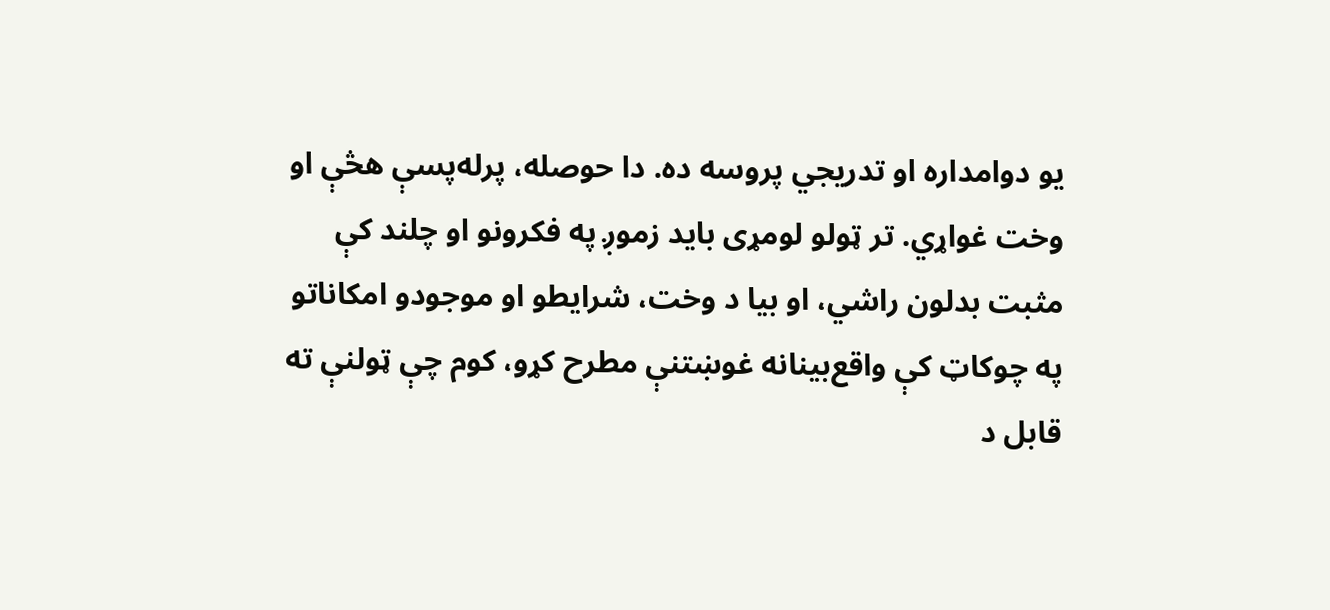یو دوامداره او تدریجي پروسه ده. دا حوصله، پرله‌پسې هڅې او وخت غواړي. تر ټولو لومړی باید زموږ په فکرونو او چلند کې مثبت بدلون راشي، او بیا د وخت، شرایطو او موجودو امکاناتو په چوکاټ کې واقع‌بینانه غوښتنې مطرح کړو، کوم چې ټولنې ته قابل د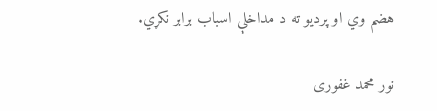هضم وي او پردیو ته د مداخلې اسباب برابر نکړي.

نور محمد غفوری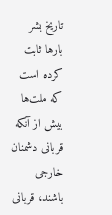تاریخ بشر بارها ثابت کرده است که ملت‌ها بیش از آنکه قربانی دشمنان خارجی باشند، قربانی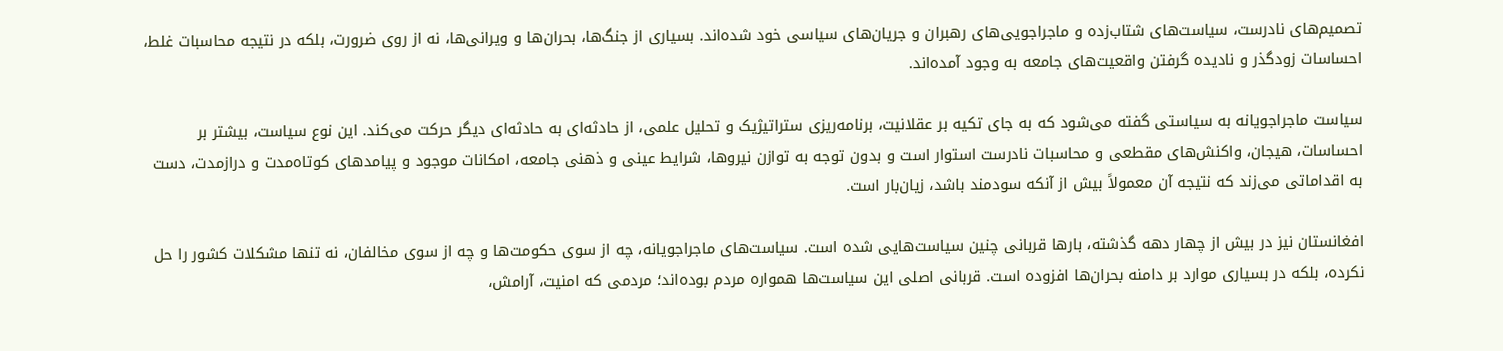تصمیم‌های نادرست، سیاست‌های شتاب‌زده و ماجراجویی‌های رهبران و جریان‌های سیاسی خود شده‌اند. بسیاری از جنگ‌ها، بحران‌ها و ویرانی‌ها، نه از روی ضرورت، بلکه در نتیجه محاسبات غلط، احساسات زودگذر و نادیده گرفتن واقعیت‌های جامعه به وجود آمده‌اند.

سیاست ماجراجویانه به سیاستی گفته می‌شود که به جای تکیه بر عقلانیت، برنامه‌ریزی ستراتیژیک و تحلیل علمی، از حادثه‌ای به حادثه‌ای دیگر حرکت می‌کند. این نوع سیاست، بیشتر بر احساسات، هیجان، واکنش‌های مقطعی و محاسبات نادرست استوار است و بدون توجه به توازن نیروها، شرایط عینی و ذهنی جامعه، امکانات موجود و پیامدهای کوتاه‌مدت و درازمدت، دست به اقداماتی می‌زند که نتیجه آن معمولاً بیش از آنکه سودمند باشد، زیان‌بار است.

افغانستان نیز در بیش از چهار دهه گذشته، بارها قربانی چنین سیاست‌هایی شده است. سیاست‌های ماجراجویانه، چه از سوی حکومت‌ها و چه از سوی مخالفان، نه تنها مشکلات کشور را حل نکرده، بلکه در بسیاری موارد بر دامنه بحران‌ها افزوده است. قربانی اصلی این سیاست‌ها همواره مردم بوده‌اند؛ مردمی که امنیت، آرامش،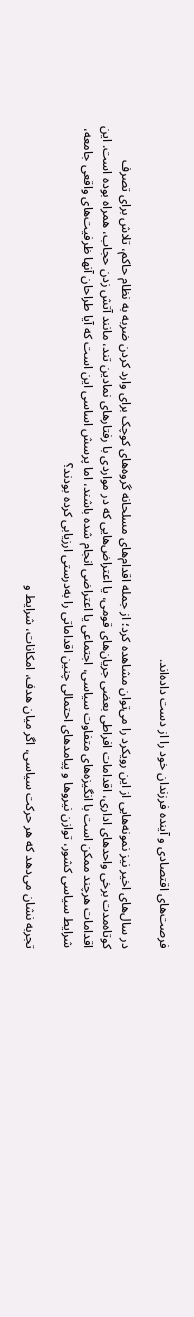فرصت‌های اقتصادی و آینده فرزندان خود را از دست داده‌اند.

در سال‌های اخیر نیز نمونه‌هایی از این رویکرد را می‌توان مشاهده کرد؛ از جمله اقدام‌های مسلحانه گروه‌های کوچک برای وارد کردن ضربه به نظام حاکم، تلاش برای تصرف کوتاه‌مدت برخی واحدهای اداری، اقدامات افراطی بعضی جریان‌های قومی، یا اعتراض‌هایی که در مواردی با رفتارهای نمادین تند، مانند آتش زدن حجاب، همراه بوده است. این اقدامات هرچند ممکن است با انگیزه‌های متفاوت سیاسی، اجتماعی یا اعتراضی انجام شده باشند، اما پرسش اساسی این است که آیا طراحان آنها ظرفیت‌های واقعی جامعه، شرایط سیاسی کشور، توازن نیروها و پیامدهای احتمالی چنین اقداماتی را به‌درستی ارزیابی کرده بودند؟

تجربه نشان می‌دهد که هر حرکت سیاسی، اگر میان هدف، امکانات، شرایط و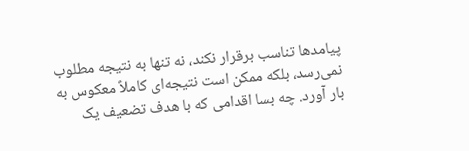پیامدها تناسب برقرار نکند، نه تنها به نتیجه مطلوب نمی‌رسد، بلکه ممکن است نتیجه‌ای کاملاً معکوس به بار آورد. چه بسا اقدامی که با هدف تضعیف یک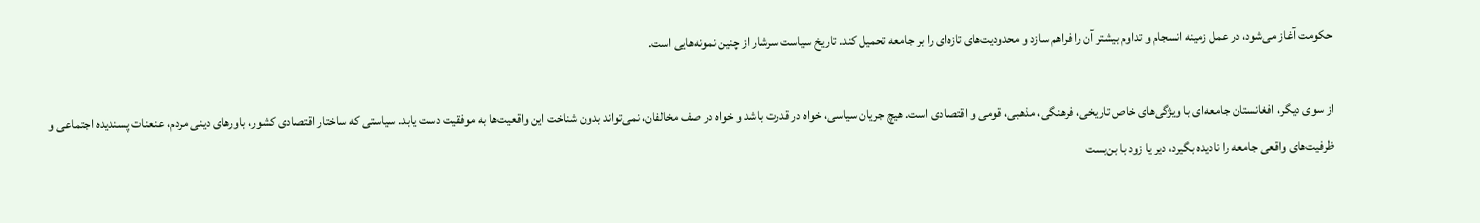حکومت آغاز می‌شود، در عمل زمینه انسجام و تداوم بیشتر آن را فراهم سازد و محدودیت‌های تازه‌ای را بر جامعه تحمیل کند. تاریخ سیاست سرشار از چنین نمونه‌هایی است.

از سوی دیگر، افغانستان جامعه‌ای با ویژگی‌های خاص تاریخی، فرهنگی، مذهبی، قومی و اقتصادی است. هیچ جریان سیاسی، خواه در قدرت باشد و خواه در صف مخالفان، نمی‌تواند بدون شناخت این واقعیت‌ها به موفقیت دست یابد. سیاستی که ساختار اقتصادی کشور، باورهای دینی مردم، عنعنات پسندیده اجتماعی و ظرفیت‌های واقعی جامعه را نادیده بگیرد، دیر یا زود با بن‌بست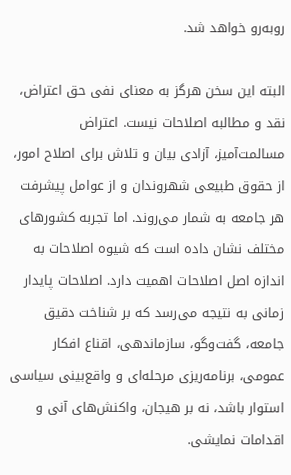روبه‌رو خواهد شد.

البته این سخن هرگز به معنای نفی حق اعتراض، نقد و مطالبه اصلاحات نیست. اعتراض مسالمت‌آمیز، آزادی بیان و تلاش برای اصلاح امور، از حقوق طبیعی شهروندان و از عوامل پیشرفت هر جامعه به شمار می‌روند. اما تجربه کشورهای مختلف نشان داده است که شیوه اصلاحات به اندازه اصل اصلاحات اهمیت دارد. اصلاحات پایدار زمانی به نتیجه می‌رسد که بر شناخت دقیق جامعه، گفت‌وگو، سازماندهی، اقناع افکار عمومی، برنامه‌ریزی مرحله‌ای و واقع‌بینی سیاسی استوار باشد، نه بر هیجان، واکنش‌های آنی و اقدامات نمایشی.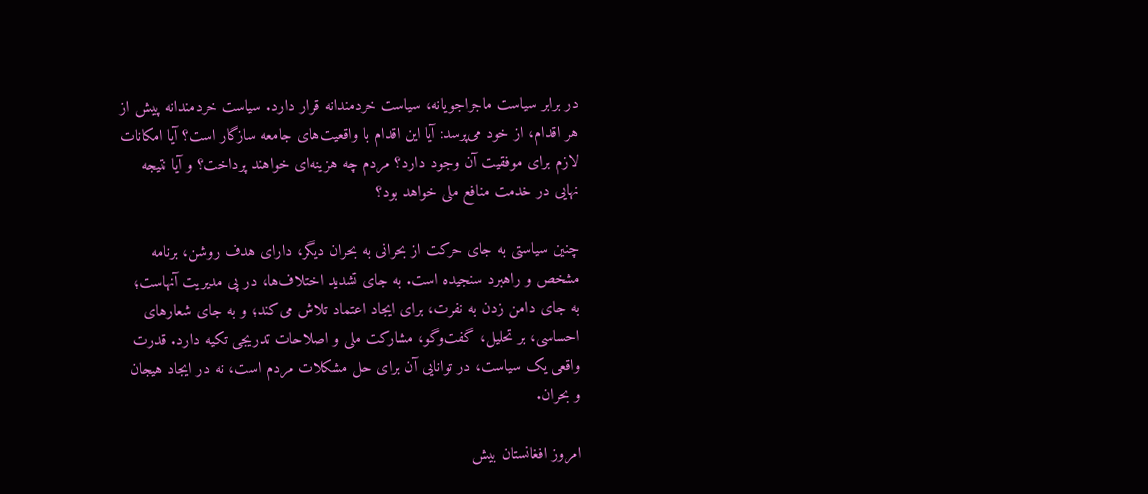در برابر سیاست ماجراجویانه، سیاست خردمندانه قرار دارد. سیاست خردمندانه پیش از هر اقدام، از خود می‌پرسد: آیا این اقدام با واقعیت‌های جامعه سازگار است؟ آیا امکانات لازم برای موفقیت آن وجود دارد؟ مردم چه هزینه‌ای خواهند پرداخت؟ و آیا نتیجه نهایی در خدمت منافع ملی خواهد بود؟

چنین سیاستی به جای حرکت از بحرانی به بحران دیگر، دارای هدف روشن، برنامه مشخص و راهبرد سنجیده است. به جای تشدید اختلاف‌ها، در پی مدیریت آنهاست؛ به جای دامن زدن به نفرت، برای ایجاد اعتماد تلاش می‌کند؛ و به جای شعارهای احساسی، بر تحلیل، گفت‌وگو، مشارکت ملی و اصلاحات تدریجی تکیه دارد. قدرت واقعی یک سیاست، در توانایی آن برای حل مشکلات مردم است، نه در ایجاد هیجان و بحران.

امروز افغانستان بیش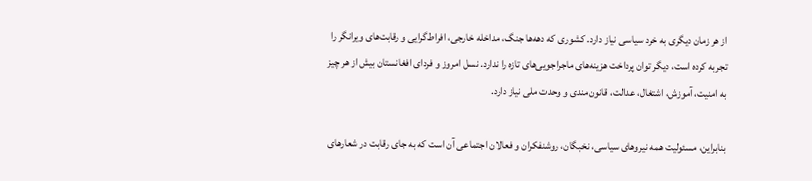از هر زمان دیگری به خرد سیاسی نیاز دارد. کشوری که دهه‌ها جنگ، مداخله خارجی، افراط‌گرایی و رقابت‌های ویرانگر را تجربه کرده است، دیگر توان پرداخت هزینه‌های ماجراجویی‌های تازه را ندارد. نسل امروز و فردای افغانستان بیش از هر چیز به امنیت، آموزش، اشتغال، عدالت، قانون‌مندی و وحدت ملی نیاز دارد.

بنابراین، مسئولیت همه نیروهای سیاسی، نخبگان، روشنفکران و فعالان اجتماعی آن است که به جای رقابت در شعارهای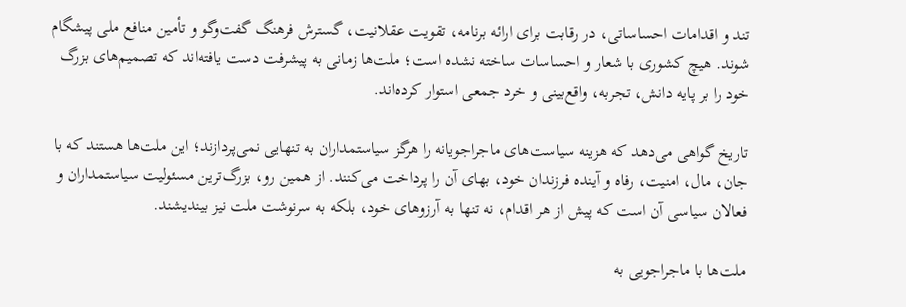تند و اقدامات احساساتی، در رقابت برای ارائه برنامه، تقویت عقلانیت، گسترش فرهنگ گفت‌وگو و تأمین منافع ملی پیشگام شوند. هیچ کشوری با شعار و احساسات ساخته نشده است؛ ملت‌ها زمانی به پیشرفت دست یافته‌اند که تصمیم‌های بزرگ خود را بر پایه دانش، تجربه، واقع‌بینی و خرد جمعی استوار کرده‌اند.

تاریخ گواهی می‌دهد که هزینه سیاست‌های ماجراجویانه را هرگز سیاستمداران به تنهایی نمی‌پردازند؛ این ملت‌ها هستند که با جان، مال، امنیت، رفاه و آینده فرزندان خود، بهای آن را پرداخت می‌کنند. از همین رو، بزرگ‌ترین مسئولیت سیاستمداران و فعالان سیاسی آن است که پیش از هر اقدام، نه تنها به آرزوهای خود، بلکه به سرنوشت ملت نیز بیندیشند.

ملت‌ها با ماجراجویی به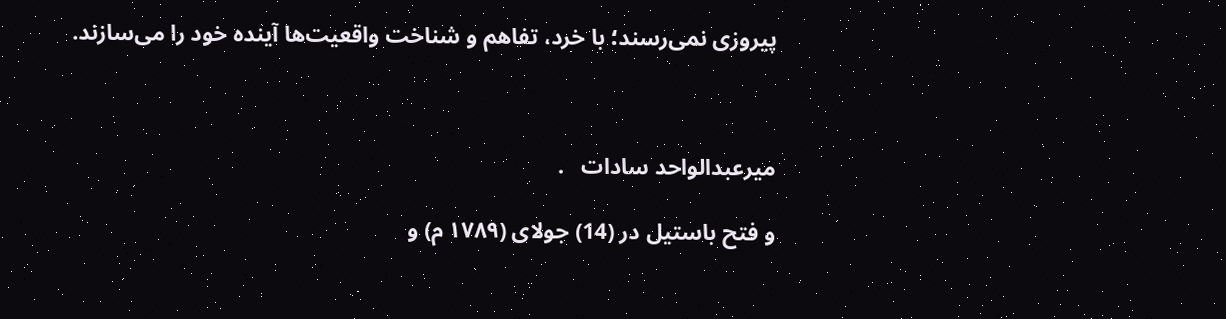پیروزی نمی‌رسند؛ با خرد، تفاهم و شناخت واقعیت‌ها آینده خود را می‌سازند.



میرعبدالواحد سادات   .

و فتح باستیل در (14) جولای (۱۷۸۹ م) و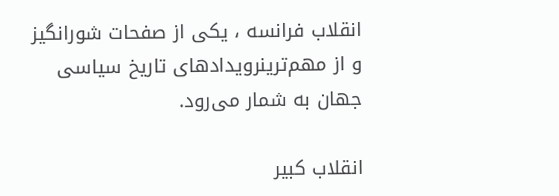انقلاب فرانسه ، یکی از صفحات شورانگیز و از مهم‌ترینرویدادهای تاریخ سیاسی جهان به شمار می‌رود.

انقلاب کبیر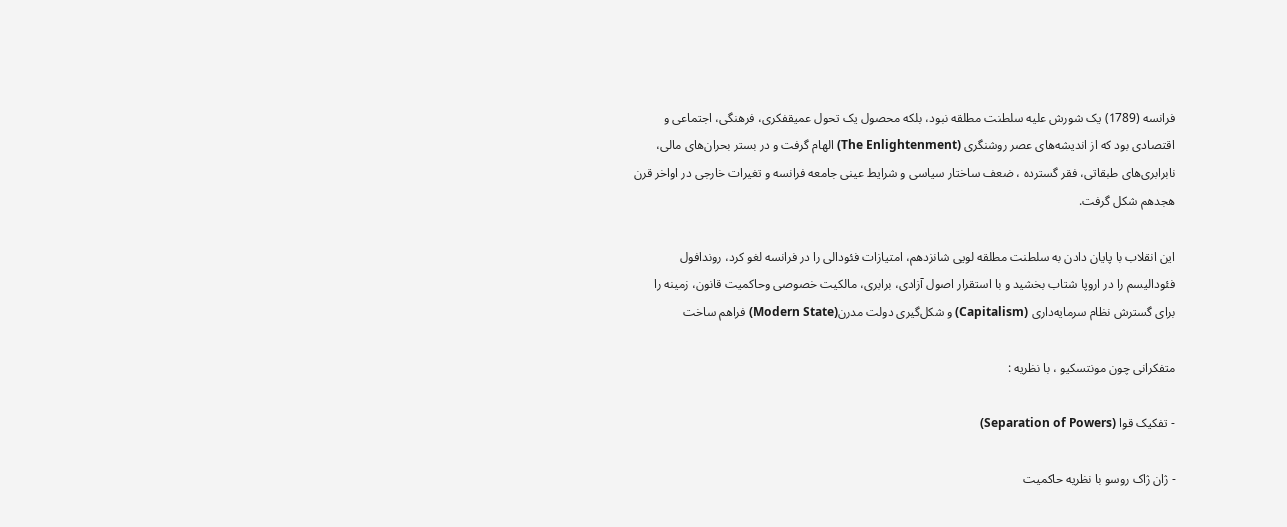فرانسه (1789) یک شورش علیه سلطنت مطلقه نبود، بلکه محصول یک تحول عمیقفکری، فرهنگی، اجتماعی و اقتصادی بود که از اندیشه‌های عصر روشنگری (The Enlightenment) الهام گرفت و در بستر بحران‌های مالی، نابرابری‌های طبقاتی، فقر گسترده ، ضعف ساختار سیاسی و شرایط عینی جامعه فرانسه و تغیرات خارجی در اواخر قرن هجدهم شکل گرفت.

این انقلاب با پایان دادن به سلطنت مطلقه لویی شانزدهم، امتیازات فئودالی را در فرانسه لغو کرد، روندافول فئودالیسم را در اروپا شتاب بخشید و با استقرار اصول آزادی، برابری، مالکیت خصوصی وحاکمیت قانون، زمینه را برای گسترش نظام سرمایه‌داری (Capitalism) و شکل‌گیری دولت مدرن(Modern State) فراهم ساخت

متفکرانی چون مونتسکیو ، با نظریه :

- تفکیک قوا (Separation of Powers)

- ژان ژاک روسو با نظریه حاکمیت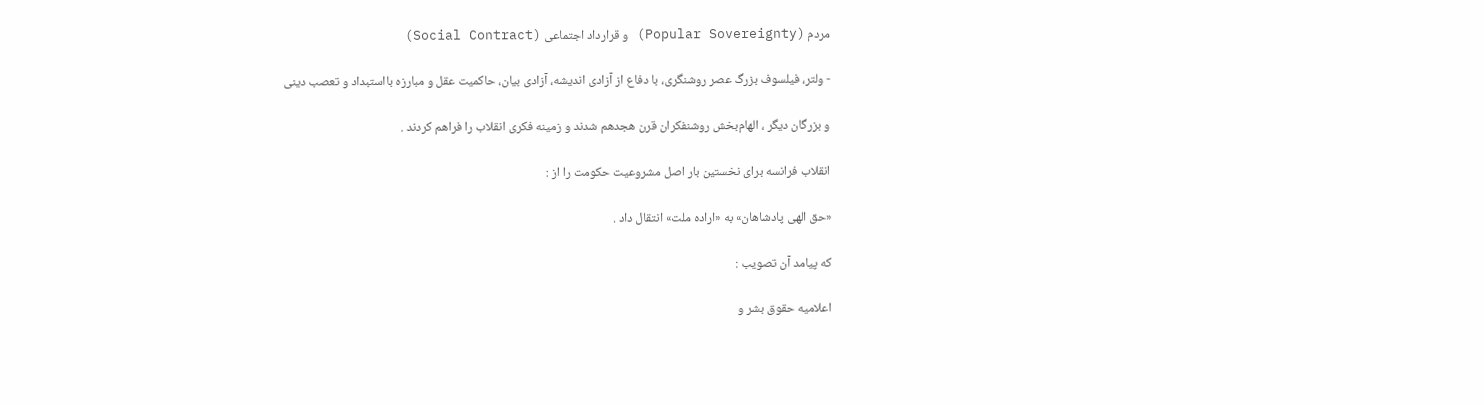مردم (Popular Sovereignty) و قرارداد اجتماعی (Social Contract)

- ولتر، فیلسوف بزرگ عصر روشنگری، با دفاع از آزادی اندیشه، آزادی بیان، حاکمیت عقل و مبارزه بااستبداد و تعصب دینی

و بزرگان دیگر ، الهام‌بخش روشنفکران قرن هجدهم شدند و زمینه فکری انقلاب را فراهم کردند .

انقلاب فرانسه برای نخستین بار اصل مشروعیت حکومت را از :

«حق الهی پادشاهان» به «اراده ملت» انتقال داد .

که پیامد آن تصویب :

اعلامیه حقوق بشر و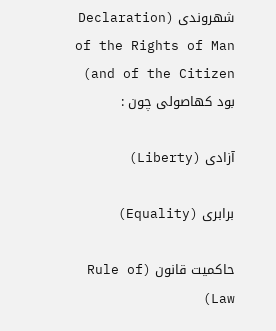شهروندی (Declaration of the Rights of Man and of the Citizen) بود کهاصولی چون :

آزادی (Liberty)

برابری (Equality)

حاکمیت قانون (Rule of Law)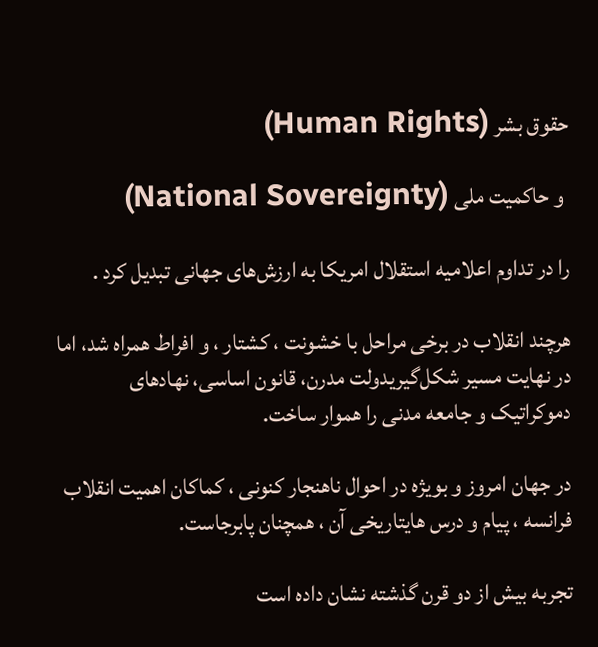حقوق بشر (Human Rights)

 و حاکمیت ملی (National Sovereignty)

را در تداوم اعلامیه استقلال امریکا به ارزش‌های جهانی تبدیل کرد .

هرچند انقلاب در برخی مراحل با خشونت ، کشتار ، و افراط همراه شد، اما در نهایت مسیر شکل‌گیریدولت مدرن، قانون اساسی، نهادهای دموکراتیک و جامعه مدنی را هموار ساخت.

در جهان امروز و بویژه در احوال ناهنجار کنونی ، کماکان اهمیت انقلاب فرانسه ، پیام و درس هایتاریخی آن ، همچنان پابرجاست.

تجربه بیش از دو قرن گذشته نشان داده است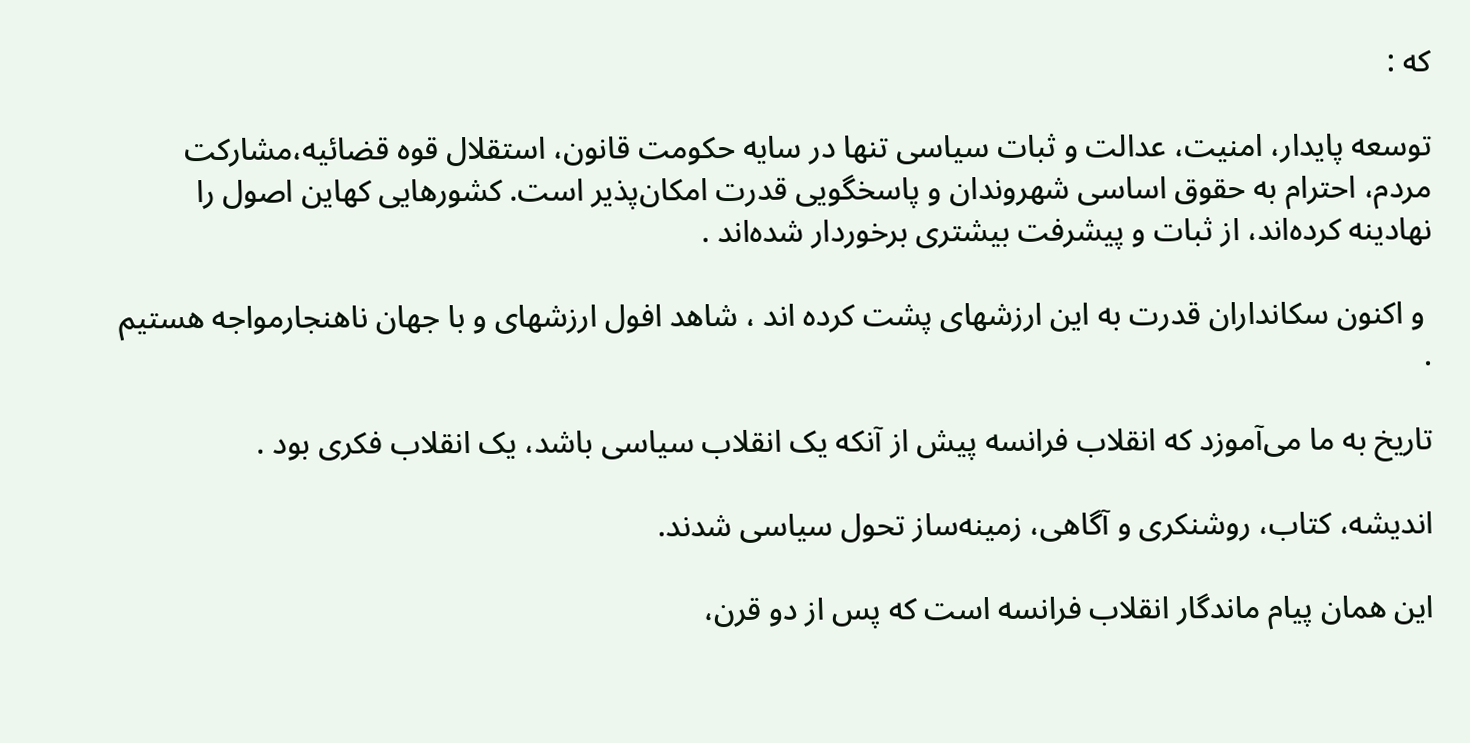که :

توسعه پایدار، امنیت، عدالت و ثبات سیاسی تنها در سایه حکومت قانون، استقلال قوه قضائیه،مشارکت مردم، احترام به حقوق اساسی شهروندان و پاسخگویی قدرت امکان‌پذیر است. کشورهایی کهاین اصول را نهادینه کرده‌اند، از ثبات و پیشرفت بیشتری برخوردار شده‌اند .

 و اکنون سکانداران قدرت به این ارزشهای پشت کرده اند ، شاهد افول ارزشهای و با جهان ناهنجارمواجه هستیم .

تاریخ به ما می‌آموزد که انقلاب فرانسه پیش از آنکه یک انقلاب سیاسی باشد، یک انقلاب فکری بود .

اندیشه، کتاب، روشنکری و آگاهی، زمینه‌ساز تحول سیاسی شدند.

این همان پیام ماندگار انقلاب فرانسه است که پس از دو قرن،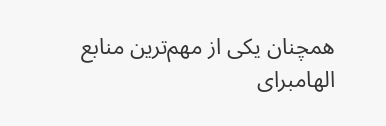همچنان یکی از مهم‌ترین منابع الهامبرای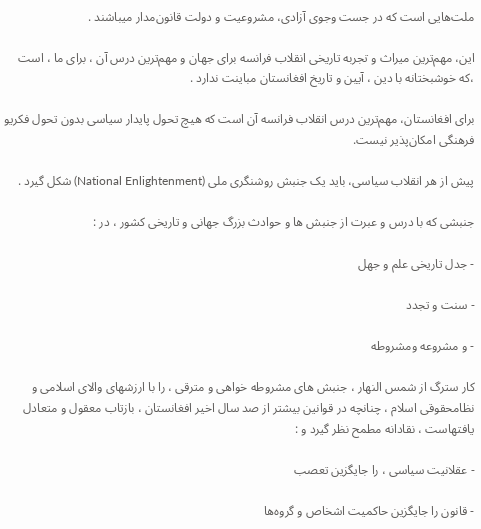ملت‌هایی است که در جست‌ وجوی آزادی، مشروعیت و دولت قانون‌مدار میباشند .

این، مهم‌ترین میراث و تجربه تاریخی انقلاب فرانسه برای جهان و مهم‌ترین درس آن ، برای ما ، است ،که خوشبختانه با دین ، آیین و تاریخ افغانستان مباینت ندارد .

برای افغانستان، مهم‌ترین درس انقلاب فرانسه آن است که هیچ تحول پایدار سیاسی بدون تحول فکریو فرهنگی امکان‌پذیر نیست.

پیش از هر انقلاب سیاسی، باید یک جنبش روشنگری ملی (National Enlightenment) شکل گیرد .

جنبشی که با درس و عبرت از جنبش ها و حوادث بزرگ جهانی و تاریخی کشور ، در :

- جدل تاریخی علم و جهل

- سنت و تجدد

- و مشروعه و‌مشروطه

کار سترگ از شمس النهار ، جنبش های مشروطه خواهی و مترقی ، را با ارزشهای والای اسلامی و نظامحقوقی اسلام ، چنانچه در قوانین بیشتر از صد سال اخیر افغانستان ، بازتاب معقول و متعادل یافتهاست ، نقادانه مطمح نظر گیرد و :

- عقلانیت سیاسی ، را جایگزین تعصب

- قانون را جایگزین حاکمیت اشخاص و گروه‌ها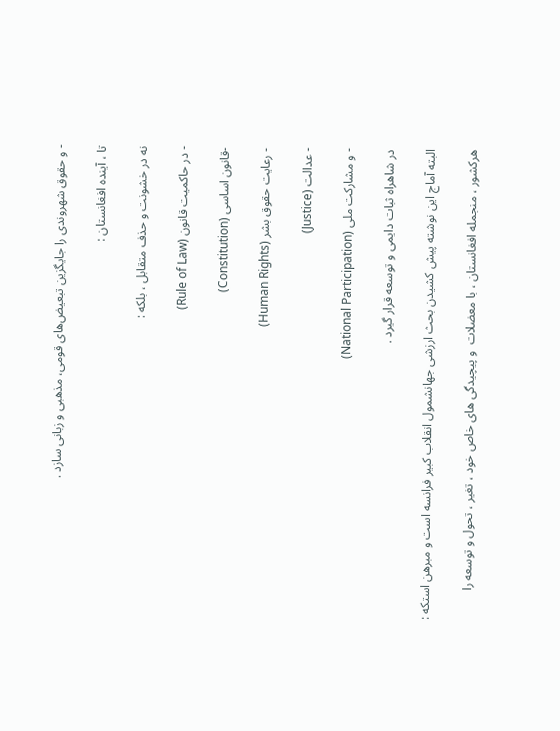- و حقوق شهروندی را جایگزین تبعیض‌های قومی، مذهبی و زبانی سازد .

تا ، آینده افغانستان :

نه در خشونت و حذف متقابل ، بلکه :

- در حاکمیت قانون (Rule of Law)

-قانون اساسی (Constitution)

- رعایت حقوق بشر (Human Rights)

- عدالت (Justice)

- و مشارکت ملی (National Participation)

در شاهراه ثبات دایمی و توسعه قرار گیرد .

البته آماج این نوشته پیش کشیدن بحث ارزشی جهانشمول انقلاب کبیر فرانسه است و مبرهن استکه :

هرکشور ، منجمله افغانستان ، با معضلات ‌ و پیچیدگی های خاص خود ، تغیر ، تحول و توسعه را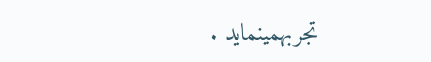تجربهمینماید .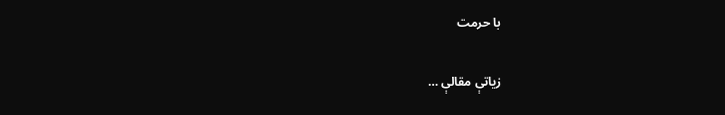با حرمت

زیاتې مقالې …